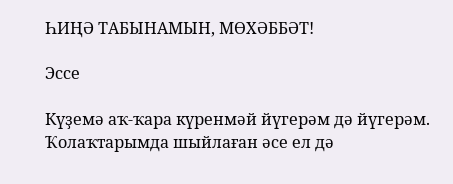ҺИҢӘ ТАБЫНАМЫН, МӨХӘББӘТ!

Эссе

Күҙемә аҡ-ҡара күренмәй йүгерәм дә йүгерәм. Ҡолаҡтарымда шыйлаған әсе ел дә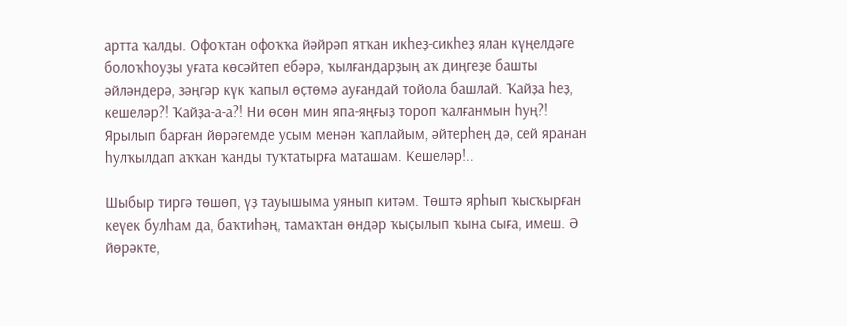артта ҡалды. Офоҡтан офоҡҡа йәйрәп ятҡан икһеҙ-сикһеҙ ялан күңелдәге болоҡһоуҙы уғата көсәйтеп ебәрә, ҡылғандарҙың аҡ диңгеҙе башты әйләндерә, зәңгәр күк ҡапыл өҫтөмә ауғандай тойола башлай. Ҡайҙа һеҙ, кешеләр?! Ҡайҙа-а-а?! Ни өсөн мин япа-яңғыҙ тороп ҡалғанмын һуң?! Ярылып барған йөрәгемде усым менән ҡаплайым, әйтерһең дә, сей яранан һулҡылдап аҡҡан ҡанды туҡтатырға маташам. Кешеләр!..

Шыбыр тиргә төшөп, үҙ тауышыма уянып китәм. Төштә ярһып ҡысҡырған кеүек булһам да, баҡтиһәң, тамаҡтан өндәр ҡыҫылып ҡына сыға, имеш. Ә йөрәкте,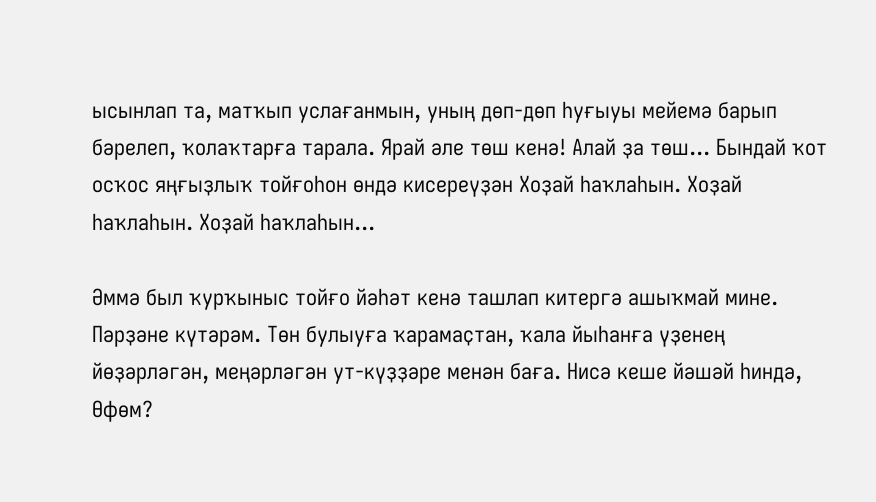ысынлап та, матҡып услағанмын, уның дөп-дөп һуғыуы мейемә барып бәрелеп, ҡолаҡтарға тарала. Ярай әле төш кенә! Алай ҙа төш... Бындай ҡот осҡос яңғыҙлыҡ тойғоһон өндә кисереүҙән Хоҙай һаҡлаһын. Хоҙай һаҡлаһын. Хоҙай һаҡлаһын...

Әммә был ҡурҡыныс тойғо йәһәт кенә ташлап китергә ашыҡмай мине. Пәрҙәне күтәрәм. Төн булыуға ҡарамаҫтан, ҡала йыһанға үҙенең йөҙәрләгән, меңәрләгән ут-күҙҙәре менән баға. Нисә кеше йәшәй һиндә, Өфөм?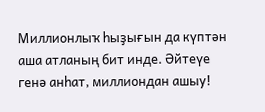Миллионлыҡ һыҙығын да күптән аша атланың бит инде. Әйтеүе генә анһат, миллиондан ашыу!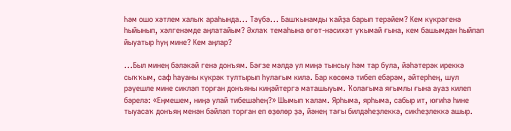Һәм ошо хәтлем халыҡ араһында... Тәүбә... Башҡынамды ҡайҙа барып терәйем? Кем күкрәгенә һыйынып, хәлгенәмде аңлатайым? Әхлаҡ темаһына өгөт-нәсихәт уҡымай ғына, кем башымдан һыйпап йыуатыр һуң мине? Кем аңлар?

...Был минең бәләкәй генә донъям. Бәғзе мәлдә ул миңә тынсыу һәм тар була, йәһәтерәк иреккә сыҡҡым, саф һауаны күкрәк тултырып һулағым килә. Бар көсөмә тибеп ебәрәм, әйтерһең, шул рәүешле мине сикләп торған донъяны киңәйтергә маташыуым. Ҡолағыма яғымлы ғына ауаз килеп бәрелә: «Еңмешем, ниңә улай тибешәһең?» Шымып ҡалам. Ярһыма, ярһыма, сабыр ит, юғиһә һине тыуасаҡ донъяң менән бәйләп торған еп өҙөлөр ҙә, йәнең тағы билдәһеҙлеккә, сикһеҙлеккә ашыр.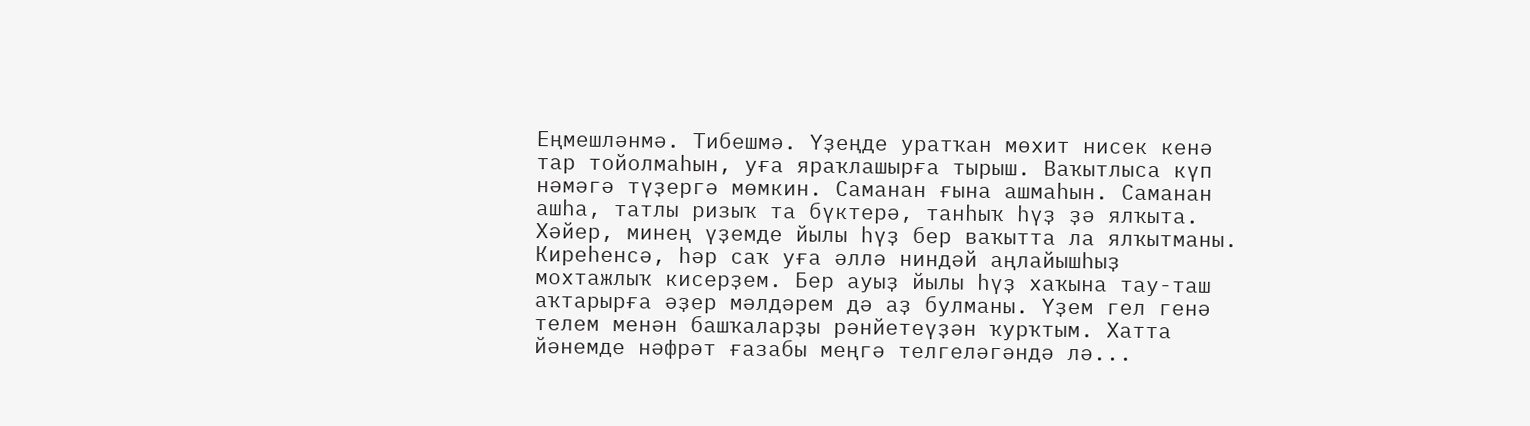Еңмешләнмә. Тибешмә. Үҙеңде уратҡан мөхит нисек кенә тар тойолмаһын, уға яраҡлашырға тырыш. Ваҡытлыса күп нәмәгә түҙергә мөмкин. Саманан ғына ашмаһын. Саманан ашһа, татлы ризыҡ та бүктерә, танһыҡ һүҙ ҙә ялҡыта. Хәйер, минең үҙемде йылы һүҙ бер ваҡытта ла ялҡытманы. Киреһенсә, һәр саҡ уға әллә ниндәй аңлайышһыҙ мохтажлыҡ кисерҙем. Бер ауыҙ йылы һүҙ хаҡына тау-таш аҡтарырға әҙер мәлдәрем дә аҙ булманы. Үҙем гел генә телем менән башҡаларҙы рәнйетеүҙән ҡурҡтым. Хатта йәнемде нәфрәт ғазабы меңгә телгеләгәндә лә...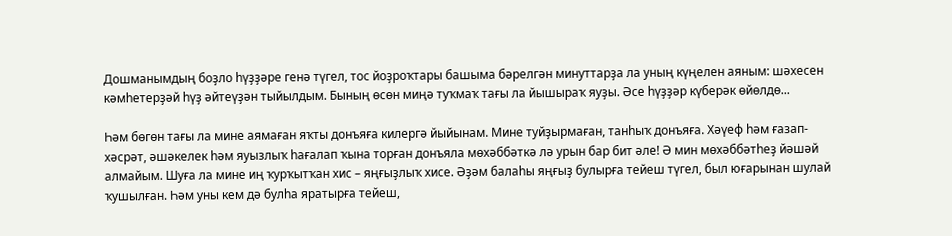Дошманымдың боҙло һүҙҙәре генә түгел, тос йоҙроҡтары башыма бәрелгән минуттарҙа ла уның күңелен аяным: шәхесен кәмһетерҙәй һүҙ әйтеүҙән тыйылдым. Бының өсөн миңә туҡмаҡ тағы ла йышыраҡ яуҙы. Әсе һүҙҙәр күберәк өйөлдө...

Һәм бөгөн тағы ла мине аямаған яҡты донъяға килергә йыйынам. Мине туйҙырмаған, танһыҡ донъяға. Хәүеф һәм ғазап-хәсрәт, әшәкелек һәм яуызлыҡ һағалап ҡына торған донъяла мөхәббәткә лә урын бар бит әле! Ә мин мөхәббәтһеҙ йәшәй алмайым. Шуға ла мине иң ҡурҡытҡан хис – яңғыҙлыҡ хисе. Әҙәм балаһы яңғыҙ булырға тейеш түгел, был юғарынан шулай ҡушылған. Һәм уны кем дә булһа яратырға тейеш,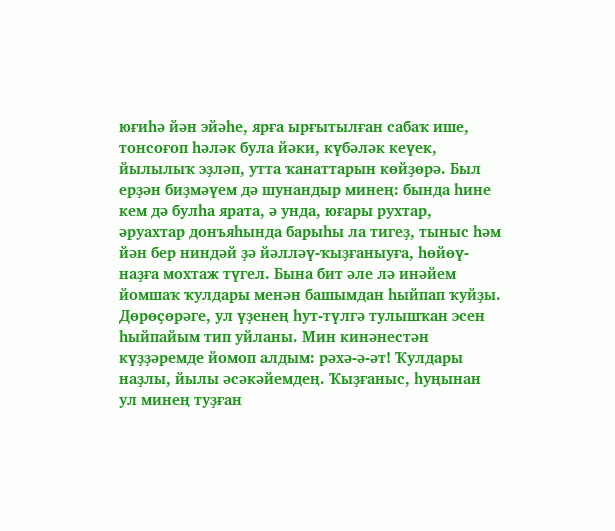юғиһә йән эйәһе, ярға ырғытылған сабаҡ ише, тонсоғоп һәләк була йәки, күбәләк кеүек, йылылыҡ эҙләп, утта ҡанаттарын көйҙөрә. Был ерҙән биҙмәүем дә шунандыр минең: бында һине кем дә булһа ярата, ә унда, юғары рухтар, әруахтар донъяһында барыһы ла тигеҙ, тыныс һәм йән бер ниндәй ҙә йәлләү-ҡыҙғаныуға, һөйөү-наҙға мохтаж түгел. Бына бит әле лә инәйем йомшаҡ ҡулдары менән башымдан һыйпап ҡуйҙы. Дөрөҫөрәге, ул үҙенең һут-түлгә тулышҡан эсен һыйпайым тип уйланы. Мин кинәнестән күҙҙәремде йомоп алдым: рәхә-ә-әт! Ҡулдары наҙлы, йылы әсәкәйемдең. Ҡыҙғаныс, һуңынан ул минең туҙған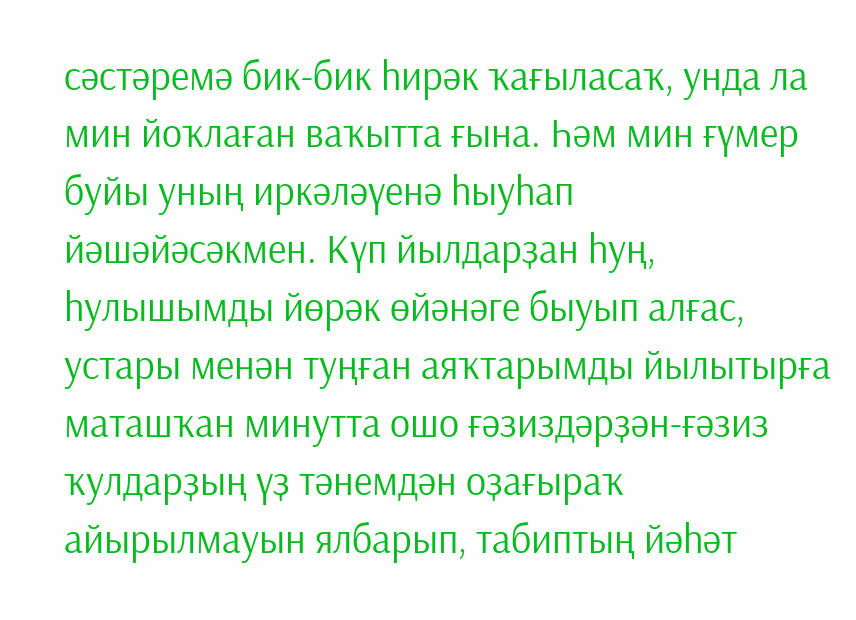сәстәремә бик-бик һирәк ҡағыласаҡ, унда ла мин йоҡлаған ваҡытта ғына. Һәм мин ғүмер буйы уның иркәләүенә һыуһап йәшәйәсәкмен. Күп йылдарҙан һуң, һулышымды йөрәк өйәнәге быуып алғас, устары менән туңған аяҡтарымды йылытырға маташҡан минутта ошо ғәзиздәрҙән-ғәзиз ҡулдарҙың үҙ тәнемдән оҙағыраҡ айырылмауын ялбарып, табиптың йәһәт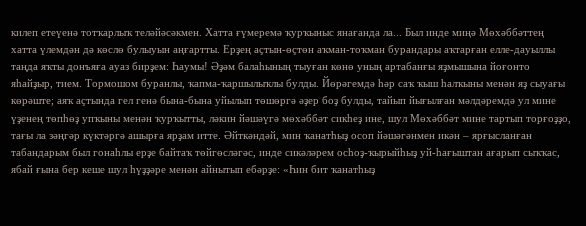килеп етеүенә тотҡарлыҡ теләйәсәкмен. Хатта ғүмеремә ҡурҡыныс янағанда ла... Был инде миңә Мөхәббәттең хатта үлемдән дә көслө булыуын аңғартты. Ерҙең аҫтын-өҫтөн аҡман-тоҡман бурандары аҡтарған елле-дауыллы таңда яҡты донъяға ауаз бирҙем: Һаумы! Әҙәм балаһының тыуған көнө уның артабанғы яҙмышына йоғонто яһайҙыр, тием. Тормошом буранлы, ҡапма-ҡаршылыҡлы булды. Йөрәгемдә һәр саҡ ҡыш һалҡыны менән яҙ сыуағы көрәште; аяҡ аҫтында гел генә бына-бына уйылып төшөргә әҙер боҙ булды, тайып йығылған мәлдәремдә ул мине үҙенең төпһөҙ упҡыны менән ҡурҡытты, ләкин йәшәүгә мөхәббәт сикһеҙ ине, шул Мөхәббәт мине тартып торғоҙҙо, тағы ла зәңгәр күктәргә ашырға ярҙам итте. Әйткәндәй, мин ҡанатһыҙ осоп йәшәгәнмен икән – ярғысланған табандарым был гонаһлы ерҙе байтаҡ төйгөсләгәс, инде сикәләрем осһоҙ-ҡырыйһыҙ уй-һағыштан ағарып сыҡҡас, ябай ғына бер кеше шул һүҙҙәре менән айнытып ебәрҙе: «Һин бит ҡанатһыҙ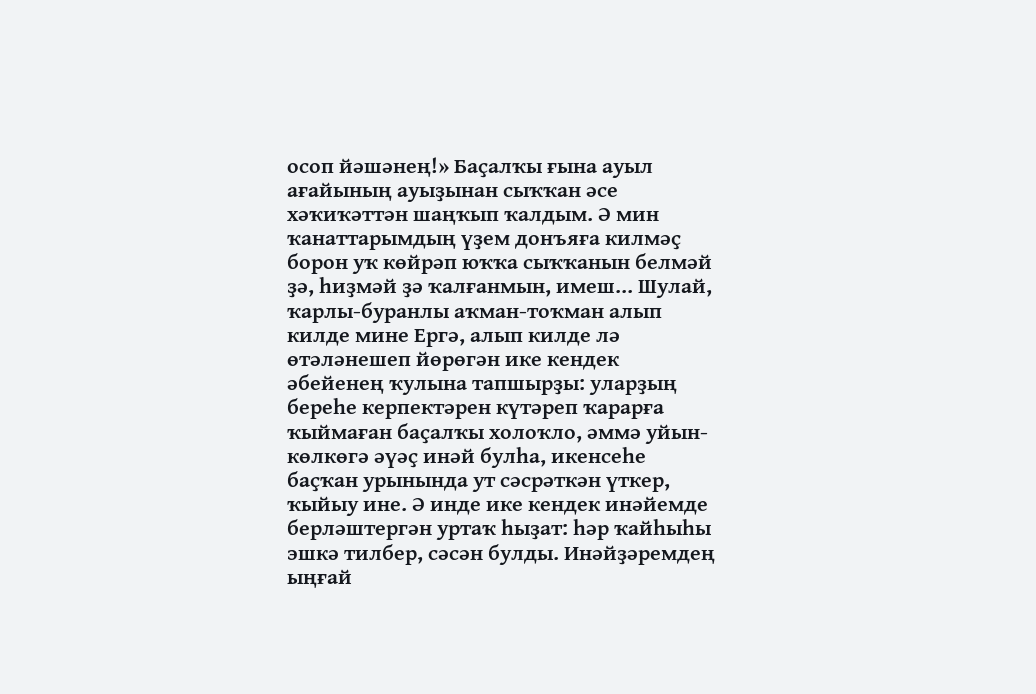осоп йәшәнең!» Баҫалҡы ғына ауыл ағайының ауыҙынан сыҡҡан әсе хәҡиҡәттән шаңҡып ҡалдым. Ә мин ҡанаттарымдың үҙем донъяға килмәҫ борон уҡ көйрәп юҡҡа сыҡҡанын белмәй ҙә, һиҙмәй ҙә ҡалғанмын, имеш... Шулай, ҡарлы-буранлы аҡман-тоҡман алып килде мине Ергә, алып килде лә өтәләнешеп йөрөгән ике кендек әбейенең ҡулына тапшырҙы: уларҙың береһе керпектәрен күтәреп ҡарарға ҡыймаған баҫалҡы холоҡло, әммә уйын-көлкөгә әүәҫ инәй булһа, икенсеһе баҫҡан урынында ут сәсрәткән үткер, ҡыйыу ине. Ә инде ике кендек инәйемде берләштергән уртаҡ һыҙат: һәр ҡайһыһы эшкә тилбер, сәсән булды. Инәйҙәремдең ыңғай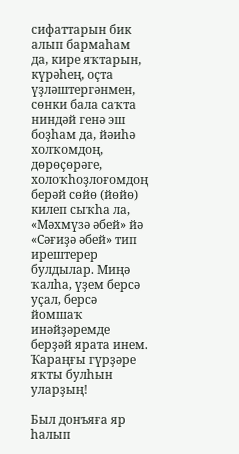сифаттарын бик алып бармаһам да, кире яҡтарын, күрәһең, оҫта үҙләштергәнмен, сөнки бала саҡта ниндәй генә эш боҙһам да, йәиһә холҡомдоң, дөрөҫөрәге, холоҡһоҙлоғомдоң берәй сөйө (йөйө) килеп сыҡһа ла, «Мәхмүзә әбей» йә «Сәғиҙә әбей» тип ирештерер булдылар. Миңә ҡалһа, үҙем берсә уҫал, берсә йомшаҡ инәйҙәремде берҙәй ярата инем. Ҡараңғы гүрҙәре яҡты булһын уларҙың!

Был донъяға яр һалып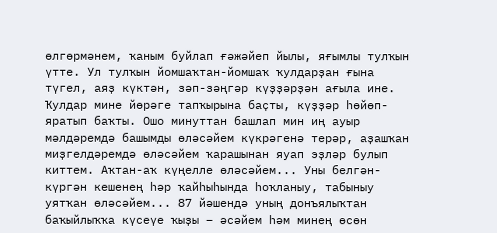өлгөрмәнем, ҡаным буйлап ғәжәйеп йылы, яғымлы тулҡын үтте. Ул тулҡын йомшаҡтан-йомшаҡ ҡулдарҙан ғына түгел, аяҙ күктән, зәп-зәңгәр күҙҙәрҙән ағыла ине. Ҡулдар мине йөрәге тапҡырына баҫты, күҙҙәр һөйөп-яратып баҡты. Ошо минуттан башлап мин иң ауыр мәлдәремдә башымды өләсәйем күкрәгенә терәр, аҙашҡан миҙгелдәремдә өләсәйем ҡарашынан яуап эҙләр булып киттем. Аҡтан-аҡ күңелле өләсәйем... Уны белгән-күргән кешенең һәр ҡайһыһында һоҡланыу, табыныу уятҡан өләсәйем... 87 йәшендә уның донъялыҡтан баҡыйлыҡҡа күсеүе ҡыҙы – әсәйем һәм минең өсөн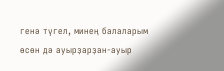генә түгел, минең балаларым өсөн дә ауырҙарҙан-ауыр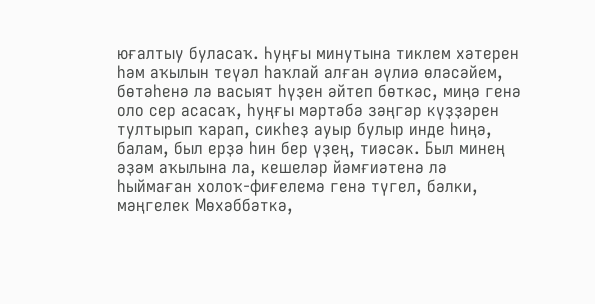юғалтыу буласаҡ. Һуңғы минутына тиклем хәтерен һәм аҡылын теүәл һаҡлай алған әүлиә өләсәйем, бөтәһенә лә васыят һүҙен әйтеп бөткәс, миңә генә оло сер асасаҡ, һуңғы мәртәбә зәңгәр күҙҙәрен тултырып ҡарап, сикһеҙ ауыр булыр инде һиңә, балам, был ерҙә һин бер үҙең, тиәсәк. Был минең әҙәм аҡылына ла, кешеләр йәмғиәтенә лә һыймаған холоҡ-фиғелемә генә түгел, бәлки, мәңгелек Мөхәббәткә,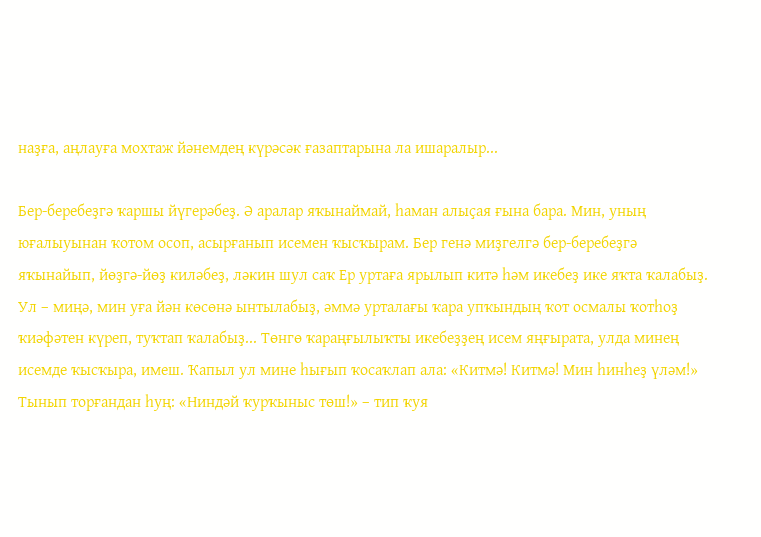наҙға, аңлауға мохтаж йәнемдең күрәсәк ғазаптарына ла ишаралыр...

Бер-беребеҙгә ҡаршы йүгерәбеҙ. Ә аралар яҡынаймай, һаман алыҫая ғына бара. Мин, уның юғалыуынан ҡотом осоп, асырғанып исемен ҡысҡырам. Бер генә миҙгелгә бер-беребеҙгә яҡынайып, йөҙгә-йөҙ киләбеҙ, ләкин шул саҡ Ер уртаға ярылып китә һәм икебеҙ ике яҡта ҡалабыҙ. Ул – миңә, мин уға йән көсөнә ынтылабыҙ, әммә урталағы ҡара упҡындың ҡот осмалы ҡотһоҙ ҡиәфәтен күреп, туҡтап ҡалабыҙ... Төнгө ҡараңғылыҡты икебеҙҙең исем яңғырата, улда минең исемде ҡысҡыра, имеш. Ҡапыл ул мине һығып ҡосаҡлап ала: «Китмә! Китмә! Мин һинһеҙ үләм!» Тынып торғандан һуң: «Ниндәй ҡурҡыныс төш!» – тип ҡуя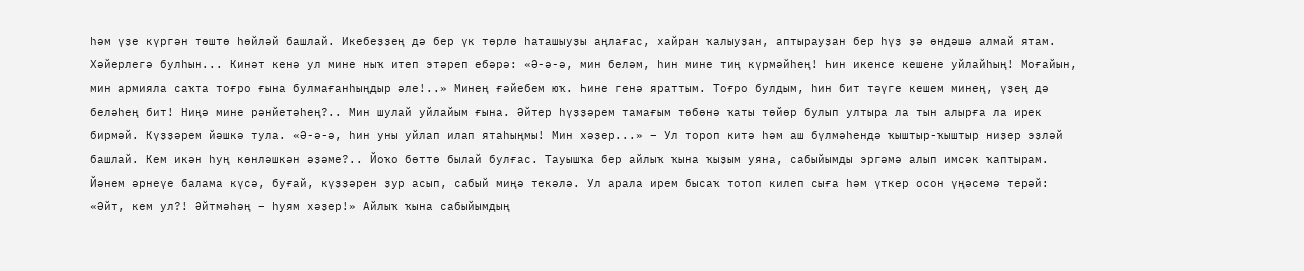һәм үҙе күргән төштө һөйләй башлай. Икебеҙҙең дә бер үк төрлө һаташыуҙы аңлағас, хайран ҡалыуҙан, аптырауҙан бер һүҙ ҙә өндәшә алмай ятам. Хәйерлегә булһын... Кинәт кенә ул мине ныҡ итеп этәреп ебәрә: «Ә-ә-ә, мин беләм, һин мине тиң күрмәйһең! Һин икенсе кешене уйлайһың! Моғайын, мин армияла саҡта тоғро ғына булмағанһыңдыр әле!..» Минең ғәйебем юҡ. Һине генә яраттым. Тоғро булдым, һин бит тәүге кешем минең, үҙең дә беләһең бит! Ниңә мине рәнйетәһең?.. Мин шулай уйлайым ғына. Әйтер һүҙҙәрем тамағым төбөнә ҡаты төйөр булып ултыра ла тын алырға ла ирек бирмәй. Күҙҙәрем йәшкә тула. «Ә-ә-ә, һин уны уйлап илап ятаһыңмы! Мин хәҙер...» – Ул тороп китә һәм аш бүлмәһендә ҡыштыр-ҡыштыр ниҙер эҙләй башлай. Кем икән һуң көнләшкән әҙәме?.. Йоҡо бөттө былай булғас. Тауышҡа бер айлыҡ ҡына ҡыҙым уяна, сабыйымды эргәмә алып имсәк ҡаптырам. Йәнем әрнеүе балама күсә, буғай, күҙҙәрен ҙур асып, сабый миңә текәлә. Ул арала ирем бысаҡ тотоп килеп сыға һәм үткер осон үңәсемә терәй: «Әйт, кем ул?! Әйтмәһәң – һуям хәҙер!» Айлыҡ ҡына сабыйымдың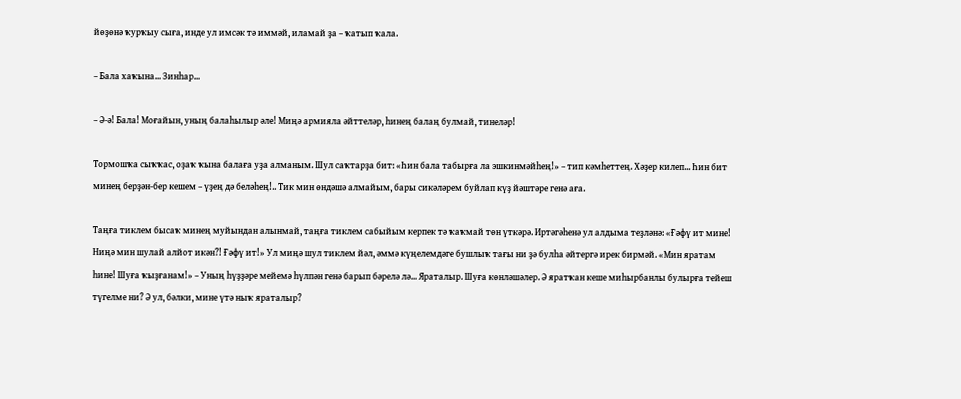йөҙөнә ҡурҡыу сыға, инде ул имсәк тә иммәй, иламай ҙа – ҡатып ҡала.

– Бала хаҡына... Зинһар...

– Ә-ә! Бала! Моғайын, уның балаһылыр әле! Миңә армияла әйттеләр, һинең балаң булмай, тинеләр!

Тормошҡа сыҡҡас, оҙаҡ ҡына балаға уҙа алманым. Шул саҡтарҙа бит: «Һин бала табырға ла эшкинмәйһең!» – тип кәмһеттең. Хәҙер килеп... Һин бит минең берҙән-бер кешем – үҙең дә беләһең!.. Тик мин өндәшә алмайым, бары сикәләрем буйлап күҙ йәштәре генә аға.

Таңға тиклем бысаҡ минең муйындан алынмай, таңға тиклем сабыйым керпек тә ҡаҡмай төн үткәрә. Иртәгәһенә ул алдыма теҙләнә: «Ғәфү ит мине! Ниңә мин шулай алйот икән?! Ғәфү ит!» Ул миңә шул тиклем йәл, әммә күңелемдәге бушлыҡ тағы ни ҙә булһа әйтергә ирек бирмәй. «Мин яратам һине! Шуға ҡыҙғанам!» – Уның һүҙҙәре мейемә һүлпән генә барып бәрелә лә... Яраталыр. Шуға көнләшәлер. Ә яратҡан кеше миһырбанлы булырға тейеш түгелме ни? Ә ул, бәлки, мине үтә ныҡ яраталыр?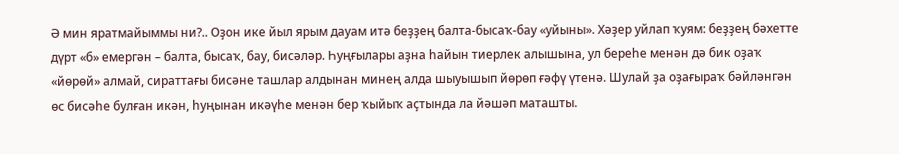Ә мин яратмайыммы ни?.. Оҙон ике йыл ярым дауам итә беҙҙең балта-бысаҡ-бау «уйыны». Хәҙер уйлап ҡуям: беҙҙең бәхетте дүрт «б» емергән – балта, бысаҡ, бау, бисәләр. Һуңғылары аҙна һайын тиерлек алышына, ул береһе менән дә бик оҙаҡ «йөрөй» алмай, сираттағы бисәне ташлар алдынан минең алда шыуышып йөрөп ғәфү үтенә. Шулай ҙа оҙағыраҡ бәйләнгән өс бисәһе булған икән, һуңынан икәүһе менән бер ҡыйыҡ аҫтында ла йәшәп маташты.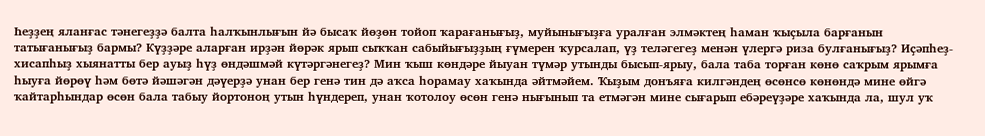Һеҙҙең яланғас тәнегеҙҙә балта һалҡынлығын йә бысаҡ йөҙөн тойоп ҡарағанығыҙ, муйынығыҙға уралған элмәктең һаман ҡыҫыла барғанын татығанығыҙ бармы? Күҙҙәре аларған ирҙән йөрәк ярып сыҡҡан сабыйығыҙҙың ғүмерен ҡурсалап, үҙ теләгегеҙ менән үлергә риза булғанығыҙ? Иҫәпһеҙ-хисапһыҙ хыянатты бер ауыҙ һүҙ өндәшмәй күтәргәнегеҙ? Мин ҡыш көндәре йыуан түмәр утынды бысып-ярыу, бала таба торған көнө саҡрым ярымға һыуға йөрөү һәм бөтә йәшәгән дәүерҙә унан бер генә тин дә аҡса һорамау хаҡында әйтмәйем. Ҡыҙым донъяға килгәндең өсөнсө көнөндә мине өйгә ҡайтарһындар өсөн бала табыу йортоноң утын һүндереп, унан ҡотолоу өсөн генә нығынып та етмәгән мине сығарып ебәреүҙәре хаҡында ла, шул уҡ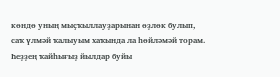көндө уның мыҫҡыллауҙарынан өҙлөк булып, саҡ үлмәй ҡалыуым хаҡында ла һөйләмәй торам. Һеҙҙең ҡайһығыҙ йылдар буйы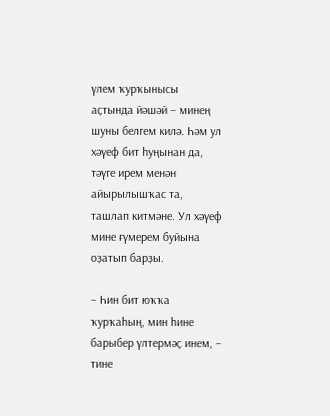үлем ҡурҡынысы аҫтында йәшәй – минең шуны белгем килә. Һәм ул хәүеф бит һуңынан да, тәүге ирем менән айырылышҡас та, ташлап китмәне. Ул хәүеф мине ғүмерем буйына оҙатып барҙы.

– Һин бит юҡҡа ҡурҡаһың, мин һине барыбер үлтермәҫ инем, – тине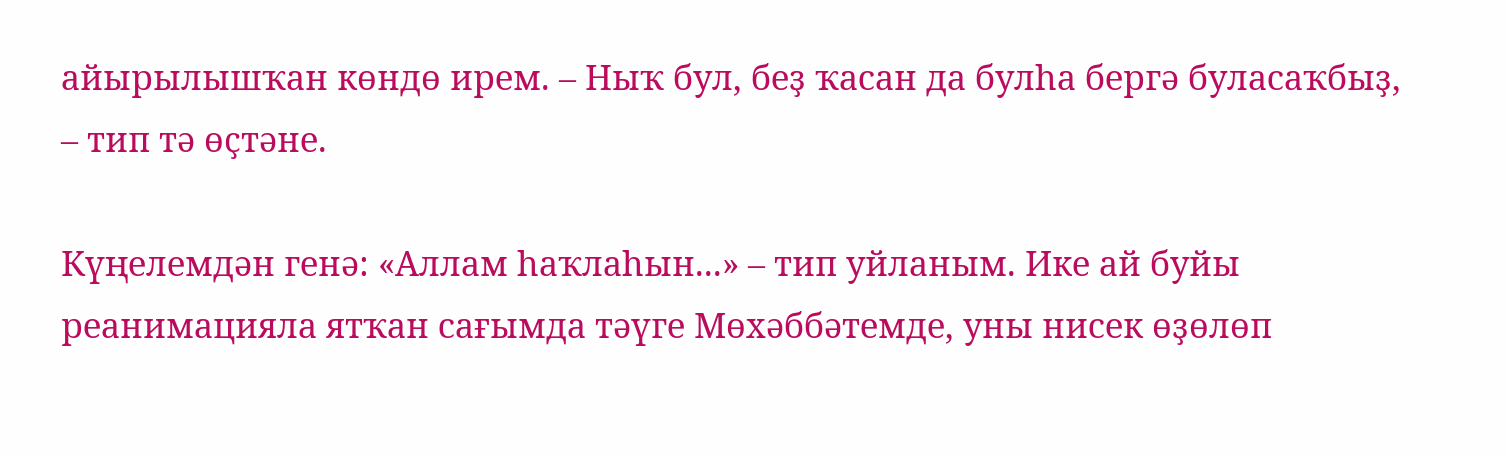айырылышҡан көндө ирем. – Ныҡ бул, беҙ ҡасан да булһа бергә буласаҡбыҙ, – тип тә өҫтәне.

Күңелемдән генә: «Аллам һаҡлаһын...» – тип уйланым. Ике ай буйы реанимацияла ятҡан сағымда тәүге Мөхәббәтемде, уны нисек өҙөлөп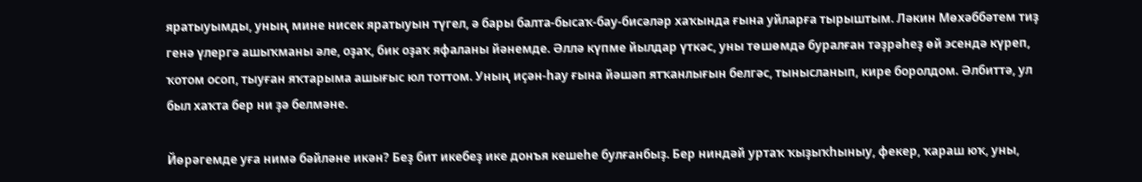яратыуымды, уның мине нисек яратыуын түгел, ә бары балта-бысаҡ-бау-бисәләр хаҡында ғына уйларға тырыштым. Ләкин Мөхәббәтем тиҙ генә үлергә ашыҡманы әле, оҙаҡ, бик оҙаҡ яфаланы йәнемде. Әллә күпме йылдар үткәс, уны төшөмдә буралған тәҙрәһеҙ өй эсендә күреп, ҡотом осоп, тыуған яҡтарыма ашығыс юл тоттом. Уның иҫән-һау ғына йәшәп ятҡанлығын белгәс, тынысланып, кире боролдом. Әлбиттә, ул был хаҡта бер ни ҙә белмәне.

Йөрәгемде уға нимә бәйләне икән? Беҙ бит икебеҙ ике донъя кешеһе булғанбыҙ. Бер ниндәй уртаҡ ҡыҙыҡһыныу, фекер, ҡараш юҡ, уны,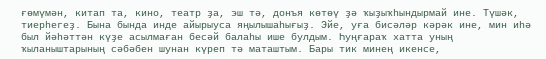ғөмүмән, китап та, кино, театр ҙа, эш тә, донъя көтөү ҙә ҡыҙыҡһындырмай ине. Түшәк, тиерһегеҙ. Бына бында инде айырыуса яңылышаһығыҙ. Эйе, уға бисәләр кәрәк ине, мин иһә был йәһәттән күҙе асылмаған бесәй балаһы ише булдым. Һуңғараҡ хатта уның ҡыланыштарының сәбәбен шунан күреп тә маташтым. Бары тик минең икенсе,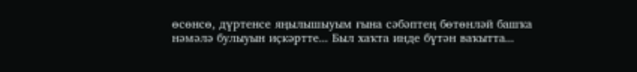өсөнсө, дүртенсе яңылышыуым ғына сәбәптең бөтөнләй башҡа нәмәлә булыуын иҫкәртте... Был хаҡта инде бүтән ваҡытта...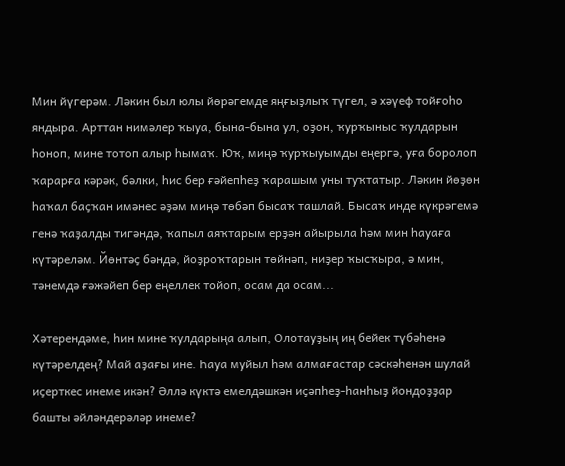Мин йүгерәм. Ләкин был юлы йөрәгемде яңғыҙлыҡ түгел, ә хәүеф тойғоһо яндыра. Арттан нимәлер ҡыуа, бына-бына ул, оҙон, ҡурҡыныс ҡулдарын һоноп, мине тотоп алыр һымаҡ. Юҡ, миңә ҡурҡыуымды еңергә, уға боролоп ҡарарға кәрәк, бәлки, һис бер ғәйепһеҙ ҡарашым уны туҡтатыр. Ләкин йөҙөн һаҡал баҫҡан имәнес әҙәм миңә төбәп бысаҡ ташлай. Бысаҡ инде күкрәгемә генә ҡаҙалды тигәндә, ҡапыл аяҡтарым ерҙән айырыла һәм мин һауаға күтәреләм. Йөнтәҫ бәндә, йоҙроҡтарын төйнәп, ниҙер ҡысҡыра, ә мин, тәнемдә ғәжәйеп бер еңеллек тойоп, осам да осам...

Хәтерендәме, һин мине ҡулдарыңа алып, Олотауҙың иң бейек түбәһенә күтәрелдең? Май аҙағы ине. Һауа муйыл һәм алмағастар сәскәһенән шулай иҫерткес инеме икән? Әллә күктә емелдәшкән иҫәпһеҙ-һанһыҙ йондоҙҙар башты әйләндерәләр инеме?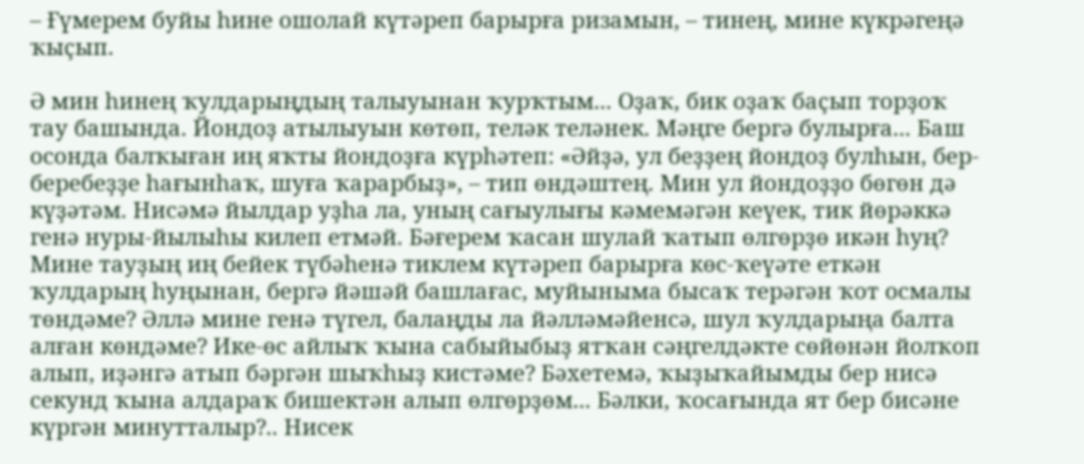– Ғүмерем буйы һине ошолай күтәреп барырға ризамын, – тинең, мине күкрәгеңә ҡыҫып.

Ә мин һинең ҡулдарыңдың талыуынан ҡурҡтым... Оҙаҡ, бик оҙаҡ баҫып торҙоҡ тау башында. Йондоҙ атылыуын көтөп, теләк теләнек. Мәңге бергә булырға... Баш осонда балҡыған иң яҡты йондоҙға күрһәтеп: «Әйҙә, ул беҙҙең йондоҙ булһын, бер-беребеҙҙе һағынһаҡ, шуға ҡарарбыҙ», – тип өндәштең. Мин ул йондоҙҙо бөгөн дә күҙәтәм. Нисәмә йылдар уҙһа ла, уның сағыулығы кәмемәгән кеүек, тик йөрәккә генә нуры-йылыһы килеп етмәй. Бәғерем ҡасан шулай ҡатып өлгөрҙө икән һуң? Мине тауҙың иң бейек түбәһенә тиклем күтәреп барырға көс-ҡеүәте еткән ҡулдарың һуңынан, бергә йәшәй башлағас, муйыныма бысаҡ терәгән ҡот осмалы төндәме? Әллә мине генә түгел, балаңды ла йәлләмәйенсә, шул ҡулдарыңа балта алған көндәме? Ике-өс айлыҡ ҡына сабыйыбыҙ ятҡан сәңгелдәкте сөйөнән йолҡоп алып, иҙәнгә атып бәргән шыҡһыҙ кистәме? Бәхетемә, ҡыҙыҡайымды бер нисә секунд ҡына алдараҡ бишектән алып өлгөрҙөм... Бәлки, ҡосағында ят бер бисәне күргән минутталыр?.. Нисек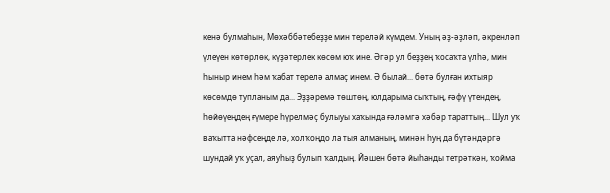кенә булмаһын, Мөхәббәтебеҙҙе мин тереләй күмдем. Уның әҙ-әҙләп, әкренләп үлеүен көтөрлөк, күҙәтерлек көсөм юҡ ине. Әгәр ул беҙҙең ҡосаҡта үлһә, мин һыныр инем һәм ҡабат терелә алмаҫ инем. Ә былай... бөтә булған ихтыяр көсөмдө тупланым да... Эҙҙәремә төштөң, юлдарыма сыҡтың, ғәфү үтендең, һөйөүеңдең ғүмере һүрелмәҫ булыуы хаҡында ғәләмгә хәбәр тараттың... Шул уҡ ваҡытта нәфсеңде лә, холҡоңдо ла тыя алманың, минән һуң да бүтәндәргә шундай уҡ уҫал, аяуһыҙ булып ҡалдың. Йәшен бөтә йыһанды тетрәткән, ҡойма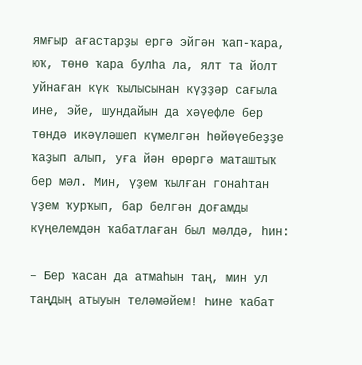ямғыр ағастарҙы ергә эйгән ҡап-ҡара, юҡ, төнө ҡара булһа ла, ялт та йолт уйнаған күк ҡылысынан күҙҙәр сағыла ине, эйе, шундайын да хәүефле бер төндә икәүләшеп күмелгән һөйөүебеҙҙе ҡаҙып алып, уға йән өрөргә маташтыҡ бер мәл. Мин, үҙем ҡылған гонаһтан үҙем ҡурҡып, бар белгән доғамды күңелемдән ҡабатлаған был мәлдә, һин:

– Бер ҡасан да атмаһын таң, мин ул таңдың атыуын теләмәйем! Һине ҡабат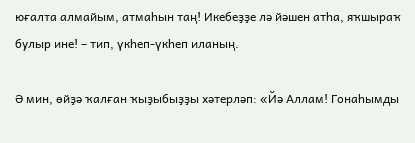юғалта алмайым, атмаһын таң! Икебеҙҙе лә йәшен атһа, яҡшыраҡ булыр ине! – тип, үкһеп-үкһеп иланың.

Ә мин, өйҙә ҡалған ҡыҙыбыҙҙы хәтерләп: «Йә Аллам! Гонаһымды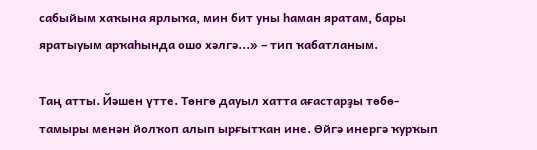сабыйым хаҡына ярлыҡа, мин бит уны һаман яратам, бары яратыуым арҡаһында ошо хәлгә...» – тип ҡабатланым.

Таң атты. Йәшен үтте. Төнгө дауыл хатта ағастарҙы төбө-тамыры менән йолҡоп алып ырғытҡан ине. Өйгә инергә ҡурҡып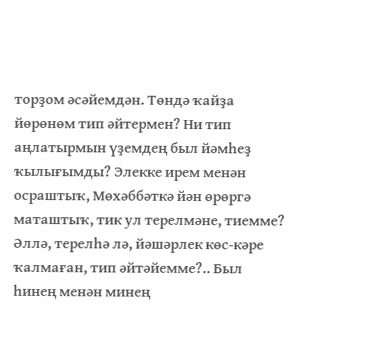торҙом әсәйемдән. Төндә ҡайҙа йөрөнөм тип әйтермен? Ни тип аңлатырмын үҙемдең был йәмһеҙ ҡылығымды? Элекке ирем менән осраштыҡ, Мөхәббәткә йән өрөргә маташтыҡ, тик ул терелмәне, тиемме? Әллә, терелһә лә, йәшәрлек көс-кәре ҡалмаған, тип әйтәйемме?.. Был һинең менән минең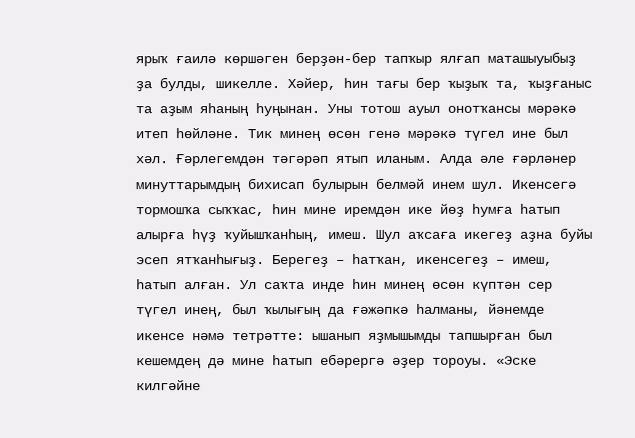ярыҡ ғаилә көршәген берҙән-бер тапҡыр ялғап маташыуыбыҙ ҙа булды, шикелле. Хәйер, һин тағы бер ҡыҙыҡ та, ҡыҙғаныс та аҙым яһаның һуңынан. Уны тотош ауыл онотҡансы мәрәкә итеп һөйләне. Тик минең өсөн генә мәрәкә түгел ине был хәл. Ғәрлегемдән тәгәрәп ятып иланым. Алда әле ғәрләнер минуттарымдың бихисап булырын белмәй инем шул. Икенсегә тормошҡа сыҡҡас, һин мине иремдән ике йөҙ һумға һатып алырға һүҙ ҡуйышҡанһың, имеш. Шул аҡсаға икегеҙ аҙна буйы эсеп ятҡанһығыҙ. Берегеҙ – һатҡан, икенсегеҙ – имеш, һатып алған. Ул саҡта инде һин минең өсөн күптән сер түгел инең, был ҡылығың да ғәжәпкә һалманы, йәнемде икенсе нәмә тетрәтте: ышанып яҙмышымды тапшырған был кешемдең дә мине һатып ебәрергә әҙер тороуы. «Эске килгәйне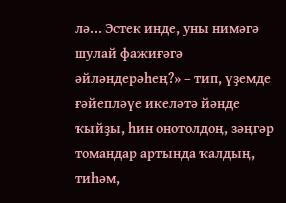лә... Эстек инде, уны нимәгә шулай фажиғәгә әйләндерәһең?» – тип, үҙемде ғәйепләүе икеләтә йәнде ҡыйҙы, һин онотолдоң, зәңгәр томандар артында ҡалдың, тиһәм,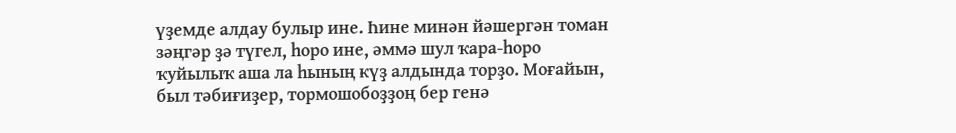үҙемде алдау булыр ине. Һине минән йәшергән томан зәңгәр ҙә түгел, һоро ине, әммә шул ҡара-һоро ҡуйылыҡ аша ла һының күҙ алдында торҙо. Моғайын, был тәбиғиҙер, тормошобоҙҙоң бер генә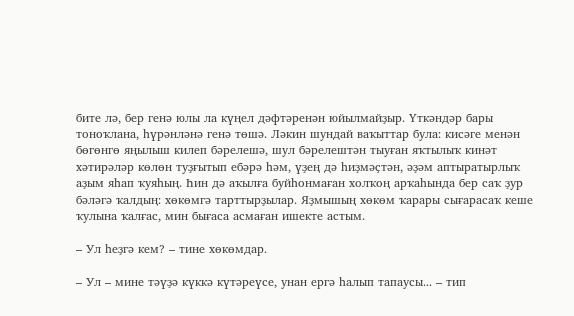бите лә, бер генә юлы ла күңел дәфтәренән юйылмайҙыр. Үткәндәр бары тоноҡлана, һүрәнләнә генә төшә. Ләкин шундай ваҡыттар була: кисәге менән бөгөнгө яңылыш килеп бәрелешә, шул бәрелештән тыуған яҡтылыҡ кинәт хәтирәләр көлөн туҙғытып ебәрә һәм, үҙең дә һиҙмәҫтән, әҙәм аптыратырлыҡ аҙым яһап ҡуяһың. Һин дә аҡылға буйһонмаған холҡоң арҡаһында бер саҡ ҙур бәләгә ҡалдың: хөкөмгә тарттырҙылар. Яҙмышың хөкөм ҡарары сығарасаҡ кеше ҡулына ҡалғас, мин бығаса асмаған ишекте астым.

– Ул һеҙгә кем? – тине хөкөмдар.

– Ул – мине тәүҙә күккә күтәреүсе, унан ергә һалып тапаусы... – тип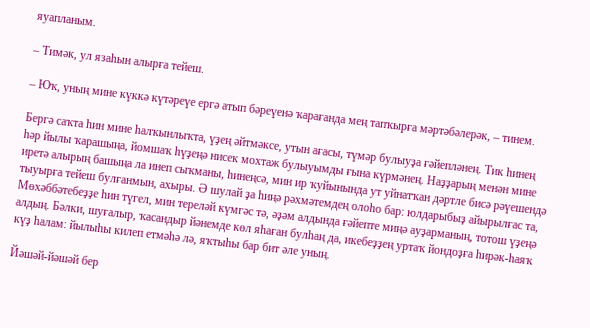яуапланым.

– Тимәк, ул язаһын алырға тейеш.

– Юҡ, уның мине күккә күтәреүе ергә атып бәреүенә ҡарағанда мең тапҡырға мәртәбәлерәк, – тинем.

Бергә саҡта һин мине һалҡынлыҡта, үҙең әйтмәксе, утын ағасы, түмәр булыуҙа ғәйепләнең. Тик һинең һәр йылы ҡарашыңа, йомшаҡ һүҙеңә нисек мохтаж булыуымды ғына күрмәнең. Наҙҙарың менән мине иретә алырың башыңа ла инеп сыҡманы, һинеңсә, мин ир ҡуйынында ут уйнатҡан дәртле бисә рәүешендә тыуырға тейеш булғанмын, ахыры. Ә шулай ҙа һиңә рәхмәтемдең олоһо бар: юлдарыбыҙ айырылғас та, Мөхәббәтебеҙҙе һин түгел, мин тереләй күмгәс тә, әҙәм алдында ғәйепте миңә ауҙарманың, тотош үҙеңә алдың. Бәлки, шуғалыр, ҡасандыр йәнемде көл яһаған булһаң да, икебеҙҙең уртаҡ йондоҙға һирәк-һаяҡ күҙ һалам: йылыһы килеп етмәһә лә, яҡтыһы бар бит әле уның.

Йәшәй-йәшәй бер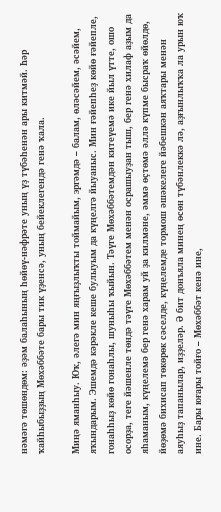нәмәгә төшөндөм: әҙәм балаһының һөйөү-нәфрәте уның үҙ түбәһенән ары китмәй. Һәр ҡайһыбыҙҙың Мөхәббәте бары тик үҙенсә, уның бейеклегендә генә ҡала.

Миңә яманһыу. Юҡ, әлегә мин яңғыҙлыҡты тоймайым, эргәмдә – балам, өләсәйем, әсәйем, яҡындарым. Эшемдә кәрәкле кеше булыуым да күңелгә йыуаныс. Мин ғәйепһеҙ көйө ғәйепле, гонаһһыҙ көйө гонаһлы, шуныһы ҡыйын. Тәүге Мөхәббәтемдән китеүемә ике йыл үтте, ошо осорҙа, теге йәшенле төндә тәүге Мөхәббәтем менән осрашыуҙан тыш, бер генә хилаф аҙым да яһаманым, күңелемә бер генә харам уй ҙа килмәне, әммә өҫтөмә әллә күпме бысраҡ өйөлдө, йөҙөмә бихисап төкөрөк сәселде, күңелемде тормош әшәкелеге йәбешкән аяҡтары менән аяуһыҙ тапанылар, иҙҙеләр. Ә бит донъяла минең өсөн түбәнлеккә лә, аҙғынлыҡҡа ла урын юҡ ине. Бары юғары тойғо – Мөхәббәт кенә ине,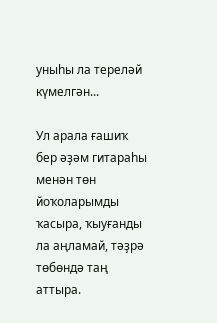уныһы ла тереләй күмелгән...

Ул арала ғашиҡ бер әҙәм гитараһы менән төн йоҡоларымды ҡасыра, ҡыуғанды ла аңламай, тәҙрә төбөндә таң аттыра.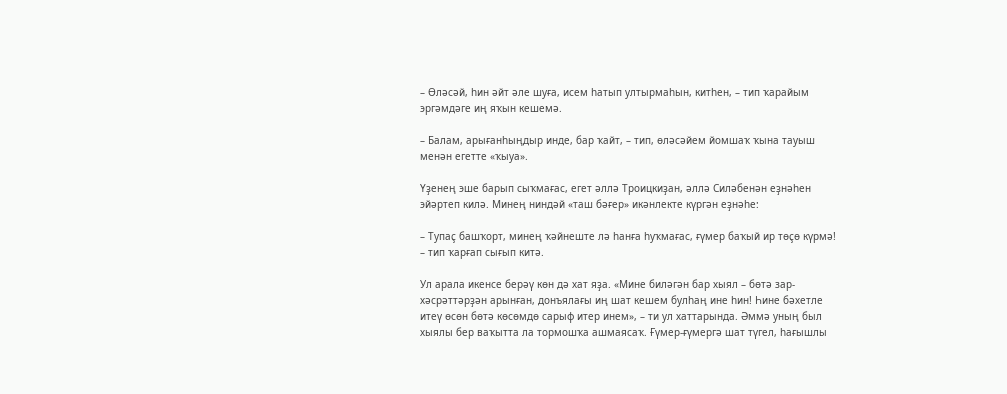– Өләсәй, һин әйт әле шуға, исем һатып ултырмаһын, китһен, – тип ҡарайым эргәмдәге иң яҡын кешемә.

– Балам, арығанһыңдыр инде, бар ҡайт, – тип, өләсәйем йомшаҡ ҡына тауыш менән егетте «ҡыуа».

Үҙенең эше барып сыҡмағас, егет әллә Троицкиҙан, әллә Силәбенән еҙнәһен эйәртеп килә. Минең ниндәй «таш бәғер» икәнлекте күргән еҙнәһе:

– Тупаҫ башҡорт, минең ҡәйнеште лә һанға һуҡмағас, ғүмер баҡый ир төҫө күрмә! – тип ҡарғап сығып китә.

Ул арала икенсе берәү көн дә хат яҙа. «Мине биләгән бар хыял – бөтә зар-хәсрәттәрҙән арынған, донъялағы иң шат кешем булһаң ине һин! Һине бәхетле итеү өсөн бөтә көсөмдө сарыф итер инем», – ти ул хаттарында. Әммә уның был хыялы бер ваҡытта ла тормошҡа ашмаясаҡ. Ғүмер-ғүмергә шат түгел, һағышлы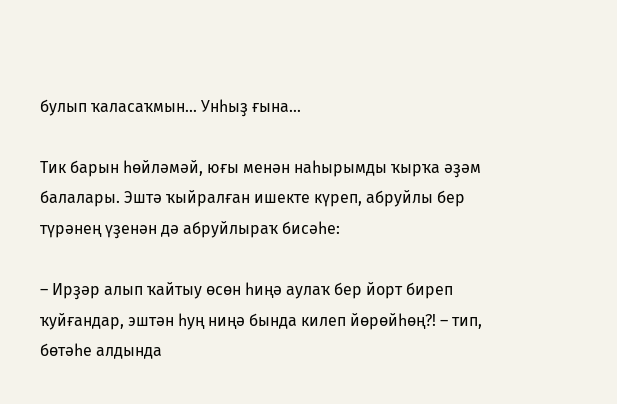булып ҡаласаҡмын... Унһыҙ ғына...

Тик барын һөйләмәй, юғы менән наһырымды ҡырҡа әҙәм балалары. Эштә ҡыйралған ишекте күреп, абруйлы бер түрәнең үҙенән дә абруйлыраҡ бисәһе:

– Ирҙәр алып ҡайтыу өсөн һиңә аулаҡ бер йорт биреп ҡуйғандар, эштән һуң ниңә бында килеп йөрөйһөң?! – тип, бөтәһе алдында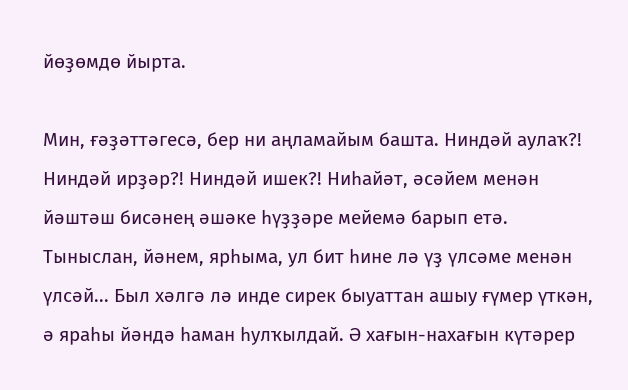йөҙөмдө йырта.

Мин, ғәҙәттәгесә, бер ни аңламайым башта. Ниндәй аулаҡ?! Ниндәй ирҙәр?! Ниндәй ишек?! Ниһайәт, әсәйем менән йәштәш бисәнең әшәке һүҙҙәре мейемә барып етә. Тыныслан, йәнем, ярһыма, ул бит һине лә үҙ үлсәме менән үлсәй... Был хәлгә лә инде сирек быуаттан ашыу ғүмер үткән, ә яраһы йәндә һаман һулҡылдай. Ә хағын-нахағын күтәрер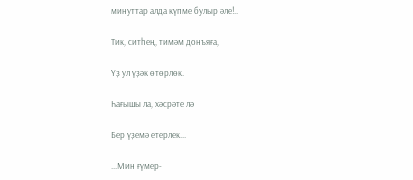минуттар алда күпме булыр әле!..

Тик, ситһең, тимәм донъяға,

Үҙ ул үҙәк өтөрлөк.

Һағышы ла, хәсрәте лә

Бер үҙемә етерлек...

...Мин ғүмер-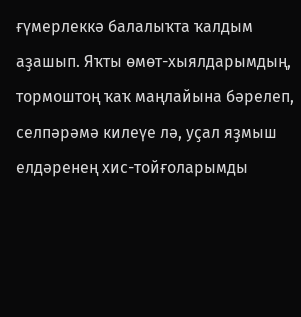ғүмерлеккә балалыҡта ҡалдым аҙашып. Яҡты өмөт-хыялдарымдың, тормоштоң ҡаҡ маңлайына бәрелеп, селпәрәмә килеүе лә, уҫал яҙмыш елдәренең хис-тойғоларымды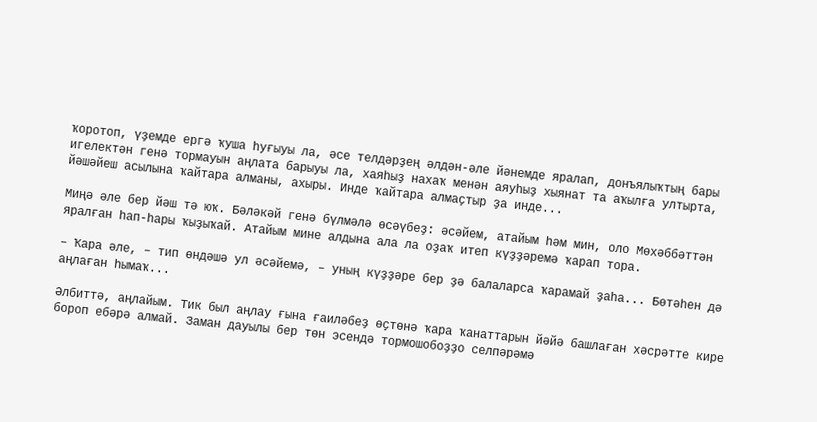ҡоротоп, үҙемде ергә ҡуша һуғыуы ла, әсе телдәрҙең әлдән-әле йәнемде яралап, донъялыҡтың бары игелектән генә тормауын аңлата барыуы ла, хаяһыҙ нахаҡ менән аяуһыҙ хыянат та аҡылға ултырта, йәшәйеш асылына ҡайтара алманы, ахыры. Инде ҡайтара алмаҫтыр ҙа инде...

Миңә әле бер йәш тә юҡ. Бәләкәй генә бүлмәлә өсәүбеҙ: әсәйем, атайым һәм мин, оло Мөхәббәттән яралған һап-һары ҡыҙыҡай. Атайым мине алдына ала ла оҙаҡ итеп күҙҙәремә ҡарап тора.

– Ҡара әле, – тип өндәшә ул әсәйемә, – уның күҙҙәре бер ҙә балаларса ҡарамай ҙаһа... Бөтәһен дә аңлаған һымаҡ...

Әлбиттә, аңлайым. Тик был аңлау ғына ғаиләбеҙ өҫтөнә ҡара ҡанаттарын йәйә башлаған хәсрәтте кире бороп ебәрә алмай. Заман дауылы бер төн эсендә тормошобоҙҙо селпәрәмә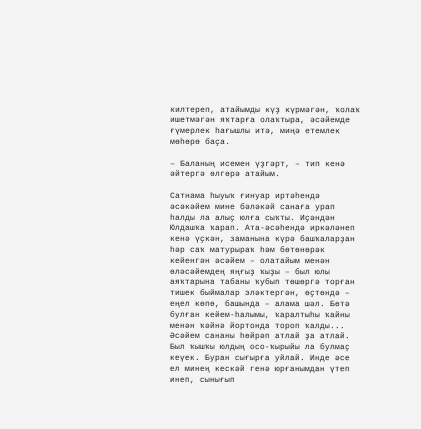килтереп, атайымды күҙ күрмәгән, ҡолаҡ ишетмәгән яҡтарға олаҡтыра, әсәйемде ғүмерлек һағышлы итә, миңә етемлек мөһөрө баҫа.

– Баланың исемен үҙгәрт, – тип кенә әйтергә өлгөрә атайым.

Сатнама һыуыҡ ғинуар иртәһендә әсәкәйем мине бәләкәй санаға урап һалды ла алыҫ юлға сыҡты. Иҫәндән Юлдашҡа ҡарап. Ата-әсәһендә иркәләнеп кенә үҫкән, заманына күрә башҡаларҙан һәр саҡ матурыраҡ һәм бөтөнөрәк кейенгән әсәйем – олатайым менән өләсәйемдең яңғыҙ ҡыҙы – был юлы аяҡтарына табаны ҡубып төшөргә торған тишек быймалар эләктергән, өҫтөндә – еңел көпө, башында – алама шәл. Бөтә булған кейем-һалымы, ҡаралтыһы ҡайны менән ҡәйнә йортонда тороп ҡалды... Әсәйем сананы һөйрәп атлай ҙа атлай. Был ҡышҡы юлдың осо-ҡырыйы ла булмаҫ кеүек. Буран сығырға уйлай. Инде әсе ел минең кескәй генә юрғанымдан үтеп инеп, сынығып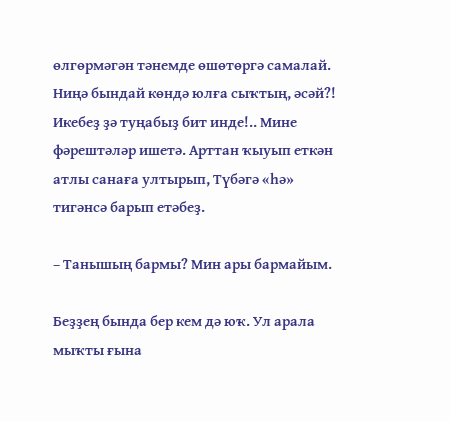өлгөрмәгән тәнемде өшөтөргә самалай. Ниңә бындай көндә юлға сыҡтың, әсәй?! Икебеҙ ҙә туңабыҙ бит инде!.. Мине фәрештәләр ишетә. Арттан ҡыуып еткән атлы санаға ултырып, Түбәгә «һә» тигәнсә барып етәбеҙ.

– Танышың бармы? Мин ары бармайым.

Беҙҙең бында бер кем дә юҡ. Ул арала мыҡты ғына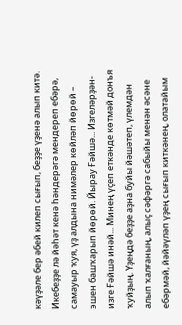кәүҙәле бер әбей килеп сығып, беҙҙе үҙенә алып китә. Икебеҙҙе лә йәһәт кенә һәндерәгә мендереп ебәрә, самауыр ҡуя, үҙ алдына нимәлер көйләп йөрөй – эшен башҡарып йөрөй. Йырау Ғәйшә... Изгеләрҙән-изге Ғәйшә инәй... Минең үҫеп еткәнде көтмәй донъя ҡуйҙың. Үҙеңдә беҙҙе аҙна буйы йәшәтеп, үлемдән алып ҡалғаның, алыҫ сәфәргә сабыйы менән әсәне ебәрмәй, йәйәүләп үҙең сығып киткәнең, олатайым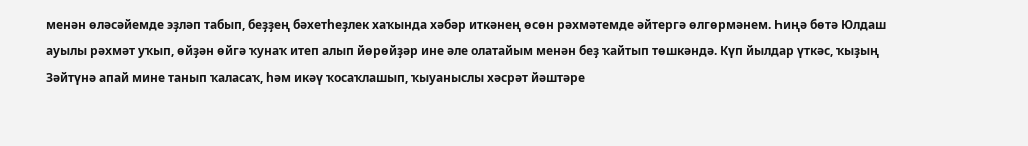менән өләсәйемде эҙләп табып, беҙҙең бәхетһеҙлек хаҡында хәбәр иткәнең өсөн рәхмәтемде әйтергә өлгөрмәнем. Һиңә бөтә Юлдаш ауылы рәхмәт уҡып, өйҙән өйгә ҡунаҡ итеп алып йөрөйҙәр ине әле олатайым менән беҙ ҡайтып төшкәндә. Күп йылдар үткәс, ҡыҙың Зәйтүнә апай мине танып ҡаласаҡ, һәм икәү ҡосаҡлашып, ҡыуаныслы хәсрәт йәштәре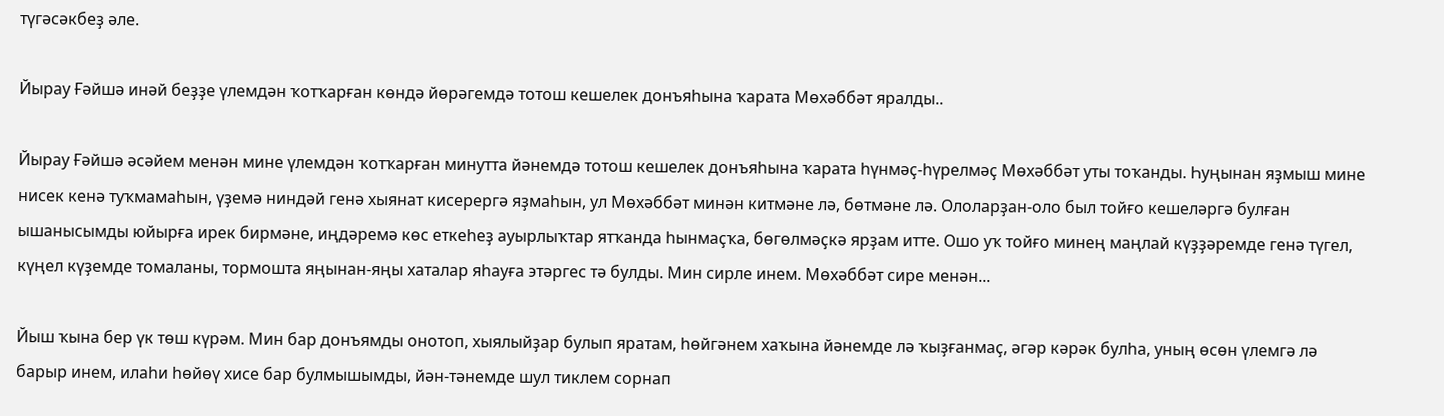түгәсәкбеҙ әле.

Йырау Ғәйшә инәй беҙҙе үлемдән ҡотҡарған көндә йөрәгемдә тотош кешелек донъяһына ҡарата Мөхәббәт яралды..

Йырау Ғәйшә әсәйем менән мине үлемдән ҡотҡарған минутта йәнемдә тотош кешелек донъяһына ҡарата һүнмәҫ-һүрелмәҫ Мөхәббәт уты тоҡанды. Һуңынан яҙмыш мине нисек кенә туҡмамаһын, үҙемә ниндәй генә хыянат кисерергә яҙмаһын, ул Мөхәббәт минән китмәне лә, бөтмәне лә. Ололарҙан-оло был тойғо кешеләргә булған ышанысымды юйырға ирек бирмәне, иңдәремә көс еткеһеҙ ауырлыҡтар ятҡанда һынмаҫҡа, бөгөлмәҫкә ярҙам итте. Ошо уҡ тойғо минең маңлай күҙҙәремде генә түгел, күңел күҙемде томаланы, тормошта яңынан-яңы хаталар яһауға этәргес тә булды. Мин сирле инем. Мөхәббәт сире менән...

Йыш ҡына бер үк төш күрәм. Мин бар донъямды онотоп, хыялыйҙар булып яратам, һөйгәнем хаҡына йәнемде лә ҡыҙғанмаҫ, әгәр кәрәк булһа, уның өсөн үлемгә лә барыр инем, илаһи һөйөү хисе бар булмышымды, йән-тәнемде шул тиклем сорнап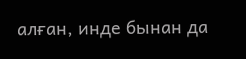алған, инде бынан да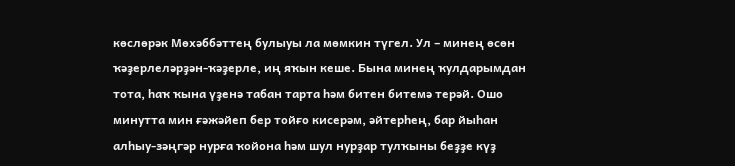көслөрәк Мөхәббәттең булыуы ла мөмкин түгел. Ул – минең өсөн ҡәҙерлеләрҙән-ҡәҙерле, иң яҡын кеше. Бына минең ҡулдарымдан тота, һаҡ ҡына үҙенә табан тарта һәм битен битемә терәй. Ошо минутта мин ғәжәйеп бер тойғо кисерәм, әйтерһең, бар йыһан алһыу-зәңгәр нурға ҡойона һәм шул нурҙар тулҡыны беҙҙе күҙ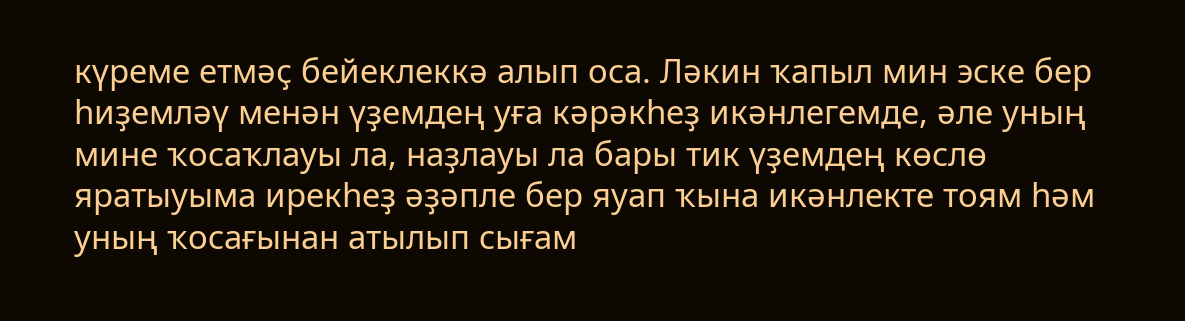күреме етмәҫ бейеклеккә алып оса. Ләкин ҡапыл мин эске бер һиҙемләү менән үҙемдең уға кәрәкһеҙ икәнлегемде, әле уның мине ҡосаҡлауы ла, наҙлауы ла бары тик үҙемдең көслө яратыуыма ирекһеҙ әҙәпле бер яуап ҡына икәнлекте тоям һәм уның ҡосағынан атылып сығам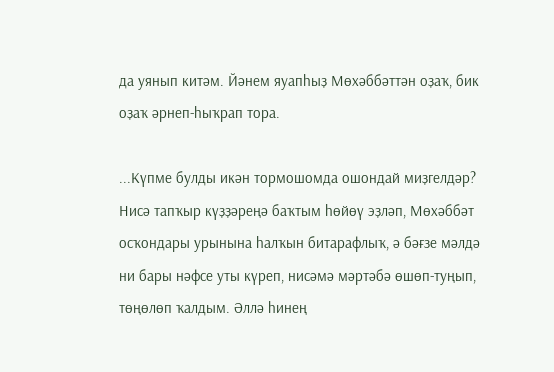да уянып китәм. Йәнем яуапһыҙ Мөхәббәттән оҙаҡ, бик оҙаҡ әрнеп-һыҡрап тора.

...Күпме булды икән тормошомда ошондай миҙгелдәр? Нисә тапҡыр күҙҙәреңә баҡтым һөйөү эҙләп, Мөхәббәт осҡондары урынына һалҡын битарафлыҡ, ә бәғзе мәлдә ни бары нәфсе уты күреп, нисәмә мәртәбә өшөп-туңып, төңөлөп ҡалдым. Әллә һинең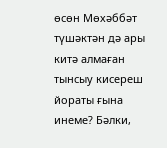өсөн Мөхәббәт түшәктән дә ары китә алмаған тынсыу кисереш йораты ғына инеме? Бәлки,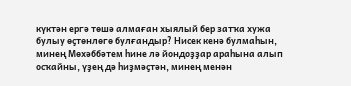күктән ергә төшә алмаған хыялый бер затҡа хужа булыу өҫтөнлөгө булғандыр? Нисек кенә булмаһын, минең Мөхәббәтем һине лә йондоҙҙар араһына алып осҡайны, үҙең дә һиҙмәҫтән, минең менән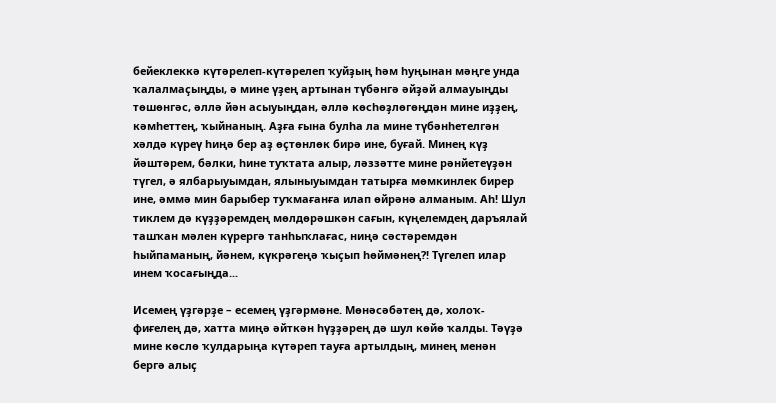бейеклеккә күтәрелеп-күтәрелеп ҡуйҙың һәм һуңынан мәңге унда ҡалалмаҫыңды, ә мине үҙең артынан түбәнгә әйҙәй алмауыңды төшөнгәс, әллә йән асыуыңдан, әллә көсһөҙлөгөңдән мине иҙҙең, кәмһеттең, ҡыйнаның. Аҙға ғына булһа ла мине түбәнһетелгән хәлдә күреү һиңә бер аҙ өҫтөнлөк бирә ине, буғай. Минең күҙ йәштәрем, бәлки, һине туҡтата алыр, ләззәтте мине рәнйетеүҙән түгел, ә ялбарыуымдан, ялыныуымдан татырға мөмкинлек бирер ине, әммә мин барыбер туҡмағанға илап өйрәнә алманым. Аһ! Шул тиклем дә күҙҙәремдең мөлдөрәшкән сағын, күңелемдең даръялай ташҡан мәлен күрергә танһыҡлағас, ниңә сәстәремдән һыйпаманың, йәнем, күкрәгеңә ҡыҫып һөймәнең?! Түгелеп илар инем ҡосағыңда...

Исемең үҙгәрҙе – есемең үҙгәрмәне. Мөнәсәбәтең дә, холоҡ-фиғелең дә, хатта миңә әйткән һүҙҙәрең дә шул көйө ҡалды. Тәүҙә мине көслө ҡулдарыңа күтәреп тауға артылдың, минең менән бергә алыҫ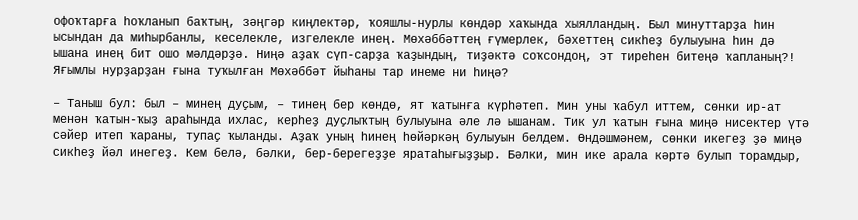офоҡтарға һоҡланып баҡтың, зәңгәр киңлектәр, ҡояшлы-нурлы көндәр хаҡында хыялландың. Был минуттарҙа һин ысындан да миһырбанлы, кеселекле, изгелекле инең. Мөхәббәттең ғүмерлек, бәхеттең сикһеҙ булыуына һин дә ышана инең бит ошо мәлдәрҙә. Ниңә аҙаҡ сүп-сарҙа ҡаҙындың, тиҙәктә соҡсондоң, эт тиреһен битеңә ҡапланың?! Яғымлы нурҙарҙан ғына туҡылған Мөхәббәт йыһаны тар инеме ни һиңә?

– Таныш бул: был – минең дуҫым, – тинең бер көндө, ят ҡатынға күрһәтеп. Мин уны ҡабул иттем, сөнки ир-ат менән ҡатын-ҡыҙ араһында ихлас, керһеҙ дуҫлыҡтың булыуына әле лә ышанам. Тик ул ҡатын ғына миңә нисектер үтә сәйер итеп ҡараны, тупаҫ ҡыланды. Аҙаҡ уның һинең һөйәркәң булыуын белдем. Өндәшмәнем, сөнки икегеҙ ҙә миңә сикһеҙ йәл инегеҙ. Кем белә, бәлки, бер-берегеҙҙе яратаһығыҙҙыр. Бәлки, мин ике арала кәртә булып торамдыр,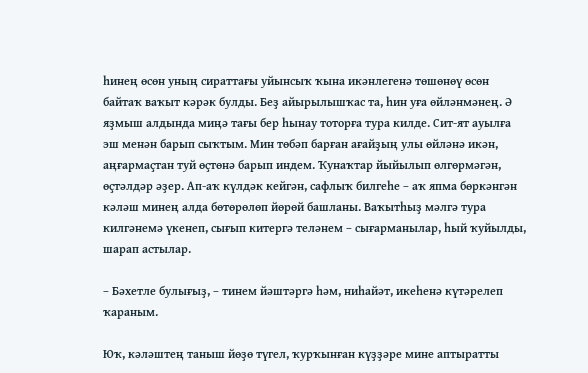һинең өсөн уның сираттағы уйынсыҡ ҡына икәнлегенә төшөнөү өсөн байтаҡ ваҡыт кәрәк булды. Беҙ айырылышҡас та, һин уға өйләнмәнең. Ә яҙмыш алдында миңә тағы бер һынау тоторға тура килде. Сит-ят ауылға эш менән барып сыҡтым. Мин төбәп барған ағайҙың улы өйләнә икән, аңғармаҫтан туй өҫтөнә барып индем. Ҡунаҡтар йыйылып өлгөрмәгән, өҫтәлдәр әҙер. Ап-аҡ күлдәк кейгән, сафлыҡ билгеһе – аҡ япма бөркәнгән кәләш минең алда бөтөрөлөп йөрөй башланы. Ваҡытһыҙ мәлгә тура килгәнемә үкенеп, сығып китергә теләнем – сығарманылар, һый ҡуйылды, шарап астылар.

– Бәхетле булығыҙ, – тинем йәштәргә һәм, ниһайәт, икеһенә күтәрелеп ҡараным.

Юҡ, кәләштең таныш йөҙө түгел, ҡурҡынған күҙҙәре мине аптыратты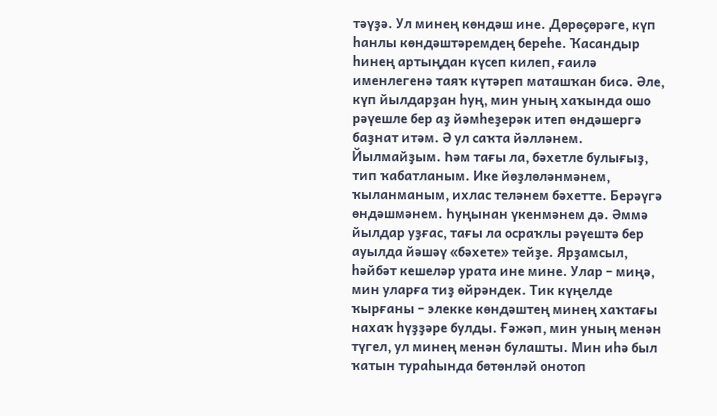тәүҙә. Ул минең көндәш ине. Дөрөҫөрәге, күп һанлы көндәштәремдең береһе. Ҡасандыр һинең артыңдан күсеп килеп, ғаилә именлегенә таяҡ күтәреп маташҡан бисә. Әле, күп йылдарҙан һуң, мин уның хаҡында ошо рәүешле бер аҙ йәмһеҙерәк итеп өндәшергә баҙнат итәм. Ә ул саҡта йәлләнем. Йылмайҙым. Һәм тағы ла, бәхетле булығыҙ, тип ҡабатланым. Ике йөҙлөләнмәнем, ҡыланманым, ихлас теләнем бәхетте. Берәүгә өндәшмәнем. Һуңынан үкенмәнем дә. Әммә йылдар уҙғас, тағы ла осраҡлы рәүештә бер ауылда йәшәү «бәхете» тейҙе. Ярҙамсыл, һәйбәт кешеләр урата ине мине. Улар – миңә, мин уларға тиҙ өйрәндек. Тик күңелде ҡырғаны – элекке көндәштең минең хаҡтағы нахаҡ һүҙҙәре булды. Ғәжәп, мин уның менән түгел, ул минең менән булашты. Мин иһә был ҡатын тураһында бөтөнләй онотоп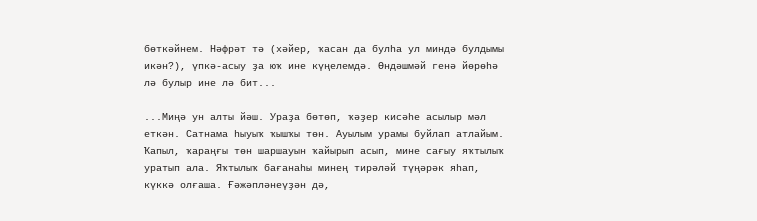бөткәйнем. Нәфрәт тә (хәйер, ҡасан да булһа ул миндә булдымы икән?), үпкә-асыу ҙа юҡ ине күңелемдә. Өндәшмәй генә йөрөһә лә булыр ине лә бит...

...Миңә ун алты йәш. Ураҙа бөтөп, ҡәҙер кисәһе асылыр мәл еткән. Сатнама һыуыҡ ҡышҡы төн. Ауылым урамы буйлап атлайым. Ҡапыл, ҡараңғы төн шаршауын ҡайырып асып, мине сағыу яҡтылыҡ уратып ала. Яҡтылыҡ бағанаһы минең тирәләй түңәрәк яһап, күккә олғаша. Ғәжәпләнеүҙән дә,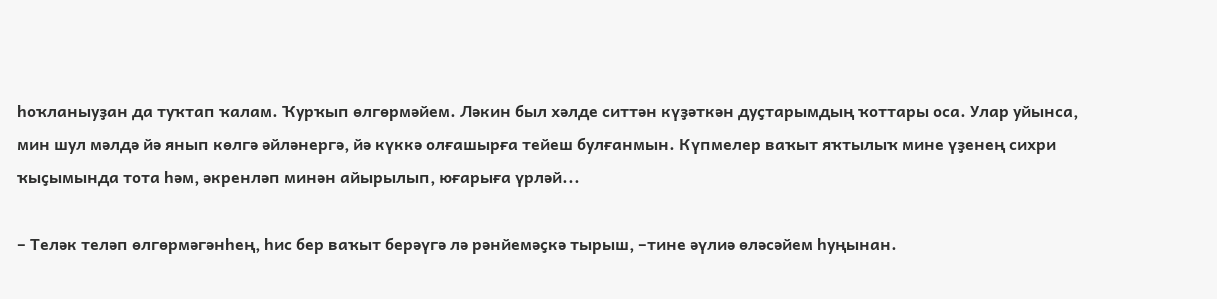һоҡланыуҙан да туҡтап ҡалам. Ҡурҡып өлгөрмәйем. Ләкин был хәлде ситтән күҙәткән дуҫтарымдың ҡоттары оса. Улар уйынса, мин шул мәлдә йә янып көлгә әйләнергә, йә күккә олғашырға тейеш булғанмын. Күпмелер ваҡыт яҡтылыҡ мине үҙенең сихри ҡыҫымында тота һәм, әкренләп минән айырылып, юғарыға үрләй...

– Теләк теләп өлгөрмәгәнһең, һис бер ваҡыт берәүгә лә рәнйемәҫкә тырыш, –тине әүлиә өләсәйем һуңынан.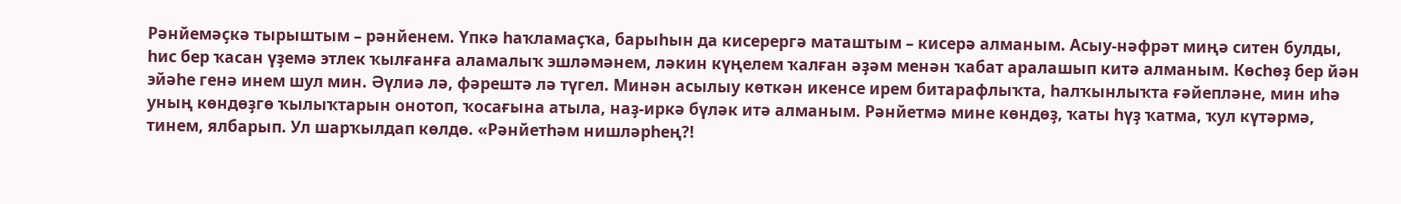Рәнйемәҫкә тырыштым – рәнйенем. Үпкә һаҡламаҫҡа, барыһын да кисерергә маташтым – кисерә алманым. Асыу-нәфрәт миңә ситен булды, һис бер ҡасан үҙемә этлек ҡылғанға аламалыҡ эшләмәнем, ләкин күңелем ҡалған әҙәм менән ҡабат аралашып китә алманым. Көсһөҙ бер йән эйәһе генә инем шул мин. Әүлиә лә, фәрештә лә түгел. Минән асылыу көткән икенсе ирем битарафлыҡта, һалҡынлыҡта ғәйепләне, мин иһә уның көндөҙгө ҡылыҡтарын онотоп, ҡосағына атыла, наҙ-иркә бүләк итә алманым. Рәнйетмә мине көндөҙ, ҡаты һүҙ ҡатма, ҡул күтәрмә, тинем, ялбарып. Ул шарҡылдап көлдө. «Рәнйетһәм нишләрһең?!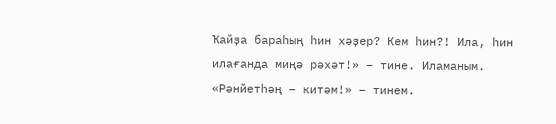Ҡайҙа бараһың һин хәҙер? Кем һин?! Ила, һин илағанда миңә рәхәт!» – тине. Иламаным. «Рәнйетһәң – китәм!» – тинем.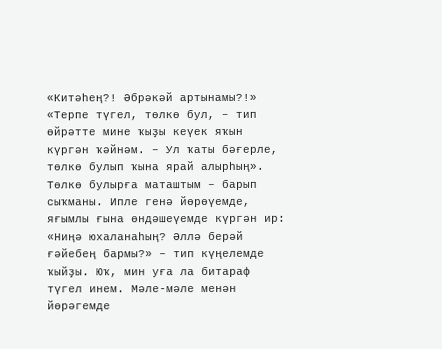«Китәһең?! Әбрәкәй артынамы?!» «Терпе түгел, төлкө бул, – тип өйрәтте мине ҡыҙы кеүек яҡын күргән ҡәйнәм. – Ул ҡаты бәғерле, төлкө булып ҡына ярай алырһың». Төлкө булырға маташтым – барып сыҡманы. Ипле генә йөрөүемде, яғымлы ғына өндәшеүемде күргән ир: «Ниңә юхаланаһың? Әллә берәй ғәйебең бармы?» – тип күңелемде ҡыйҙы. Юҡ, мин уға ла битараф түгел инем. Мәле-мәле менән йөрәгемде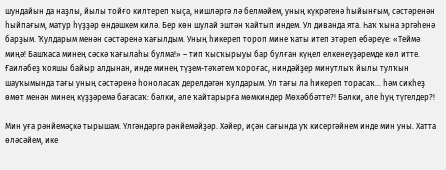шундайын да наҙлы, йылы тойғо килтереп ҡыҫа, нишләргә лә белмәйем, уның күкрәгенә һыйынғым, сәстәренән һыйпағым, матур һүҙҙәр өндәшкем килә. Бер көн шулай эштән ҡайтып индем. Ул диванда ята. Һаҡ ҡына эргәһенә барҙым. Ҡулдарым менән сәстәренә ҡағылдым. Уның һикереп тороп мине ҡаты итеп этәреп ебәреүе: «Теймә миңә! Башҡаса минең сәскә ҡағылаһы булма!» – тип ҡысҡырыуы бар булған күңел елкенеүҙәремде көл итте. Ғаиләбеҙ ҡояшы байыр алдынан, инде минең түҙем-тәҡәтем ҡороғас, ниндәйҙер минутлыҡ йылы тулҡын шауҡымында тағы уның сәстәренә һоноласаҡ дерелдәгән ҡулдарым. Ул тағы ла һикереп торасаҡ... һәм сикһеҙ өмөт менән минең күҙҙәремә бағасаҡ: бәлки, әле ҡайтарырға мөмкиндер Мөхәббәтте?! Бәлки, әле һуң түгелдер?!

Мин уға рәнйемәҫкә тырышам. Үлгәндәргә рәнйемәйҙәр. Хәйер, иҫән сағында уҡ кисергәйнем инде мин уны. Хатта өләсәйем, ике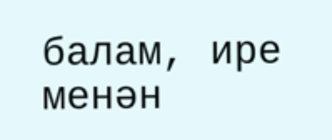балам, ире менән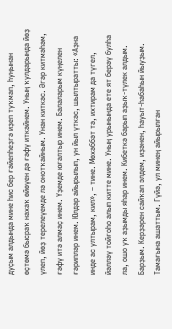дуҫым алдында мине һис бер ғәйепһеҙгә иҙеп туҡмап, һуңынан өҫтөмә бысраҡ нахаҡ өйөүен дә ғәфү иткәйнем. Уның ҡулдарында йөҙ үлеп, йөҙ терелеүемде лә онотҡайным. Унан киткәс. Әгәр китмәһәм, ғәфү итә алмаҫ инем. Үҙемде юғалтыр инем. Балаларым күңелен ғәрипләр инем. Юлдар айырылып, ун йыл үткәс, шылтыратты: «Аҙна инде ас ултырам, кил», – тине. Мөхәббәт тә, ихтирам да түгел, йәлләү тойғоһо алып китте мине. Уның урынында ете ят берәү булһа ла, ошо уҡ аҙымды яһар инем. Кибеткә барып аҙыҡ-түлек алдым. Барҙым. Керҙәрен сайҡап элдем, иҙәнен, һауыт-һабаһын йыуҙым. Тамағына ашаттым. Гүйә, ул минең айырылған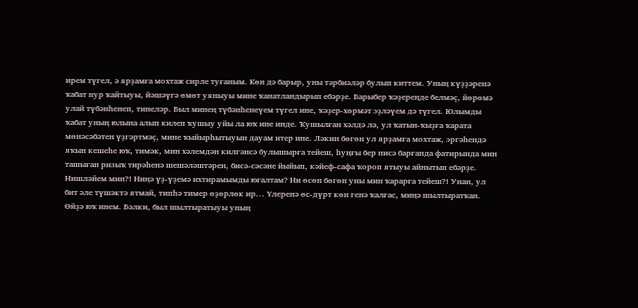ирем түгел, ә ярҙамға мохтаж сирле туғаным. Көн дә барыр, уны тәрбиәләр булып киттем. Уның күҙҙәренә ҡабат нур ҡайтыуы, йәшәүгә өмөт уяныуы мине ҡанатландырып ебәрҙе. Барыбер ҡәҙереңде белмәҫ, йөрөмә улай түбәнһенеп, тинеләр. Был минең түбәнһенеүем түгел ине, ҡәҙер-хөрмәт эҙләүем дә түгел. Юлымды ҡабат уның юлына алып килеп ҡушыу уйы ла юҡ ине инде. Ҡушылған хәлдә лә, ул ҡатын-ҡыҙға ҡарата мөнәсәбәтен үҙгәртмәҫ, мине ҡыйырһытыуын дауам итер ине. Ләкин бөгөн ул ярҙамға мохтаж, эргәһендә яҡын кешеһе юҡ, тимәк, мин хәлемдән килгәнсә булышырға тейеш, һуңғы бер нисә барғанда фатирында мин ташыған ризыҡ тирәһенә шешәләштәрен, бисә-сәсәне йыйып, кәйеф-сафа ҡороп ятыуы айнытып ебәрҙе. Нишләйем мин?! Ниңә үҙ-үҙемә ихтирамымды юғалтам? Ни өсөн бөгөн уны мин ҡарарға тейеш?! Унан, ул бит әле түшәктә ятмай, типһә тимер өҙөрлөк ир... Үлеренә өс-дүрт көн генә ҡалғас, миңә шылтыратҡан. Өйҙә юҡ инем. Бәлки, был шылтыратыуы уның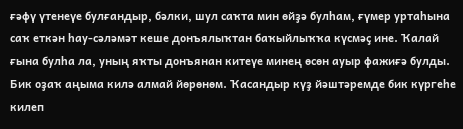ғәфү үтенеүе булғандыр, бәлки, шул саҡта мин өйҙә булһам, ғүмер уртаһына саҡ еткән һау-сәләмәт кеше донъялыҡтан баҡыйлыҡҡа күсмәҫ ине. Ҡалай ғына булһа ла, уның яҡты донъянан китеүе минең өсөн ауыр фажиғә булды. Бик оҙаҡ аңыма килә алмай йөрөнөм. Ҡасандыр күҙ йәштәремде бик күргеһе килеп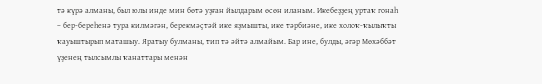тә күрә алманы, был юлы инде мин бөтә уҙған йылдарым өсөн иланым. Икебеҙҙең уртаҡ гонаһ – бер-береһенә тура килмәгән, берекмәҫтәй ике яҙмышты, ике тәрбиәне, ике холоҡ-ҡылыҡты ҡауыштырып маташыу. Яратыу булманы, тип тә әйтә алмайым. Бар ине, булды, әгәр Мөхәббәт үҙенең тылсымлы ҡанаттары менән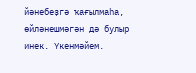йәнебеҙгә ҡағылмаһа, өйләнешмәгән дә булыр инек. Үкенмәйем.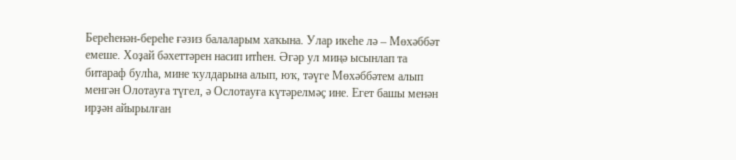Береһенән-береһе ғәзиз балаларым хаҡына. Улар икеһе лә – Мөхәббәт емеше. Хоҙай бәхеттәрен насип итһен. Әгәр ул миңә ысынлап та битараф булһа, мине ҡулдарына алып, юҡ, тәүге Мөхәббәтем алып менгән Олотауға түгел, ә Ослотауға күтәрелмәҫ ине. Егет башы менән ирҙән айырылған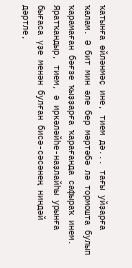ҡатынға өйләнмәҫ ине, тием дә... тағы уйҙарға ҡалам. Ә бит мин әле бер мәртәбә лә тормошта булып ҡарамаған бәғзе ҡыҙҙарға ҡарағанда сафыраҡ инем. Яратҡандыр, тием, ә иркәләйһе-наҙлайһы урынға бығаса үҙе менән булған бисә-сәсәнең ниндәй дәртле,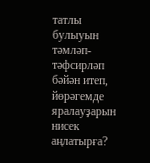татлы булыуын тәмләп-тәфсирләп бәйән итеп, йөрәгемде яралауҙарын нисек аңлатырға?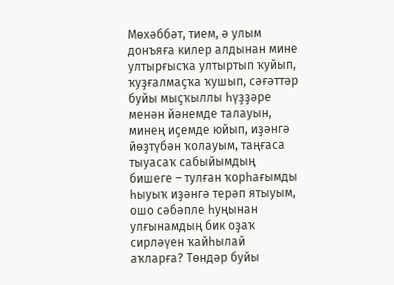Мөхәббәт, тием, ә улым донъяға килер алдынан мине ултырғысҡа ултыртып ҡуйып, ҡуҙғалмаҫҡа ҡушып, сәғәттәр буйы мыҫҡыллы һүҙҙәре менән йәнемде талауын, минең иҫемде юйып, иҙәнгә йөҙтүбән ҡолауым, таңғаса тыуасаҡ сабыйымдың бишеге – тулған ҡорһағымды һыуыҡ иҙәнгә терәп ятыуым, ошо сәбәпле һуңынан улғынамдың бик оҙаҡ сирләүен ҡайһылай аҡларға? Төндәр буйы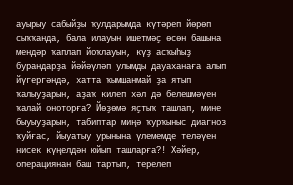ауырыу сабыйҙы ҡулдарымда күтәреп йөрөп сыҡҡанда, бала илауын ишетмәҫ өсөн башына мендәр ҡаплап йоҡлауын, күҙ асҡыһыҙ бурандарҙа йәйәүләп улымды дауаханаға алып йүгергәндә, хатта ҡымшанмай ҙа ятып ҡалыуҙарын, аҙаҡ килеп хәл дә белешмәүен ҡалай оноторға? Йөҙөмә яҫтыҡ ташлап, мине быуыуҙарын, табиптар миңә ҡурҡыныс диагноз ҡуйғас, йыуатыу урынына үлемемде теләүен нисек күңелдән юйып ташларға?! Хәйер, операциянан баш тартып, терелеп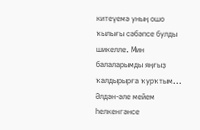китеүемә уның ошо ҡылығы сәбәпсе булды шикелле. Мин балаларымды яңғыҙ ҡалдырырға ҡурҡтым... Әлдән-әле мейем һелкенгәнсе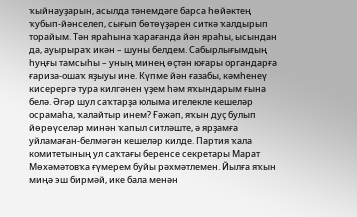ҡыйнауҙарын, асылда тәнемдәге барса һөйәктең ҡубып-йәнселеп, сығып бөтөүҙәрен ситкә ҡалдырып торайым. Тән яраһына ҡарағанда йән яраһы, ысындан да, ауырыраҡ икән – шуны белдем. Сабырлығымдың һуңғы тамсыһы – уның минең өҫтән юғары органдарға ғариза-ошаҡ яҙыуы ине. Күпме йән ғазабы, кәмһенеү кисерергә тура килгәнен үҙем һәм яҡындарым ғына белә. Әгәр шул саҡтарҙа юлыма игелекле кешеләр осрамаһа, ҡалайтыр инем? Ғәжәп, яҡын дуҫ булып йөрөүселәр минән ҡапыл ситләште, ә ярҙамға уйламаған-белмәгән кешеләр килде. Партия ҡала комитетының ул саҡтағы беренсе секретары Марат Мөхәмәтовҡа ғүмерем буйы рәхмәтлемен. Йылға яҡын миңә эш бирмәй, ике бала менән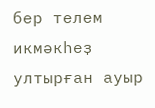бер телем икмәкһеҙ ултырған ауыр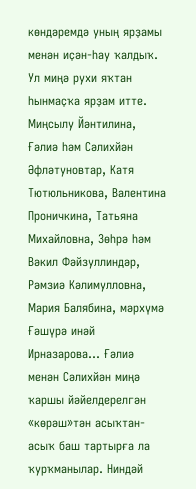көндәремдә уның ярҙамы менән иҫән-һау ҡалдыҡ. Ул миңә рухи яҡтан һынмаҫҡа ярҙам итте. Миңсылу Йәнтилина, Ғәлиә һәм Сәлихйән Әфләтуновтар, Катя Тютюльникова, Валентина Проничкина, Татьяна Михайловна, Зөһрә һәм Вәкил Фәйзуллиндәр, Рәмзиә Кәлимулловна, Мария Балябина, мәрхүмә Ғәшүрә инәй Ирназарова... Ғәлиә менән Сәлихйән миңә ҡаршы йәйелдерелгән «көрәш»тән асыҡтан-асыҡ баш тартырға ла ҡурҡманылар. Ниндәй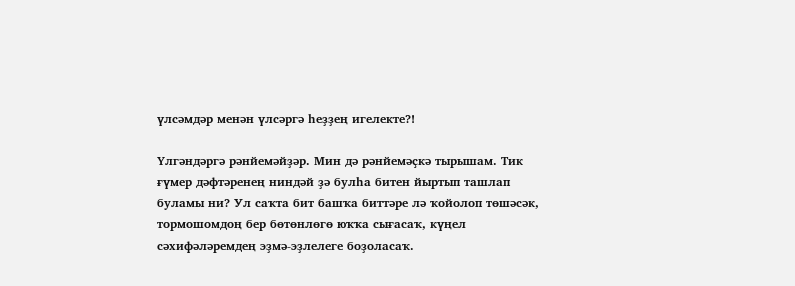үлсәмдәр менән үлсәргә һеҙҙең игелекте?!

Үлгәндәргә рәнйемәйҙәр. Мин дә рәнйемәҫкә тырышам. Тик ғүмер дәфтәренең ниндәй ҙә булһа битен йыртып ташлап буламы ни? Ул саҡта бит башҡа биттәре лә ҡойолоп төшәсәк, тормошомдоң бер бөтөнлөгө юҡҡа сығасаҡ, күңел сәхифәләремдең эҙмә-эҙлелеге боҙоласаҡ.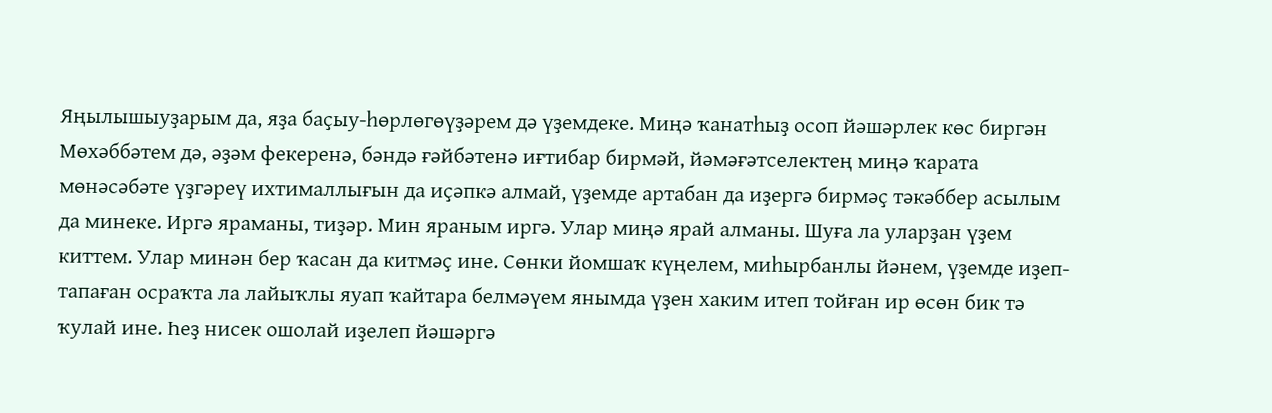Яңылышыуҙарым да, яҙа баҫыу-һөрлөгөүҙәрем дә үҙемдеке. Миңә ҡанатһыҙ осоп йәшәрлек көс биргән Мөхәббәтем дә, әҙәм фекеренә, бәндә ғәйбәтенә иғтибар бирмәй, йәмәғәтселектең миңә ҡарата мөнәсәбәте үҙгәреү ихтималлығын да иҫәпкә алмай, үҙемде артабан да иҙергә бирмәҫ тәкәббер асылым да минеке. Иргә яраманы, тиҙәр. Мин яраным иргә. Улар миңә ярай алманы. Шуға ла уларҙан үҙем киттем. Улар минән бер ҡасан да китмәҫ ине. Сөнки йомшаҡ күңелем, миһырбанлы йәнем, үҙемде иҙеп-тапаған осраҡта ла лайыҡлы яуап ҡайтара белмәүем янымда үҙен хаким итеп тойған ир өсөн бик тә ҡулай ине. Һеҙ нисек ошолай иҙелеп йәшәргә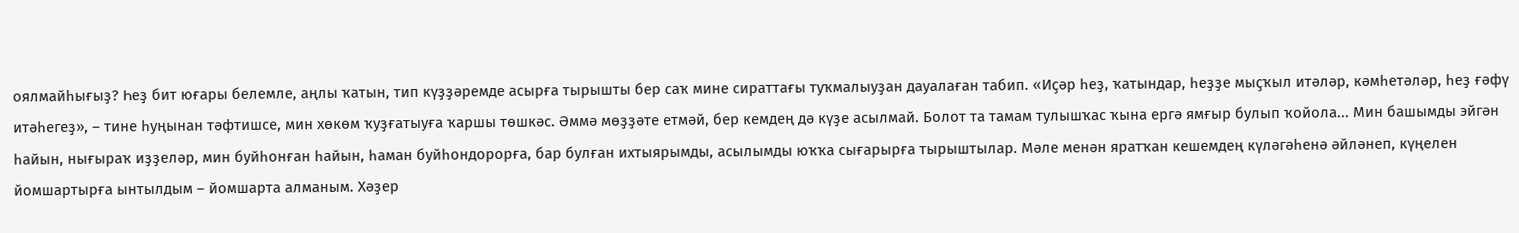оялмайһығыҙ? Һеҙ бит юғары белемле, аңлы ҡатын, тип күҙҙәремде асырға тырышты бер саҡ мине сираттағы туҡмалыуҙан дауалаған табип. «Иҫәр һеҙ, ҡатындар, һеҙҙе мыҫҡыл итәләр, кәмһетәләр, һеҙ ғәфү итәһегеҙ», – тине һуңынан тәфтишсе, мин хөкөм ҡуҙғатыуға ҡаршы төшкәс. Әммә мөҙҙәте етмәй, бер кемдең дә күҙе асылмай. Болот та тамам тулышҡас ҡына ергә ямғыр булып ҡойола... Мин башымды эйгән һайын, нығыраҡ иҙҙеләр, мин буйһонған һайын, һаман буйһондорорға, бар булған ихтыярымды, асылымды юҡҡа сығарырға тырыштылар. Мәле менән яратҡан кешемдең күләгәһенә әйләнеп, күңелен йомшартырға ынтылдым – йомшарта алманым. Хәҙер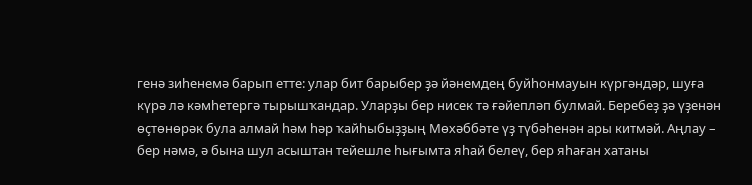генә зиһенемә барып етте: улар бит барыбер ҙә йәнемдең буйһонмауын күргәндәр, шуға күрә лә кәмһетергә тырышҡандар. Уларҙы бер нисек тә ғәйепләп булмай. Беребеҙ ҙә үҙенән өҫтөнөрәк була алмай һәм һәр ҡайһыбыҙҙың Мөхәббәте үҙ түбәһенән ары китмәй. Аңлау – бер нәмә, ә бына шул асыштан тейешле һығымта яһай белеү, бер яһаған хатаны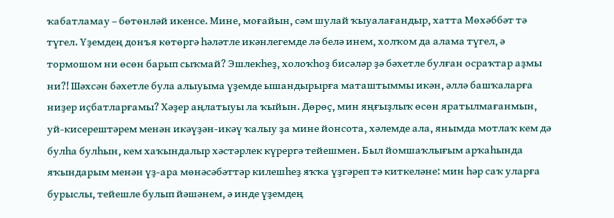ҡабатламау – бөтөнләй икенсе. Мине, моғайын, сәм шулай ҡыуалағандыр, хатта Мөхәббәт тә түгел. Үҙемдең донъя көтөргә һәләтле икәнлегемде лә белә инем, холҡом да алама түгел, ә тормошом ни өсөн барып сыҡмай? Эшлекһеҙ, холоҡһоҙ бисәләр ҙә бәхетле булған осраҡтар аҙмы ни?! Шәхсән бәхетле була алыуыма үҙемде ышандырырға маташтыммы икән, әллә башҡаларға ниҙер иҫбатларғамы? Хәҙер аңлатыуы ла ҡыйын. Дөрөҫ, мин яңғыҙлыҡ өсөн яратылмағанмын, уй-кисерештәрем менән икәүҙән-икәү ҡалыу ҙа мине йонсота, хәлемде ала, янымда мотлаҡ кем дә булһа булһын, кем хаҡындалыр хәстәрлек күрергә тейешмен. Был йомшаҡлығым арҡаһында яҡындарым менән үҙ-ара мөнәсәбәттәр килешһеҙ яҡҡа үҙгәреп тә киткеләне: мин һәр саҡ уларға бурыслы, тейешле булып йәшәнем, ә инде үҙемдең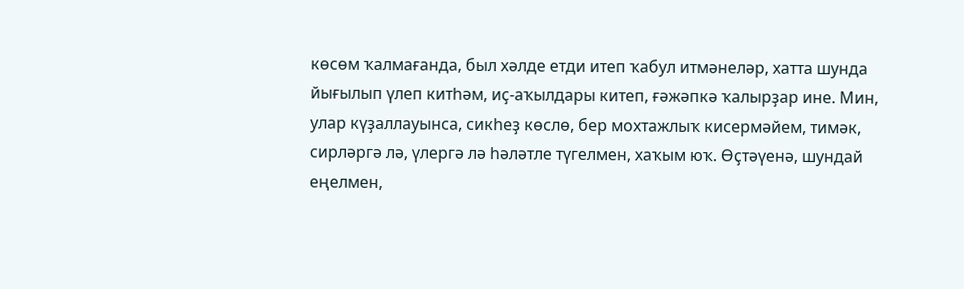көсөм ҡалмағанда, был хәлде етди итеп ҡабул итмәнеләр, хатта шунда йығылып үлеп китһәм, иҫ-аҡылдары китеп, ғәжәпкә ҡалырҙар ине. Мин, улар күҙаллауынса, сикһеҙ көслө, бер мохтажлыҡ кисермәйем, тимәк, сирләргә лә, үлергә лә һәләтле түгелмен, хаҡым юҡ. Өҫтәүенә, шундай еңелмен,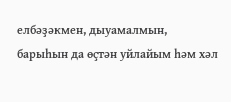елбәҙәкмен, дыуамалмын, барыһын да өҫтән уйлайым һәм хәл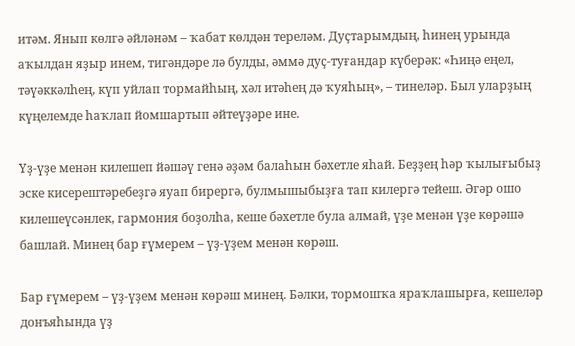итәм. Янып көлгә әйләнәм – ҡабат көлдән тереләм. Дуҫтарымдың, һинең урында аҡылдан яҙыр инем, тигәндәре лә булды, әммә дуҫ-туғандар күберәк: «Һиңә еңел, тәүәккәлһең, күп уйлап тормайһың, хәл итәһең дә ҡуяһың», – тинеләр. Был уларҙың күңелемде һаҡлап йомшартып әйтеүҙәре ине.

Үҙ-үҙе менән килешеп йәшәү генә әҙәм балаһын бәхетле яһай. Беҙҙең һәр ҡылығыбыҙ эске кисерештәребеҙгә яуап бирергә, булмышыбыҙға тап килергә тейеш. Әгәр ошо килешеүсәнлек, гармония боҙолһа, кеше бәхетле була алмай, үҙе менән үҙе көрәшә башлай. Минең бар ғүмерем – үҙ-үҙем менән көрәш.

Бар ғүмерем – үҙ-үҙем менән көрәш минең. Бәлки, тормошҡа яраҡлашырға, кешеләр донъяһында үҙ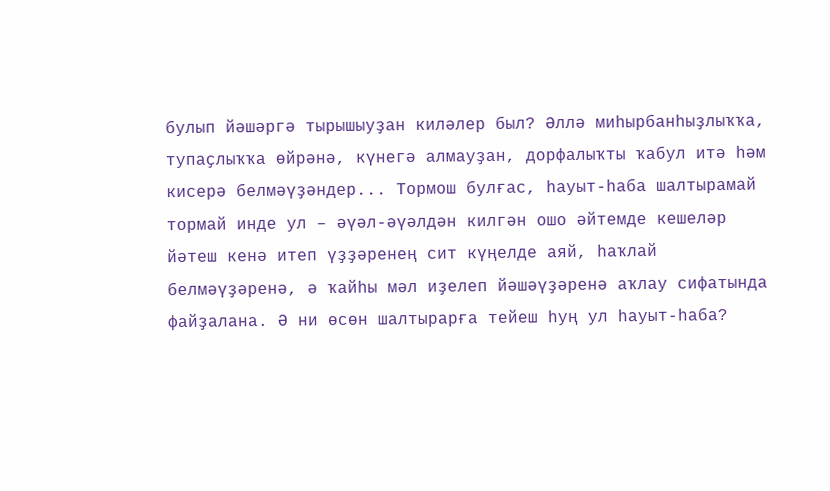булып йәшәргә тырышыуҙан киләлер был? Әллә миһырбанһыҙлыҡҡа, тупаҫлыҡҡа өйрәнә, күнегә алмауҙан, дорфалыҡты ҡабул итә һәм кисерә белмәүҙәндер... Тормош булғас, һауыт-һаба шалтырамай тормай инде ул – әүәл-әүәлдән килгән ошо әйтемде кешеләр йәтеш кенә итеп үҙҙәренең сит күңелде аяй, һаҡлай белмәүҙәренә, ә ҡайһы мәл иҙелеп йәшәүҙәренә аҡлау сифатында файҙалана. Ә ни өсөн шалтырарға тейеш һуң ул һауыт-һаба?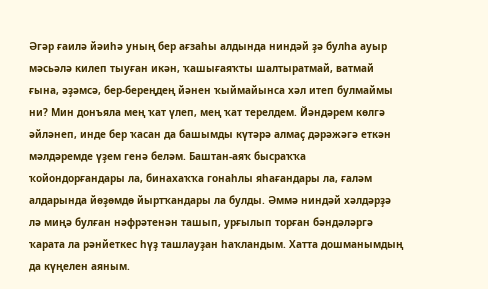Әгәр ғаилә йәиһә уның бер ағзаһы алдында ниндәй ҙә булһа ауыр мәсьәлә килеп тыуған икән, ҡашығаяҡты шалтыратмай, ватмай ғына, әҙәмсә, бер-береңдең йәнен ҡыймайынса хәл итеп булмаймы ни? Мин донъяла мең ҡат үлеп, мең ҡат терелдем. Йәндәрем көлгә әйләнеп, инде бер ҡасан да башымды күтәрә алмаҫ дәрәжәгә еткән мәлдәремде үҙем генә беләм. Баштан-аяҡ бысраҡҡа ҡойондорғандары ла, бинахаҡҡа гонаһлы яһағандары ла, ғаләм алдарында йөҙөмдө йыртҡандары ла булды. Әммә ниндәй хәлдәрҙә лә миңә булған нәфрәтенән ташып, урғылып торған бәндәләргә ҡарата ла рәнйеткес һүҙ ташлауҙан һаҡландым. Хатта дошманымдың да күңелен аяным.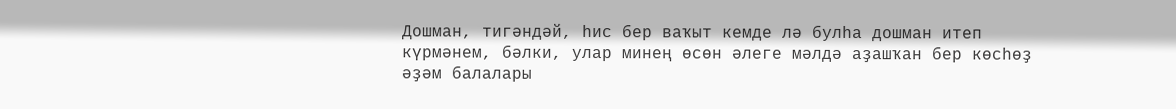Дошман, тигәндәй, һис бер ваҡыт кемде лә булһа дошман итеп күрмәнем, бәлки, улар минең өсөн әлеге мәлдә аҙашҡан бер көсһөҙ әҙәм балалары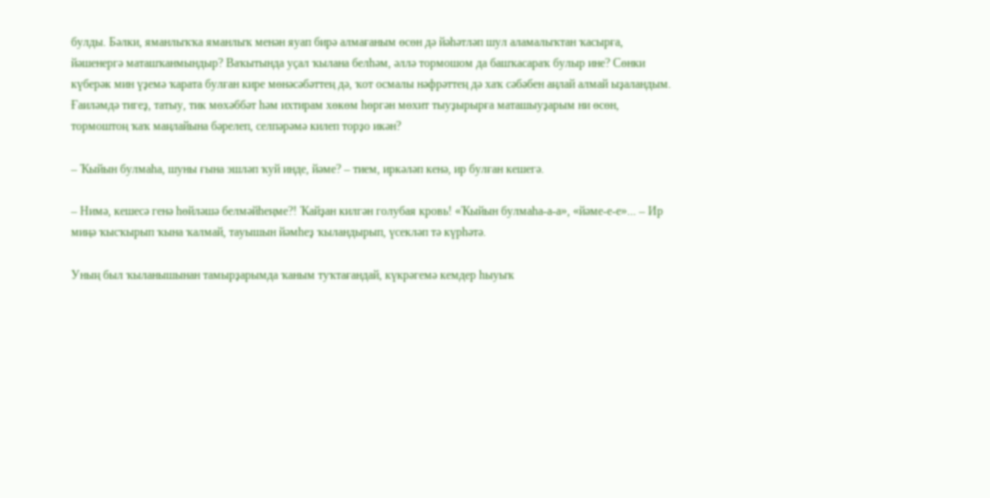булды. Бәлки, яманлыҡҡа яманлыҡ менән яуап бирә алмағаным өсөн дә йәһәтләп шул аламалыҡтан ҡасырға, йәшенергә маташҡанмындыр? Ваҡытында уҫал ҡылана белһәм, әллә тормошом да башҡасараҡ булыр ине? Сөнки күберәк мин үҙемә ҡарата булған кире мөнәсәбәттең дә, ҡот осмалы нәфрәттең дә хаҡ сәбәбен аңлай алмай ыҙаландым. Ғаиләмдә тигеҙ, татыу, тик мөхәббәт һәм ихтирам хөкөм һөргән мөхит тыуҙырырға маташыуҙарым ни өсөн, тормоштоң ҡаҡ маңлайына бәрелеп, селпәрәмә килеп торҙо икән?

– Ҡыйын булмаһа, шуны ғына эшләп ҡуй инде, йәме? – тием, иркәләп кенә, ир булған кешегә.

– Нимә, кешесә генә һөйләшә белмәйһеңме?! Ҡайҙан килгән голубая кровь! «Ҡыйын булмаһа-а-а», «йәме-е-е»... – Ир миңә ҡысҡырып ҡына ҡалмай, тауышын йәмһеҙ ҡыландырып, үсекләп тә күрһәтә.

Уның был ҡыланышынан тамырҙарымда ҡаным туҡтағандай, күкрәгемә кемдер һыуыҡ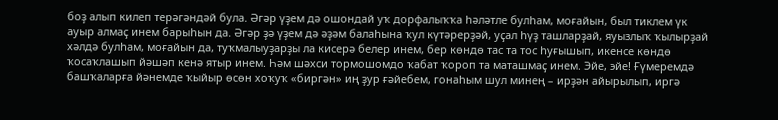боҙ алып килеп терәгәндәй була. Әгәр үҙем дә ошондай уҡ дорфалыҡҡа һәләтле булһам, моғайын, был тиклем үк ауыр алмаҫ инем барыһын да. Әгәр ҙә үҙем дә әҙәм балаһына ҡул күтәрерҙәй, уҫал һүҙ ташларҙай, яуызлыҡ ҡылырҙай хәлдә булһам, моғайын да, туҡмалыуҙарҙы ла кисерә белер инем, бер көндө тас та тос һуғышып, икенсе көндө ҡосаҡлашып йәшәп кенә ятыр инем. Һәм шәхси тормошомдо ҡабат ҡороп та маташмаҫ инем. Эйе, эйе! Ғүмеремдә башҡаларға йәнемде ҡыйыр өсөн хоҡуҡ «биргән» иң ҙур ғәйебем, гонаһым шул минең – ирҙән айырылып, иргә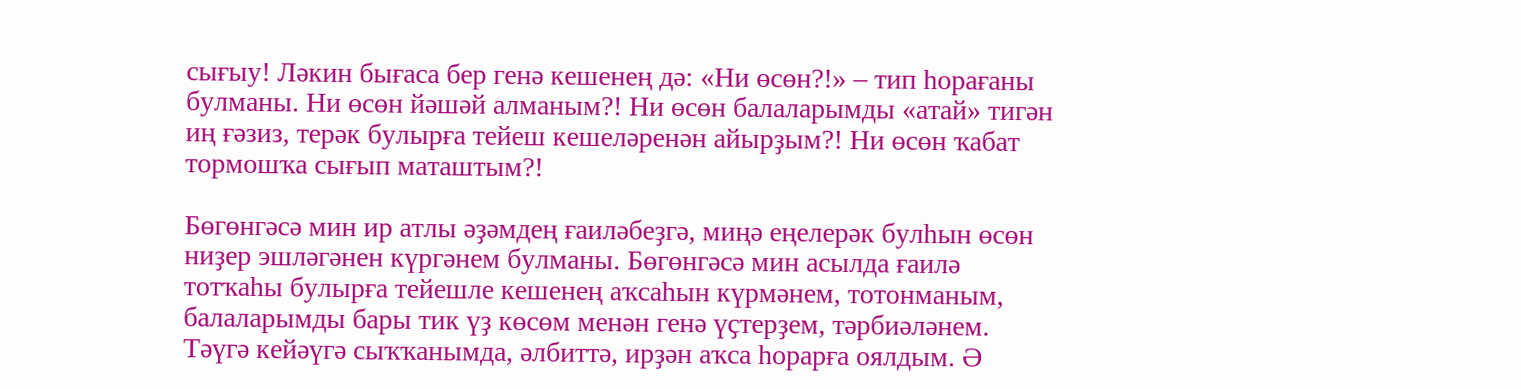сығыу! Ләкин бығаса бер генә кешенең дә: «Ни өсөн?!» – тип һорағаны булманы. Ни өсөн йәшәй алманым?! Ни өсөн балаларымды «атай» тигән иң ғәзиз, терәк булырға тейеш кешеләренән айырҙым?! Ни өсөн ҡабат тормошҡа сығып маташтым?!

Бөгөнгәсә мин ир атлы әҙәмдең ғаиләбеҙгә, миңә еңелерәк булһын өсөн ниҙер эшләгәнен күргәнем булманы. Бөгөнгәсә мин асылда ғаилә тотҡаһы булырға тейешле кешенең аҡсаһын күрмәнем, тотонманым, балаларымды бары тик үҙ көсөм менән генә үҫтерҙем, тәрбиәләнем. Тәүгә кейәүгә сыҡҡанымда, әлбиттә, ирҙән аҡса һорарға оялдым. Ә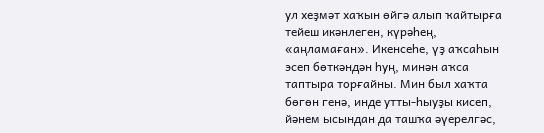ул хеҙмәт хаҡын өйгә алып ҡайтырға тейеш икәнлеген, күрәһең, «аңламаған». Икенсеһе, үҙ аҡсаһын эсеп бөткәндән һуң, минән аҡса таптыра торғайны. Мин был хаҡта бөгөн генә, инде утты-һыуҙы кисеп, йәнем ысындан да ташҡа әүерелгәс,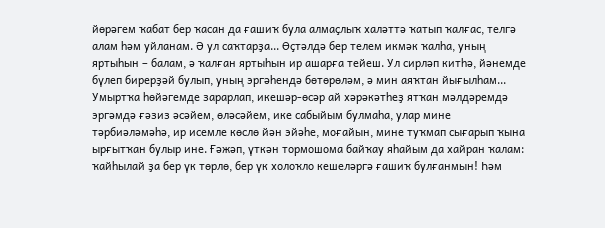йөрәгем ҡабат бер ҡасан да ғашиҡ була алмаҫлыҡ халәттә ҡатып ҡалғас, телгә алам һәм уйланам. Ә ул саҡтарҙа... Өҫтәлдә бер телем икмәк ҡалһа, уның яртыһын – балам, ә ҡалған яртыһын ир ашарға тейеш. Ул сирләп китһә, йәнемде бүлеп бирерҙәй булып, уның эргәһендә бөтөрөләм, ә мин аяҡтан йығылһам... Умыртҡа һөйәгемде зарарлап, икешәр-өсәр ай хәрәкәтһеҙ ятҡан мәлдәремдә эргәмдә ғәзиз әсәйем, өләсәйем, ике сабыйым булмаһа, улар мине тәрбиәләмәһә, ир исемле көслө йән эйәһе, моғайын, мине туҡмап сығарып ҡына ырғытҡан булыр ине. Ғәжәп, үткән тормошома байҡау яһайым да хайран ҡалам: ҡайһылай ҙа бер үк төрлө, бер үк холоҡло кешеләргә ғашиҡ булғанмын! Һәм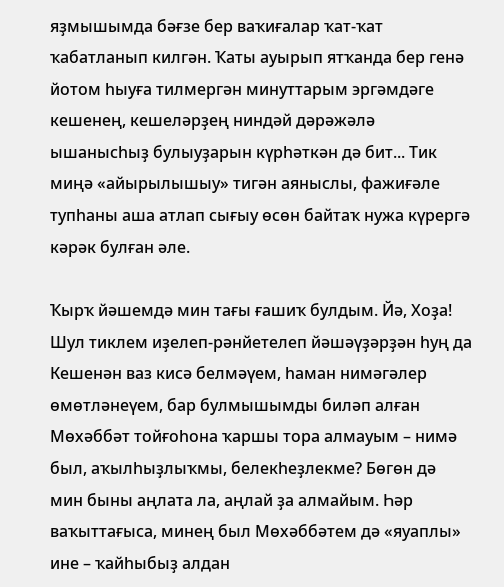яҙмышымда бәғзе бер ваҡиғалар ҡат-ҡат ҡабатланып килгән. Ҡаты ауырып ятҡанда бер генә йотом һыуға тилмергән минуттарым эргәмдәге кешенең, кешеләрҙең ниндәй дәрәжәлә ышанысһыҙ булыуҙарын күрһәткән дә бит... Тик миңә «айырылышыу» тигән аяныслы, фажиғәле тупһаны аша атлап сығыу өсөн байтаҡ нужа күрергә кәрәк булған әле.

Ҡырҡ йәшемдә мин тағы ғашиҡ булдым. Йә, Хоҙа! Шул тиклем иҙелеп-рәнйетелеп йәшәүҙәрҙән һуң да Кешенән ваз кисә белмәүем, һаман нимәгәлер өмөтләнеүем, бар булмышымды биләп алған Мөхәббәт тойғоһона ҡаршы тора алмауым – нимә был, аҡылһыҙлыҡмы, белекһеҙлекме? Бөгөн дә мин быны аңлата ла, аңлай ҙа алмайым. Һәр ваҡыттағыса, минең был Мөхәббәтем дә «яуаплы» ине – ҡайһыбыҙ алдан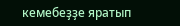кемебеҙҙе яратып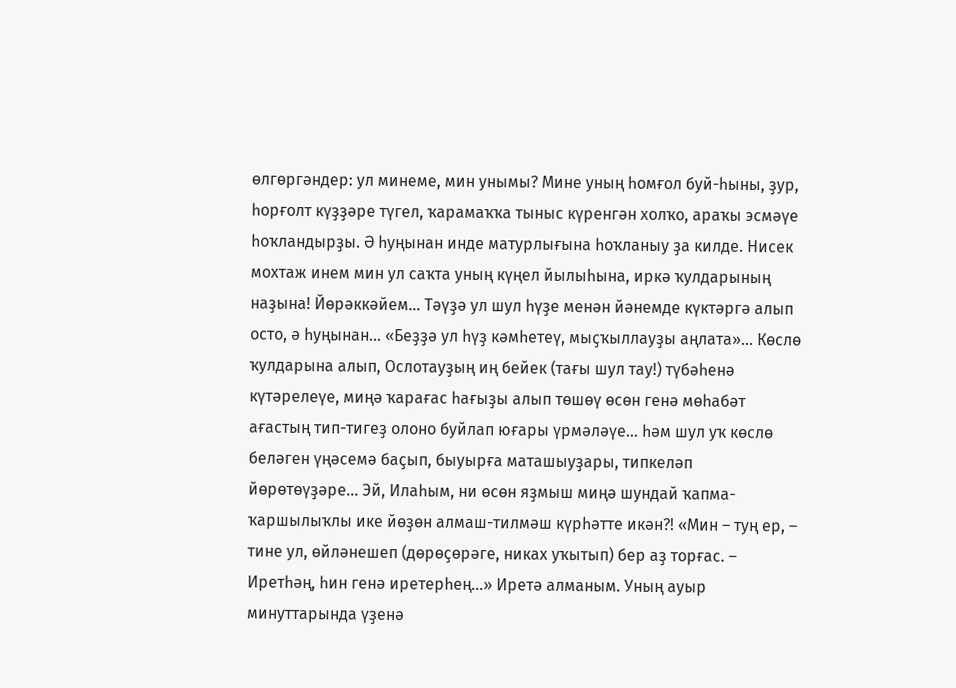өлгөргәндер: ул минеме, мин унымы? Мине уның һомғол буй-һыны, ҙур, һорғолт күҙҙәре түгел, ҡарамаҡҡа тыныс күренгән холҡо, араҡы эсмәүе һоҡландырҙы. Ә һуңынан инде матурлығына һоҡланыу ҙа килде. Нисек мохтаж инем мин ул саҡта уның күңел йылыһына, иркә ҡулдарының наҙына! Йөрәккәйем... Тәүҙә ул шул һүҙе менән йәнемде күктәргә алып осто, ә һуңынан... «Беҙҙә ул һүҙ кәмһетеү, мыҫҡыллауҙы аңлата»... Көслө ҡулдарына алып, Ослотауҙың иң бейек (тағы шул тау!) түбәһенә күтәрелеүе, миңә ҡарағас һағыҙы алып төшөү өсөн генә мөһабәт ағастың тип-тигеҙ олоно буйлап юғары үрмәләүе... һәм шул уҡ көслө беләген үңәсемә баҫып, быуырға маташыуҙары, типкеләп йөрөтөүҙәре... Эй, Илаһым, ни өсөн яҙмыш миңә шундай ҡапма-ҡаршылыҡлы ике йөҙөн алмаш-тилмәш күрһәтте икән?! «Мин – туң ер, – тине ул, өйләнешеп (дөрөҫөрәге, никах уҡытып) бер аҙ торғас. – Иретһәң, һин генә иретерһең...» Иретә алманым. Уның ауыр минуттарында үҙенә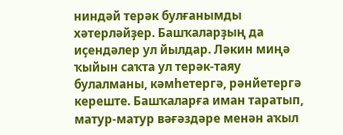ниндәй терәк булғанымды хәтерләйҙер. Башҡаларҙың да иҫендәлер ул йылдар. Ләкин миңә ҡыйын саҡта ул терәк-таяу булалманы, кәмһетергә, рәнйетергә кереште. Башҡаларға иман таратып, матур-матур вәғәздәре менән аҡыл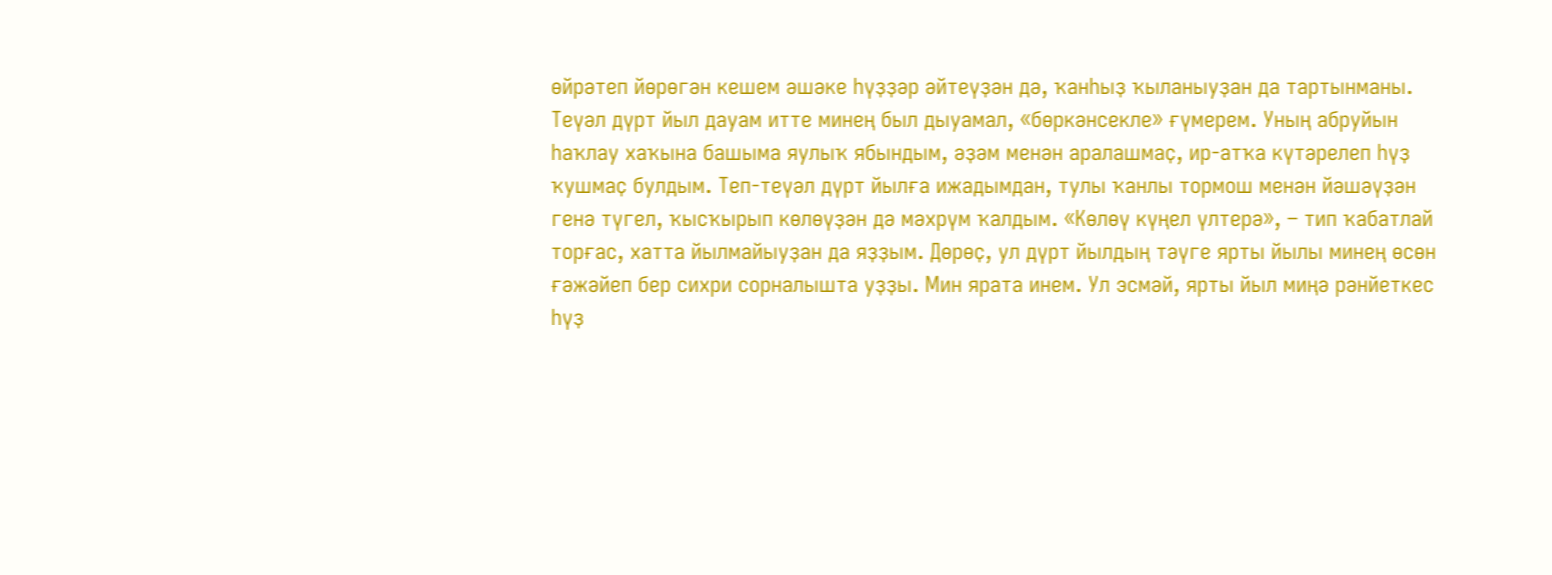өйрәтеп йөрөгән кешем әшәке һүҙҙәр әйтеүҙән дә, ҡанһыҙ ҡыланыуҙан да тартынманы. Теүәл дүрт йыл дауам итте минең был дыуамал, «бөркәнсекле» ғүмерем. Уның абруйын һаҡлау хаҡына башыма яулыҡ ябындым, әҙәм менән аралашмаҫ, ир-атҡа күтәрелеп һүҙ ҡушмаҫ булдым. Теп-теүәл дүрт йылға ижадымдан, тулы ҡанлы тормош менән йәшәүҙән генә түгел, ҡысҡырып көлөүҙән дә мәхрүм ҡалдым. «Көлөү күңел үлтерә», – тип ҡабатлай торғас, хатта йылмайыуҙан да яҙҙым. Дөрөҫ, ул дүрт йылдың тәүге ярты йылы минең өсөн ғәжәйеп бер сихри сорналышта уҙҙы. Мин ярата инем. Ул эсмәй, ярты йыл миңә рәнйеткес һүҙ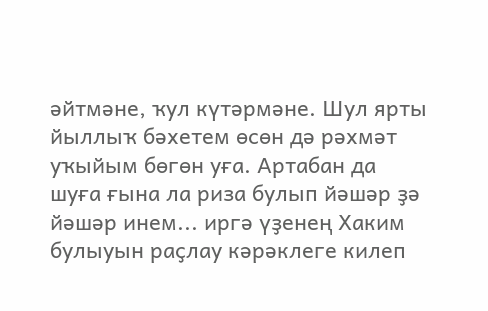әйтмәне, ҡул күтәрмәне. Шул ярты йыллыҡ бәхетем өсөн дә рәхмәт уҡыйым бөгөн уға. Артабан да шуға ғына ла риза булып йәшәр ҙә йәшәр инем... иргә үҙенең Хаким булыуын раҫлау кәрәклеге килеп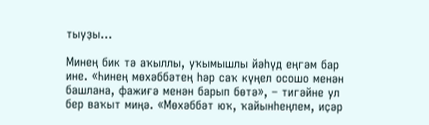тыуҙы...

Минең бик тә аҡыллы, уҡымышлы йәһүд еңгәм бар ине. «Һинең мөхәббәтең һәр саҡ күңел осошо менән башлана, фажиғә менән барып бөтә», – тигәйне ул бер ваҡыт миңә. «Мөхәббәт юҡ, ҡайынһеңлем, иҫәр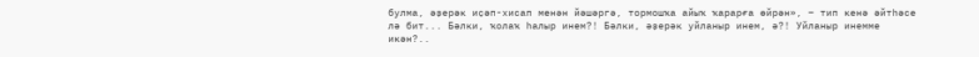булма, әҙерәк иҫәп-хисап менән йәшәргә, тормошҡа айыҡ ҡарарға өйрән», – тип кенә әйтһәсе лә бит... Бәлки, ҡолаҡ һалыр инем?! Бәлки, әҙерәк уйланыр инем, ә?! Уйланыр инемме икән?..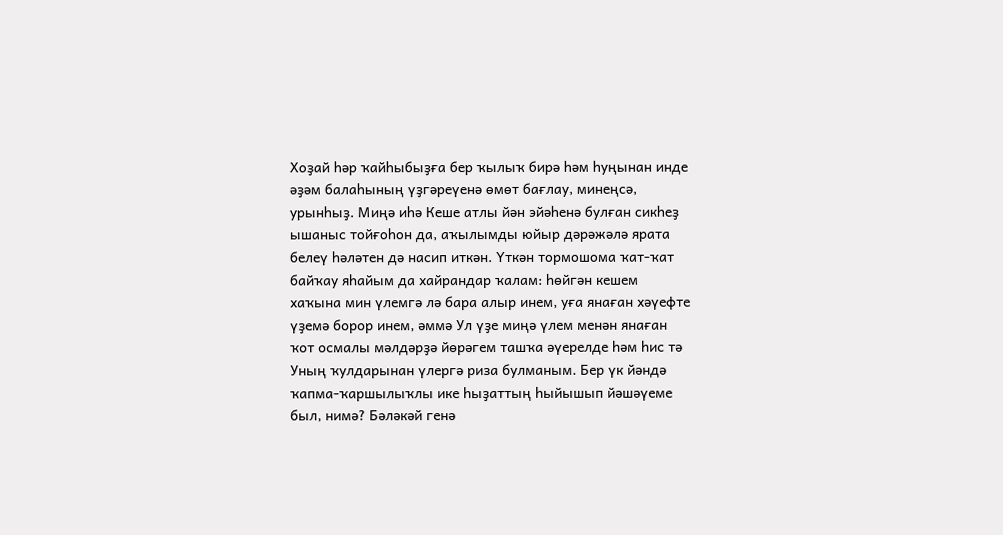Хоҙай һәр ҡайһыбыҙға бер ҡылыҡ бирә һәм һуңынан инде әҙәм балаһының үҙгәреүенә өмөт бағлау, минеңсә, урынһыҙ. Миңә иһә Кеше атлы йән эйәһенә булған сикһеҙ ышаныс тойғоһон да, аҡылымды юйыр дәрәжәлә ярата белеү һәләтен дә насип иткән. Үткән тормошома ҡат-ҡат байҡау яһайым да хайрандар ҡалам: һөйгән кешем хаҡына мин үлемгә лә бара алыр инем, уға янаған хәүефте үҙемә борор инем, әммә Ул үҙе миңә үлем менән янаған ҡот осмалы мәлдәрҙә йөрәгем ташҡа әүерелде һәм һис тә Уның ҡулдарынан үлергә риза булманым. Бер үк йәндә ҡапма-ҡаршылыҡлы ике һыҙаттың һыйышып йәшәүеме был, нимә? Бәләкәй генә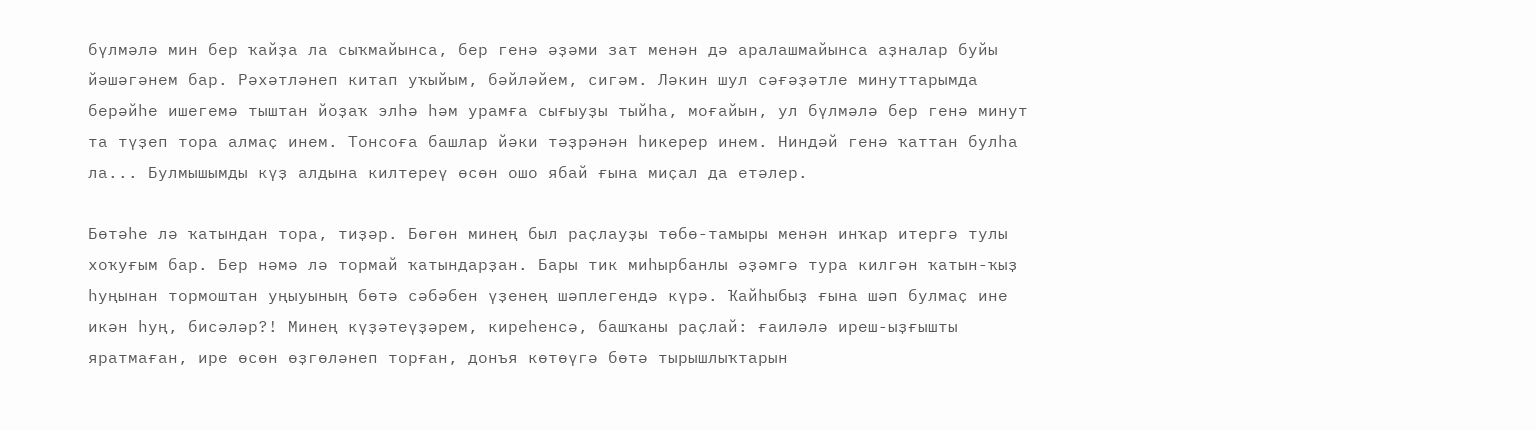бүлмәлә мин бер ҡайҙа ла сыҡмайынса, бер генә әҙәми зат менән дә аралашмайынса аҙналар буйы йәшәгәнем бар. Рәхәтләнеп китап уҡыйым, бәйләйем, сигәм. Ләкин шул сәғәҙәтле минуттарымда берәйһе ишегемә тыштан йоҙаҡ элһә һәм урамға сығыуҙы тыйһа, моғайын, ул бүлмәлә бер генә минут та түҙеп тора алмаҫ инем. Тонсоға башлар йәки тәҙрәнән һикерер инем. Ниндәй генә ҡаттан булһа ла... Булмышымды күҙ алдына килтереү өсөн ошо ябай ғына миҫал да етәлер.

Бөтәһе лә ҡатындан тора, тиҙәр. Бөгөн минең был раҫлауҙы төбө-тамыры менән инҡар итергә тулы хоҡуғым бар. Бер нәмә лә тормай ҡатындарҙан. Бары тик миһырбанлы әҙәмгә тура килгән ҡатын-ҡыҙ һуңынан тормоштан уңыуының бөтә сәбәбен үҙенең шәплегендә күрә. Ҡайһыбыҙ ғына шәп булмаҫ ине икән һуң, бисәләр?! Минең күҙәтеүҙәрем, киреһенсә, башҡаны раҫлай: ғаиләлә иреш-ыҙғышты яратмаған, ире өсөн өҙгөләнеп торған, донъя көтөүгә бөтә тырышлыҡтарын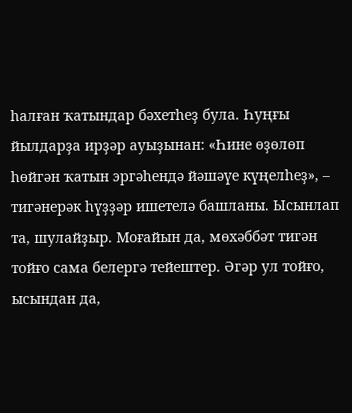һалған ҡатындар бәхетһеҙ була. Һуңғы йылдарҙа ирҙәр ауыҙынан: «Һине өҙөлөп һөйгән ҡатын эргәһендә йәшәүе күңелһеҙ», – тигәнерәк һүҙҙәр ишетелә башланы. Ысынлап та, шулайҙыр. Моғайын да, мөхәббәт тигән тойғо сама белергә тейештер. Әгәр ул тойғо, ысындан да,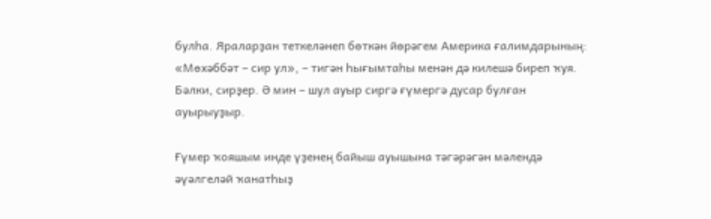булһа. Яраларҙан теткеләнеп бөткән йөрәгем Америка ғалимдарының: «Мөхәббәт – сир ул», – тигән һығымтаһы менән дә килешә биреп ҡуя. Бәлки, сирҙер. Ә мин – шул ауыр сиргә ғүмергә дусар булған ауырыуҙыр.

Ғүмер ҡояшым инде үҙенең байыш ауышына тәгәрәгән мәлендә әүәлгеләй ҡанатһыҙ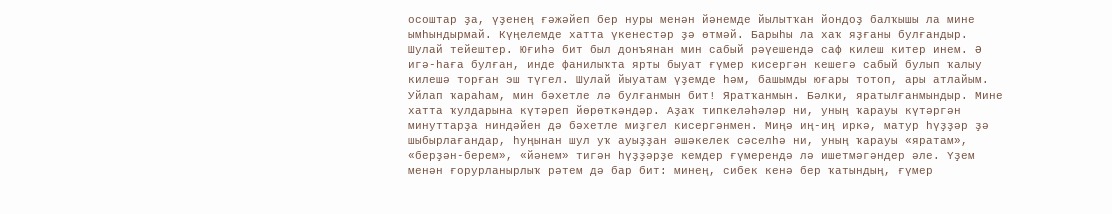осоштар ҙа, үҙенең ғәжәйеп бер нуры менән йәнемде йылытҡан йондоҙ балҡышы ла мине ымһындырмай. Күңелемде хатта үкенестәр ҙә өтмәй. Барыһы ла хаҡ яҙғаны булғандыр. Шулай тейештер. Юғиһә бит был донъянан мин сабый рәүешендә саф килеш китер инем. Ә игә-һаға булған, инде фанилыҡта ярты быуат ғүмер кисергән кешегә сабый булып ҡалыу килешә торған эш түгел. Шулай йыуатам үҙемде һәм, башымды юғары тотоп, ары атлайым. Уйлап ҡараһам, мин бәхетле лә булғанмын бит! Яратҡанмын. Бәлки, яратылғанмындыр. Мине хатта ҡулдарына күтәреп йөрөткәндәр. Аҙаҡ типкеләһәләр ни, уның ҡарауы күтәргән минуттарҙа ниндәйен дә бәхетле миҙгел кисергәнмен. Миңә иң-иң иркә, матур һүҙҙәр ҙә шыбырлағандар, һуңынан шул уҡ ауыҙҙан әшәкелек сәселһә ни, уның ҡарауы «яратам», «берҙән-берем», «йәнем» тигән һүҙҙәрҙе кемдер ғүмерендә лә ишетмәгәндер әле. Үҙем менән ғорурланырлыҡ рәтем дә бар бит: минең, сибек кенә бер ҡатындың, ғүмер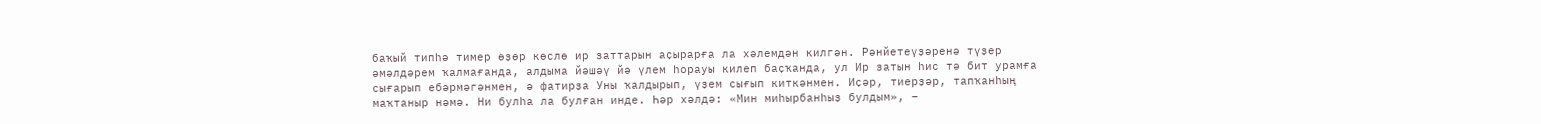баҡый типһә тимер өҙөр көслө ир заттарын аҫырарға ла хәлемдән килгән. Рәнйетеүҙәренә түҙер әмәлдәрем ҡалмағанда, алдыма йәшәү йә үлем һорауы килеп баҫҡанда, ул Ир затын һис тә бит урамға сығарып ебәрмәгәнмен, ә фатирҙа Уны ҡалдырып, үҙем сығып киткәнмен. Иҫәр, тиерҙәр, тапҡанһың маҡтаныр нәмә. Ни булһа ла булған инде. Һәр хәлдә: «Мин миһырбанһыҙ булдым», –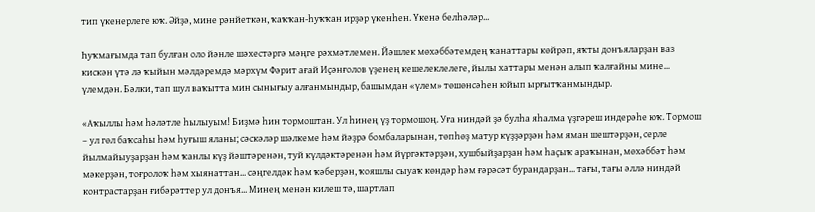тип үкенерлеге юҡ. Әйҙә, мине рәнйеткән, ҡаҡҡан-һуҡҡан ирҙәр үкенһен. Үкенә белһәләр...

Һуҡмағымда тап булған оло йәнле шәхестәргә мәңге рәхмәтлемен. Йәшлек мөхәббәтемдең ҡанаттары көйрәп, яҡты донъяларҙан ваз кискән үтә лә ҡыйын мәлдәремдә мәрхүм Фәрит ағай Иҫәнғолов үҙенең кешелеклелеге, йылы хаттары менән алып ҡалғайны мине... үлемдән. Бәлки, тап шул ваҡытта мин сынығыу алғанмындыр, башымдан «үлем» төшөнсәһен юйып ырғытҡанмындыр.

«Аҡыллы һәм һәләтле һылыуым! Биҙмә һин тормоштан. Ул һинең үҙ тормошоң. Уға ниндәй ҙә булһа яһалма үҙгәреш индерәһе юҡ. Тормош – ул гөл баҡсаһы һәм һуғыш яланы; сәскәләр шәлкеме һәм йәҙрә бомбаларынан, төпһөҙ матур күҙҙәрҙән һәм яман шештәрҙән, серле йылмайыуҙарҙан һәм ҡанлы күҙ йәштәренән, туй күлдәктәренән һәм йүргәктәрҙән, хушбыйҙарҙан һәм һаҫыҡ араҡынан, мөхәббәт һәм мәкерҙән, тоғролоҡ һәм хыянаттан... сәңгелдәк һәм ҡәберҙән, ҡояшлы сыуаҡ көндәр һәм ғәрәсәт бурандарҙан... тағы, тағы әллә ниндәй контрастарҙан ғибәрәттер ул донъя... Минең менән килеш тә, шартлап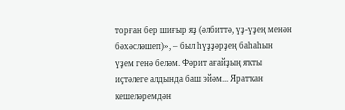торған бер шиғыр яҙ (әлбиттә, үҙ-үҙең менән бәхәсләшеп)», – был һүҙҙәрҙең баһаһын үҙем генә беләм. Фәрит ағайҙың яҡты иҫтәлеге алдында баш эйәм... Яратҡан кешеләремдән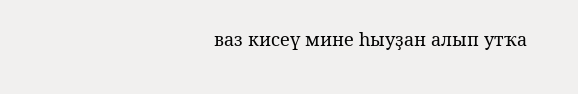ваз кисеү мине һыуҙан алып утҡа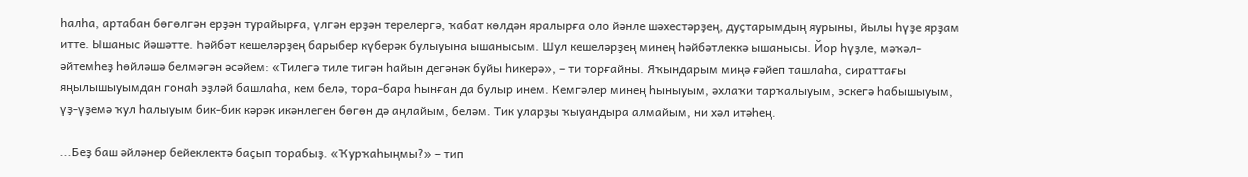һалһа, артабан бөгөлгән ерҙән турайырға, үлгән ерҙән терелергә, ҡабат көлдән яралырға оло йәнле шәхестәрҙең, дуҫтарымдың яурыны, йылы һүҙе ярҙам итте. Ышаныс йәшәтте. Һәйбәт кешеләрҙең барыбер күберәк булыуына ышанысым. Шул кешеләрҙең минең һәйбәтлеккә ышанысы. Йор һүҙле, мәҡәл-әйтемһеҙ һөйләшә белмәгән әсәйем: «Тилегә тиле тигән һайын дегәнәк буйы һикерә», – ти торғайны. Яҡындарым миңә ғәйеп ташлаһа, сираттағы яңылышыуымдан гонаһ эҙләй башлаһа, кем белә, тора-бара һынған да булыр инем. Кемгәлер минең һыныуым, әхлаҡи тарҡалыуым, эскегә һабышыуым, үҙ-үҙемә ҡул һалыуым бик-бик кәрәк икәнлеген бөгөн дә аңлайым, беләм. Тик уларҙы ҡыуандыра алмайым, ни хәл итәһең.

...Беҙ баш әйләнер бейеклектә баҫып торабыҙ. «Ҡурҡаһыңмы?» – тип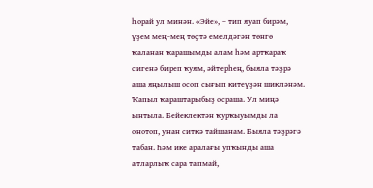һорай ул минән. «Эйе», – тип яуап бирәм, үҙем мең-мең төҫтә емелдәгән төнгө ҡаланан ҡарашымды алам һәм артҡараҡ сигенә биреп ҡуям, әйтерһең, быяла тәҙрә аша яңылыш осоп сығып китеүҙән шикләнәм. Ҡапыл ҡараштарыбыҙ осраша. Ул миңә ынтыла. Бейеклектән ҡурҡыуымды ла онотоп, унан ситкә тайшанам. Быяла тәҙрәгә табан. Һәм ике аралағы упҡынды аша атларлыҡ сара тапмай,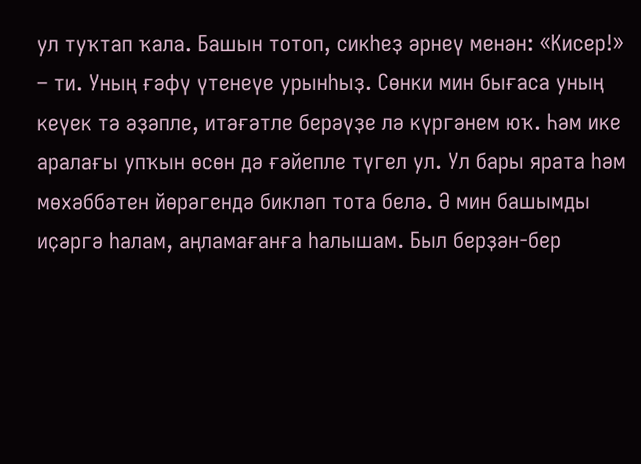ул туҡтап ҡала. Башын тотоп, сикһеҙ әрнеү менән: «Кисер!» – ти. Уның ғәфү үтенеүе урынһыҙ. Сөнки мин бығаса уның кеүек тә әҙәпле, итәғәтле берәүҙе лә күргәнем юҡ. Һәм ике аралағы упҡын өсөн дә ғәйепле түгел ул. Ул бары ярата һәм мөхәббәтен йөрәгендә бикләп тота белә. Ә мин башымды иҫәргә һалам, аңламағанға һалышам. Был берҙән-бер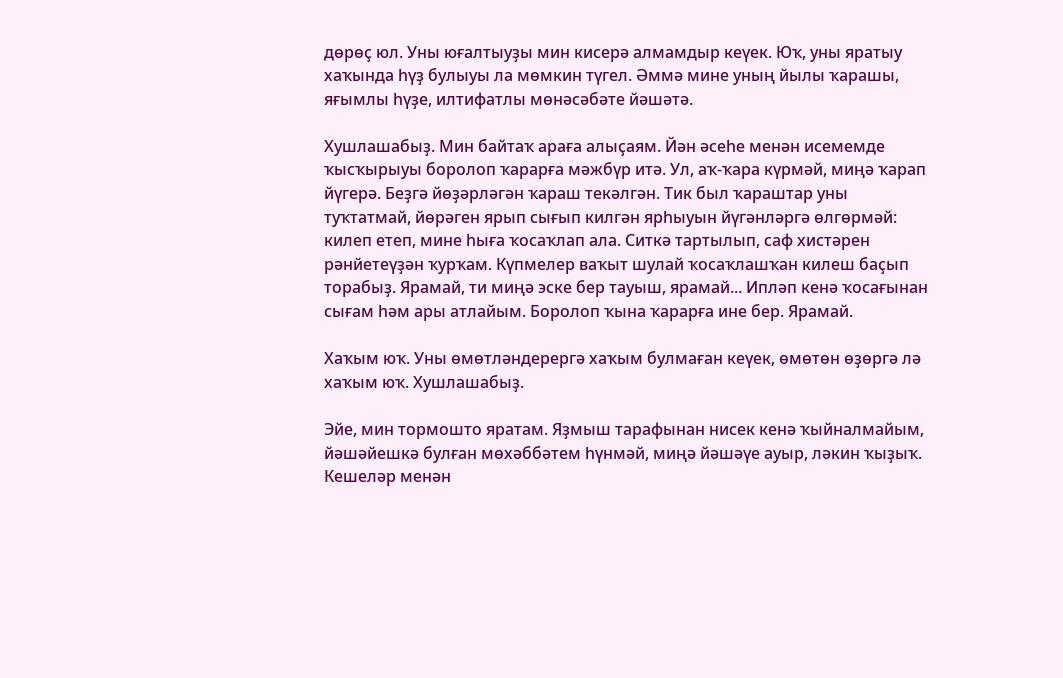дөрөҫ юл. Уны юғалтыуҙы мин кисерә алмамдыр кеүек. Юҡ, уны яратыу хаҡында һүҙ булыуы ла мөмкин түгел. Әммә мине уның йылы ҡарашы, яғымлы һүҙе, илтифатлы мөнәсәбәте йәшәтә.

Хушлашабыҙ. Мин байтаҡ араға алыҫаям. Йән әсеһе менән исемемде ҡысҡырыуы боролоп ҡарарға мәжбүр итә. Ул, аҡ-ҡара күрмәй, миңә ҡарап йүгерә. Беҙгә йөҙәрләгән ҡараш текәлгән. Тик был ҡараштар уны туҡтатмай, йөрәген ярып сығып килгән ярһыуын йүгәнләргә өлгөрмәй: килеп етеп, мине һыға ҡосаҡлап ала. Ситкә тартылып, саф хистәрен рәнйетеүҙән ҡурҡам. Күпмелер ваҡыт шулай ҡосаҡлашҡан килеш баҫып торабыҙ. Ярамай, ти миңә эске бер тауыш, ярамай... Ипләп кенә ҡосағынан сығам һәм ары атлайым. Боролоп ҡына ҡарарға ине бер. Ярамай.

Хаҡым юҡ. Уны өмөтләндерергә хаҡым булмаған кеүек, өмөтөн өҙөргә лә хаҡым юҡ. Хушлашабыҙ.

Эйе, мин тормошто яратам. Яҙмыш тарафынан нисек кенә ҡыйналмайым, йәшәйешкә булған мөхәббәтем һүнмәй, миңә йәшәүе ауыр, ләкин ҡыҙыҡ. Кешеләр менән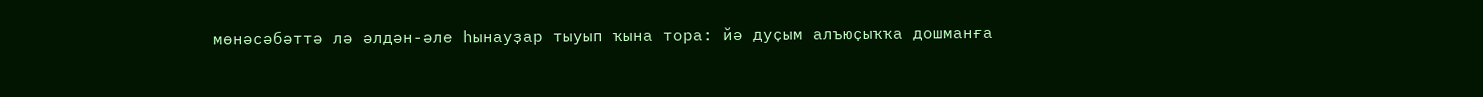мөнәсәбәттә лә әлдән-әле һынауҙар тыуып ҡына тора: йә дуҫым алъюҫыҡҡа дошманға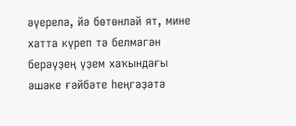әүерелә, йә бөтөнләй ят, мине хатта күреп тә белмәгән берәүҙең үҙем хаҡындағы әшәке ғәйбәте һеңгәҙәтә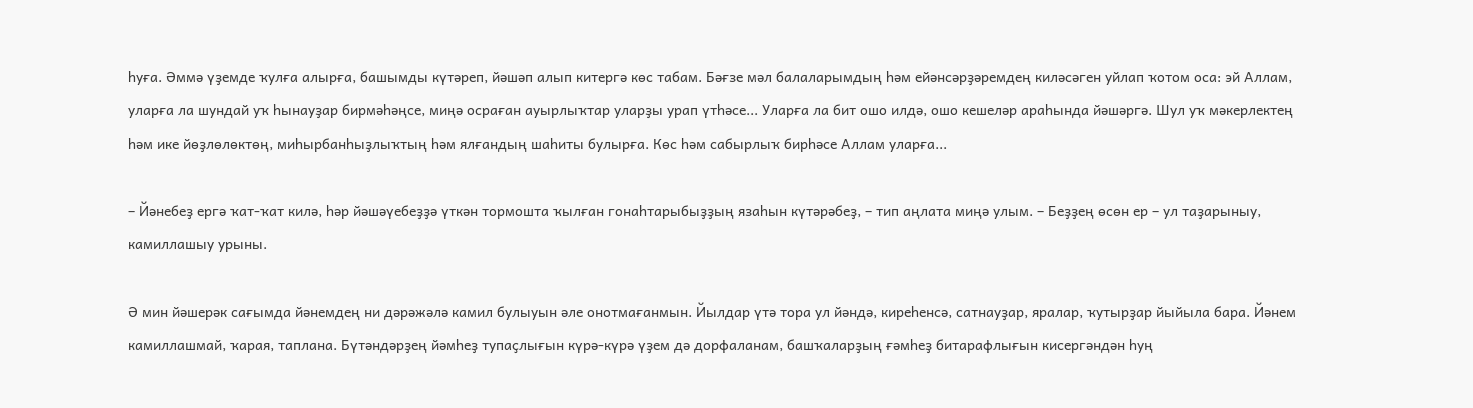һуға. Әммә үҙемде ҡулға алырға, башымды күтәреп, йәшәп алып китергә көс табам. Бәғзе мәл балаларымдың һәм ейәнсәрҙәремдең киләсәген уйлап ҡотом оса: эй Аллам, уларға ла шундай уҡ һынауҙар бирмәһәңсе, миңә осраған ауырлыҡтар уларҙы урап үтһәсе... Уларға ла бит ошо илдә, ошо кешеләр араһында йәшәргә. Шул уҡ мәкерлектең һәм ике йөҙлөлөктөң, миһырбанһыҙлыҡтың һәм ялғандың шаһиты булырға. Көс һәм сабырлыҡ бирһәсе Аллам уларға...

– Йәнебеҙ ергә ҡат-ҡат килә, һәр йәшәүебеҙҙә үткән тормошта ҡылған гонаһтарыбыҙҙың язаһын күтәрәбеҙ, – тип аңлата миңә улым. – Беҙҙең өсөн ер – ул таҙарыныу, камиллашыу урыны.

Ә мин йәшерәк сағымда йәнемдең ни дәрәжәлә камил булыуын әле онотмағанмын. Йылдар үтә тора ул йәндә, киреһенсә, сатнауҙар, яралар, ҡутырҙар йыйыла бара. Йәнем камиллашмай, ҡарая, таплана. Бүтәндәрҙең йәмһеҙ тупаҫлығын күрә-күрә үҙем дә дорфаланам, башҡаларҙың ғәмһеҙ битарафлығын кисергәндән һуң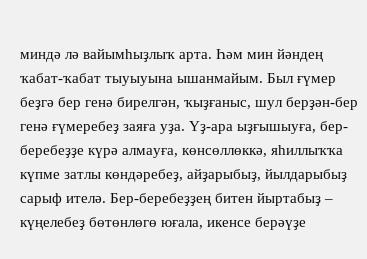миндә лә вайымһыҙлыҡ арта. Һәм мин йәндең ҡабат-ҡабат тыуыуына ышанмайым. Был ғүмер беҙгә бер генә бирелгән, ҡыҙғаныс, шул берҙән-бер генә ғүмеребеҙ заяға уҙа. Үҙ-ара ыҙғышыуға, бер-беребеҙҙе күрә алмауға, көнсөллөккә, яһиллыҡҡа күпме затлы көндәребеҙ, айҙарыбыҙ, йылдарыбыҙ сарыф ителә. Бер-беребеҙҙең битен йыртабыҙ – күңелебеҙ бөтөнлөгө юғала, икенсе берәүҙе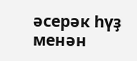әсерәк һүҙ менән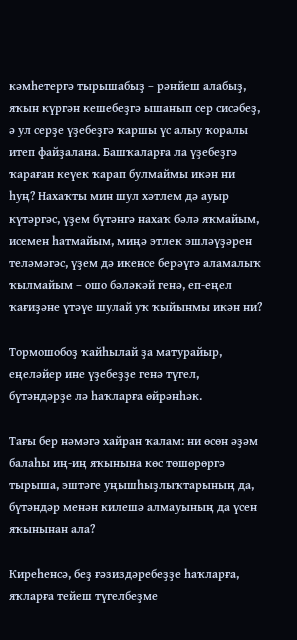кәмһетергә тырышабыҙ – рәнйеш алабыҙ, яҡын күргән кешебеҙгә ышанып сер сисәбеҙ, ә ул серҙе үҙебеҙгә ҡаршы үс алыу ҡоралы итеп файҙалана. Башҡаларға ла үҙебеҙгә ҡараған кеүек ҡарап булмаймы икән ни һуң? Нахаҡты мин шул хәтлем дә ауыр күтәргәс, үҙем бүтәнгә нахаҡ бәлә яҡмайым, исемен һатмайым, миңә этлек эшләүҙәрен теләмәгәс, үҙем дә икенсе берәүгә аламалыҡ ҡылмайым – ошо бәләкәй генә, еп-еңел ҡағиҙәне үтәүе шулай уҡ ҡыйынмы икән ни?

Тормошобоҙ ҡайһылай ҙа матурайыр, еңеләйер ине үҙебеҙҙе генә түгел, бүтәндәрҙе лә һаҡларға өйрәнһәк.

Тағы бер нәмәгә хайран ҡалам: ни өсөн әҙәм балаһы иң-иң яҡынына көс төшөрөргә тырыша, эштәге уңышһыҙлыҡтарының да, бүтәндәр менән килешә алмауының да үсен яҡынынан ала?

Киреһенсә, беҙ ғәзиздәребеҙҙе һаҡларға, яҡларға тейеш түгелбеҙме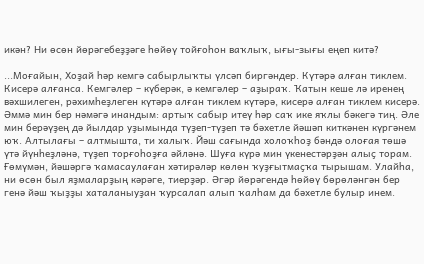икән? Ни өсөн йөрәгебеҙҙәге һөйөү тойғоһон ваҡлыҡ, ығы-зығы еңеп китә?

...Моғайын, Хоҙай һәр кемгә сабырлыҡты үлсәп биргәндер. Күтәрә алған тиклем. Кисерә алғанса. Кемгәлер – күберәк, ә кемгәлер – аҙыраҡ. Ҡатын кеше лә иренең вәхшилеген, рәхимһеҙлеген күтәрә алған тиклем күтәрә, кисерә алған тиклем кисерә. Әммә мин бер нәмәгә инандым: артыҡ сабыр итеү һәр саҡ ике яҡлы бәкегә тиң. Әле мин берәүҙең дә йылдар уҙымында түҙеп-түҙеп тә бәхетле йәшәп киткәнен күргәнем юҡ. Алтылағы – алтмышта, ти халыҡ. Йәш сағында холоҡһоҙ бәндә олоғая төшә үтә йүнһеҙләнә, түҙеп торғоһоҙға әйләнә. Шуға күрә мин үкенестәрҙән алыҫ торам. Ғөмүмән, йәшәргә ҡамасаулаған хәтирәләр көлөн ҡуҙғытмаҫҡа тырышам. Улайһа, ни өсөн был яҙмаларҙың кәрәге, тиерҙәр. Әгәр йөрәгендә һөйөү бөрөләнгән бер генә йәш ҡыҙҙы хаталаныуҙан ҡурсалап алып ҡалһам да бәхетле булыр инем.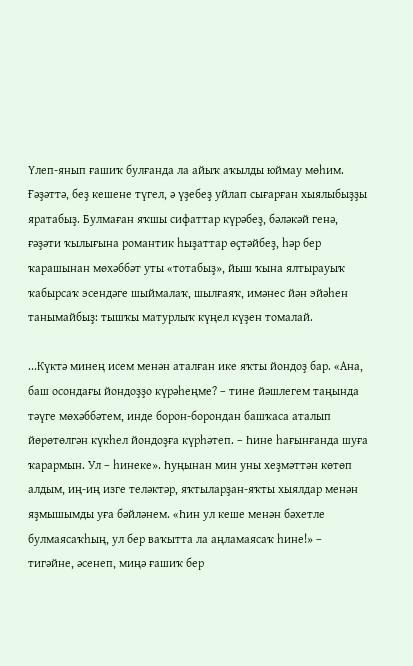Үлеп-янып ғашиҡ булғанда ла айыҡ аҡылды юймау мөһим. Ғәҙәттә, беҙ кешене түгел, ә үҙебеҙ уйлап сығарған хыялыбыҙҙы яратабыҙ. Булмаған яҡшы сифаттар күрәбеҙ, бәләкәй генә, ғәҙәти ҡылығына романтик һыҙаттар өҫтәйбеҙ, һәр бер ҡарашынан мөхәббәт уты «тотабыҙ», йыш ҡына ялтырауыҡ ҡабырсаҡ эсендәге шыймалаҡ, шылғаяҡ, имәнес йән эйәһен танымайбыҙ: тышҡы матурлыҡ күңел күҙен томалай.

...Күктә минең исем менән аталған ике яҡты йондоҙ бар. «Ана, баш осондағы йондоҙҙо күрәһеңме? – тине йәшлегем таңында тәүге мөхәббәтем, инде борон-борондан башҡаса аталып йөрөтөлгән күкһел йондоҙға күрһәтеп. – Һине һағынғанда шуға ҡарармын. Ул – һинеке». Һуңынан мин уны хеҙмәттән көтөп алдым, иң-иң изге теләктәр, яҡтыларҙан-яҡты хыялдар менән яҙмышымды уға бәйләнем. «Һин ул кеше менән бәхетле булмаясаҡһың, ул бер ваҡытта ла аңламаясаҡ һине!» – тигәйне, әсенеп, миңә ғашиҡ бер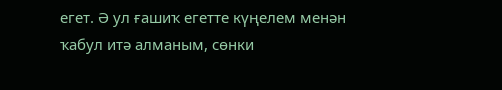егет. Ә ул ғашиҡ егетте күңелем менән ҡабул итә алманым, сөнки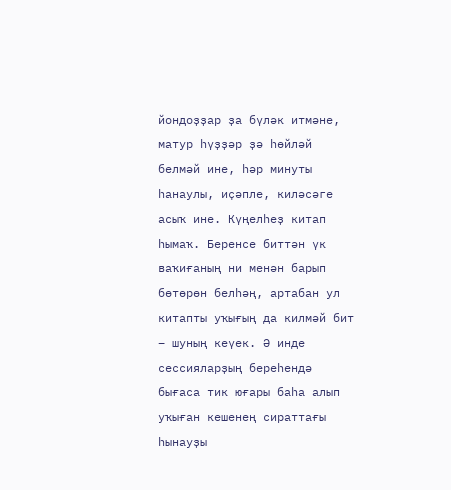йондоҙҙар ҙа бүләк итмәне, матур һүҙҙәр ҙә һөйләй белмәй ине, һәр минуты һанаулы, иҫәпле, киләсәге асыҡ ине. Күңелһеҙ китап һымаҡ. Беренсе биттән үк ваҡиғаның ни менән барып бөтөрөн белһәң, артабан ул китапты уҡығың да килмәй бит – шуның кеүек. Ә инде сессияларҙың береһендә бығаса тик юғары баһа алып уҡыған кешенең сираттағы һынауҙы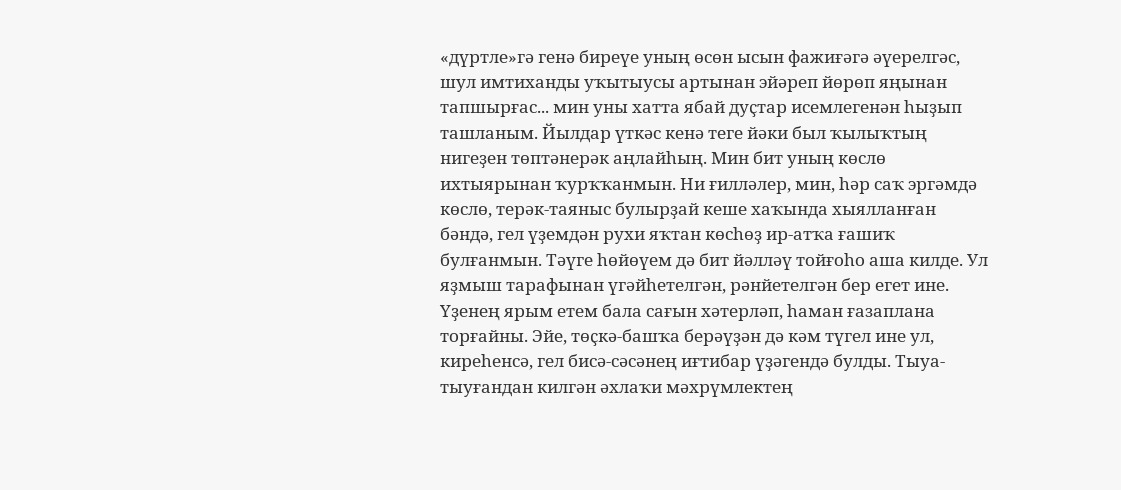«дүртле»гә генә биреүе уның өсөн ысын фажиғәгә әүерелгәс, шул имтиханды уҡытыусы артынан эйәреп йөрөп яңынан тапшырғас... мин уны хатта ябай дуҫтар исемлегенән һыҙып ташланым. Йылдар үткәс кенә теге йәки был ҡылыҡтың нигеҙен төптәнерәк аңлайһың. Мин бит уның көслө ихтыярынан ҡурҡҡанмын. Ни ғилләлер, мин, һәр саҡ эргәмдә көслө, терәк-таяныс булырҙай кеше хаҡында хыялланған бәндә, гел үҙемдән рухи яҡтан көсһөҙ ир-атҡа ғашиҡ булғанмын. Тәүге һөйөүем дә бит йәлләү тойғоһо аша килде. Ул яҙмыш тарафынан үгәйһетелгән, рәнйетелгән бер егет ине. Үҙенең ярым етем бала сағын хәтерләп, һаман ғазаплана торғайны. Эйе, төҫкә-башҡа берәүҙән дә кәм түгел ине ул, киреһенсә, гел бисә-сәсәнең иғтибар үҙәгендә булды. Тыуа-тыуғандан килгән әхлаҡи мәхрүмлектең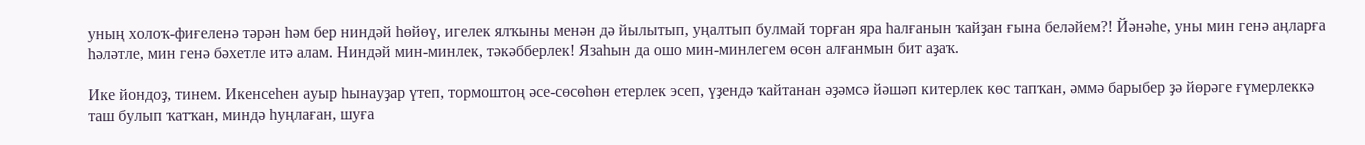уның холоҡ-фиғеленә тәрән һәм бер ниндәй һөйөү, игелек ялҡыны менән дә йылытып, уңалтып булмай торған яра һалғанын ҡайҙан ғына беләйем?! Йәнәһе, уны мин генә аңларға һәләтле, мин генә бәхетле итә алам. Ниндәй мин-минлек, тәкәбберлек! Язаһын да ошо мин-минлегем өсөн алғанмын бит аҙаҡ.

Ике йондоҙ, тинем. Икенсеһен ауыр һынауҙар үтеп, тормоштоң әсе-сөсөһөн етерлек эсеп, үҙендә ҡайтанан әҙәмсә йәшәп китерлек көс тапҡан, әммә барыбер ҙә йөрәге ғүмерлеккә таш булып ҡатҡан, миндә һуңлаған, шуға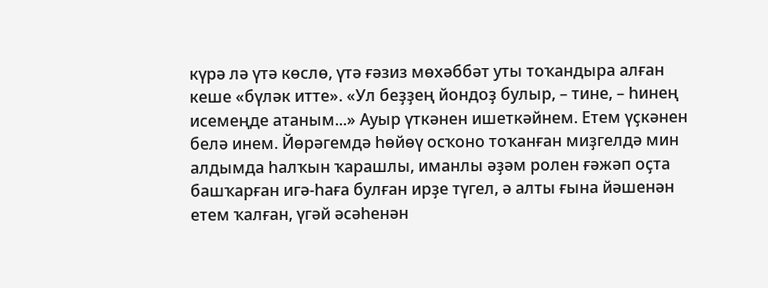күрә лә үтә көслө, үтә ғәзиз мөхәббәт уты тоҡандыра алған кеше «бүләк итте». «Ул беҙҙең йондоҙ булыр, – тине, – һинең исемеңде атаным...» Ауыр үткәнен ишеткәйнем. Етем үҫкәнен белә инем. Йөрәгемдә һөйөү осҡоно тоҡанған миҙгелдә мин алдымда һалҡын ҡарашлы, иманлы әҙәм ролен ғәжәп оҫта башҡарған игә-һаға булған ирҙе түгел, ә алты ғына йәшенән етем ҡалған, үгәй әсәһенән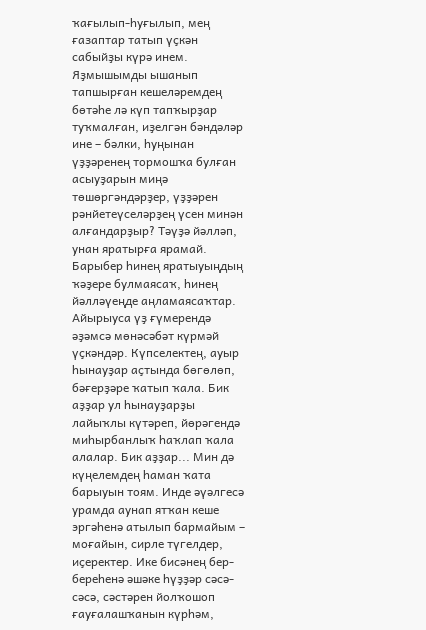ҡағылып-һуғылып, мең ғазаптар татып үҫкән сабыйҙы күрә инем. Яҙмышымды ышанып тапшырған кешеләремдең бөтәһе лә күп тапҡырҙар туҡмалған, иҙелгән бәндәләр ине – бәлки, һуңынан үҙҙәренең тормошҡа булған асыуҙарын миңә төшөргәндәрҙер, үҙҙәрен рәнйетеүселәрҙең үсен минән алғандарҙыр? Тәүҙә йәлләп, унан яратырға ярамай. Барыбер һинең яратыуыңдың ҡәҙере булмаясаҡ, һинең йәлләүеңде аңламаясаҡтар. Айырыуса үҙ ғүмерендә әҙәмсә мөнәсәбәт күрмәй үҫкәндәр. Күпселектең, ауыр һынауҙар аҫтында бөгөлөп, бәғерҙәре ҡатып ҡала. Бик аҙҙар ул һынауҙарҙы лайыҡлы күтәреп, йөрәгендә миһырбанлыҡ һаҡлап ҡала алалар. Бик аҙҙар... Мин дә күңелемдең һаман ҡата барыуын тоям. Инде әүәлгесә урамда аунап ятҡан кеше эргәһенә атылып бармайым – моғайын, сирле түгелдер, иҫеректер. Ике бисәнең бер-береһенә әшәке һүҙҙәр сәсә-сәсә, сәстәрен йолҡошоп ғауғалашҡанын күрһәм,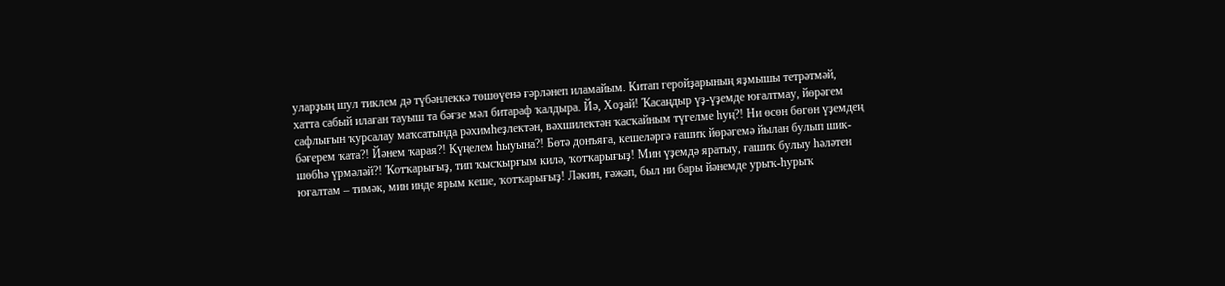уларҙың шул тиклем дә түбәнлеккә төшөүенә ғәрләнеп иламайым. Китап геройҙарының яҙмышы тетрәтмәй, хатта сабый илаған тауыш та бәғзе мәл битараф ҡалдыра. Йә, Хоҙай! Ҡасаңдыр үҙ-үҙемде юғалтмау, йөрәгем сафлығын ҡурсалау маҡсатында рәхимһеҙлектән, вәхшилектән ҡасҡайным түгелме һуң?! Ни өсөн бөгөн үҙемдең бәғерем ҡата?! Йәнем ҡарая?! Күңелем һыуына?! Бөтә донъяға, кешеләргә ғашиҡ йөрәгемә йылан булып шик-шөбһә үрмәләй?! Ҡотҡарығыҙ, тип ҡысҡырғым килә, ҡотҡарығыҙ! Мин үҙемдә яратыу, ғашиҡ булыу һәләтен юғалтам – тимәк, мин инде ярым кеше, ҡотҡарығыҙ! Ләкин, ғәжәп, был ни бары йәнемде урыҡ-һурыҡ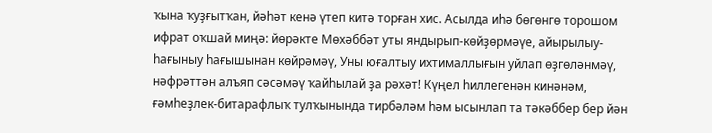ҡына ҡуҙғытҡан, йәһәт кенә үтеп китә торған хис. Асылда иһә бөгөнгө торошом ифрат оҡшай миңә: йөрәкте Мөхәббәт уты яндырып-көйҙөрмәүе, айырылыу-һағыныу һағышынан көйрәмәү, Уны юғалтыу ихтималлығын уйлап өҙгөләнмәү, нәфрәттән алъяп сәсәмәү ҡайһылай ҙа рәхәт! Күңел һиллегенән кинәнәм, ғәмһеҙлек-битарафлыҡ тулҡынында тирбәләм һәм ысынлап та тәкәббер бер йән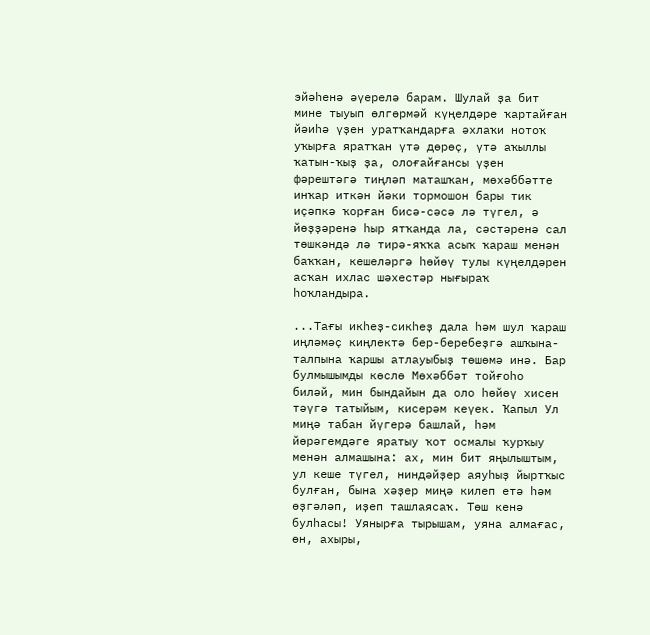эйәһенә әүерелә барам. Шулай ҙа бит мине тыуып өлгөрмәй күңелдәре ҡартайған йәиһә үҙен уратҡандарға әхлаҡи нотоҡ уҡырға яратҡан үтә дөрөҫ, үтә аҡыллы ҡатын-ҡыҙ ҙа, олоғайғансы үҙен фәрештәгә тиңләп маташҡан, мөхәббәтте инҡар иткән йәки тормошон бары тик иҫәпкә ҡорған бисә-сәсә лә түгел, ә йөҙҙәренә һыр ятҡанда ла, сәстәренә сал төшкәндә лә тирә-яҡҡа асыҡ ҡараш менән баҡҡан, кешеләргә һөйөү тулы күңелдәрен асҡан ихлас шәхестәр нығыраҡ һоҡландыра.

...Тағы икһеҙ-сикһеҙ дала һәм шул ҡараш иңләмәҫ киңлектә бер-беребеҙгә ашҡына-талпына ҡаршы атлауыбыҙ төшөмә инә. Бар булмышымды көслө Мөхәббәт тойғоһо биләй, мин бындайын да оло һөйөү хисен тәүгә татыйым, кисерәм кеүек. Ҡапыл Ул миңә табан йүгерә башлай, һәм йөрәгемдәге яратыу ҡот осмалы ҡурҡыу менән алмашына: ах, мин бит яңылыштым, ул кеше түгел, ниндәйҙер аяуһыҙ йыртҡыс булған, бына хәҙер миңә килеп етә һәм өҙгәләп, иҙеп ташлаясаҡ. Төш кенә булһасы! Уянырға тырышам, уяна алмағас, өн, ахыры,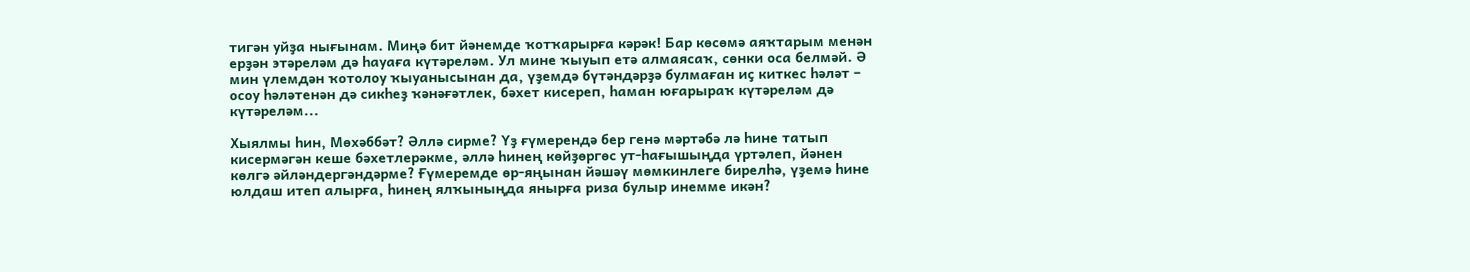тигән уйҙа нығынам. Миңә бит йәнемде ҡотҡарырға кәрәк! Бар көсөмә аяҡтарым менән ерҙән этәреләм дә һауаға күтәреләм. Ул мине ҡыуып етә алмаясаҡ, сөнки оса белмәй. Ә мин үлемдән ҡотолоу ҡыуанысынан да, үҙемдә бүтәндәрҙә булмаған иҫ киткес һәләт – осоу һәләтенән дә сикһеҙ ҡәнәғәтлек, бәхет кисереп, һаман юғарыраҡ күтәреләм дә күтәреләм...

Хыялмы һин, Мөхәббәт? Әллә сирме? Үҙ ғүмерендә бер генә мәртәбә лә һине татып кисермәгән кеше бәхетлерәкме, әллә һинең көйҙөргөс ут-һағышыңда үртәлеп, йәнен көлгә әйләндергәндәрме? Ғүмеремде өр-яңынан йәшәү мөмкинлеге бирелһә, үҙемә һине юлдаш итеп алырға, һинең ялҡыныңда янырға риза булыр инемме икән?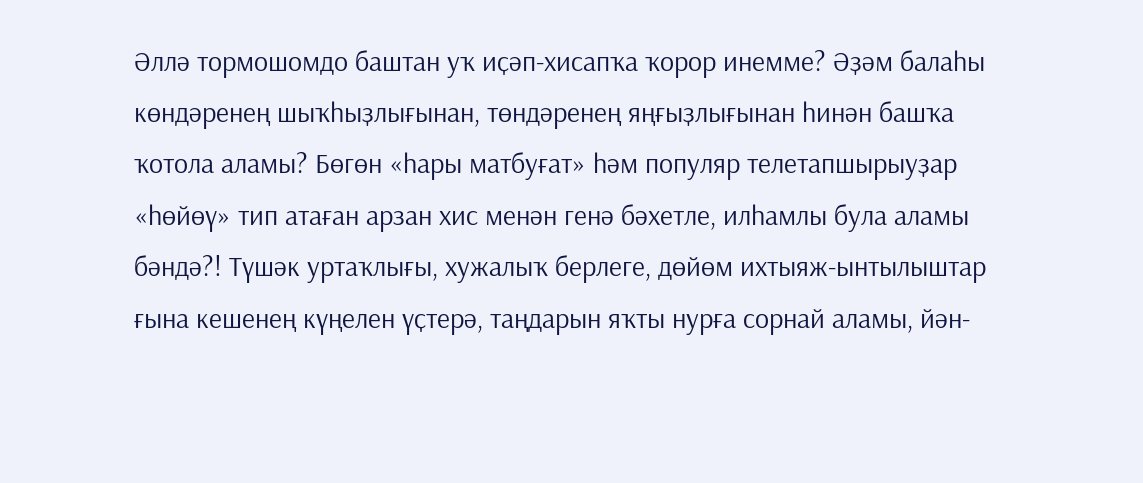Әллә тормошомдо баштан уҡ иҫәп-хисапҡа ҡорор инемме? Әҙәм балаһы көндәренең шыҡһыҙлығынан, төндәренең яңғыҙлығынан һинән башҡа ҡотола аламы? Бөгөн «һары матбуғат» һәм популяр телетапшырыуҙар «һөйөү» тип атаған арзан хис менән генә бәхетле, илһамлы була аламы бәндә?! Түшәк уртаҡлығы, хужалыҡ берлеге, дөйөм ихтыяж-ынтылыштар ғына кешенең күңелен үҫтерә, таңдарын яҡты нурға сорнай аламы, йән-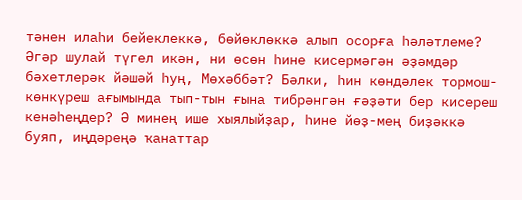тәнен илаһи бейеклеккә, бөйөклөккә алып осорға һәләтлеме? Әгәр шулай түгел икән, ни өсөн һине кисермәгән әҙәмдәр бәхетлерәк йәшәй һуң, Мөхәббәт? Бәлки, һин көндәлек тормош-көнкүреш ағымында тып-тын ғына тибрәнгән ғәҙәти бер кисереш кенәһеңдер? Ә минең ише хыялыйҙар, һине йөҙ-мең биҙәккә буяп, иңдәреңә ҡанаттар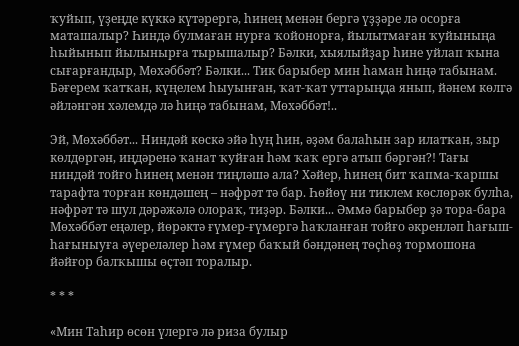ҡуйып, үҙеңде күккә күтәрергә, һинең менән бергә үҙҙәре лә осорға маташалыр? Һиндә булмаған нурға ҡойонорға, йылытмаған ҡуйыныңа һыйынып йылынырға тырышалыр? Бәлки, хыялыйҙар һине уйлап ҡына сығарғандыр, Мөхәббәт? Бәлки... Тик барыбер мин һаман һиңә табынам. Бәғерем ҡатҡан, күңелем һыуынған, ҡат-ҡат уттарыңда янып, йәнем көлгә әйләнгән хәлемдә лә һиңә табынам, Мөхәббәт!..

Эй, Мөхәббәт... Ниндәй көскә эйә һуң һин, әҙәм балаһын зар илатҡан, зыр көлдөргән, иңдәренә ҡанат ҡуйған һәм ҡаҡ ергә атып бәргән?! Тағы ниндәй тойғо һинең менән тиңләшә ала? Хәйер, һинең бит ҡапма-ҡаршы тарафта торған көндәшең – нәфрәт тә бар. Һөйөү ни тиклем көслөрәк булһа, нәфрәт тә шул дәрәжәлә олораҡ, тиҙәр. Бәлки... Әммә барыбер ҙә тора-бара Мөхәббәт еңәлер, йөрәктә ғүмер-ғүмергә һаҡланған тойғо әкренләп һағыш- һағыныуға әүереләлер һәм ғүмер баҡый бәндәнең төҫһөҙ тормошона йәйғор балҡышы өҫтәп торалыр.

* * *

«Мин Таһир өсөн үлергә лә риза булыр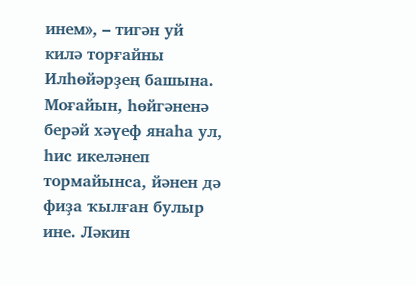инем», – тигән уй килә торғайны Илһөйәрҙең башына. Моғайын, һөйгәненә берәй хәүеф янаһа ул, һис икеләнеп тормайынса, йәнен дә фиҙа ҡылған булыр ине. Ләкин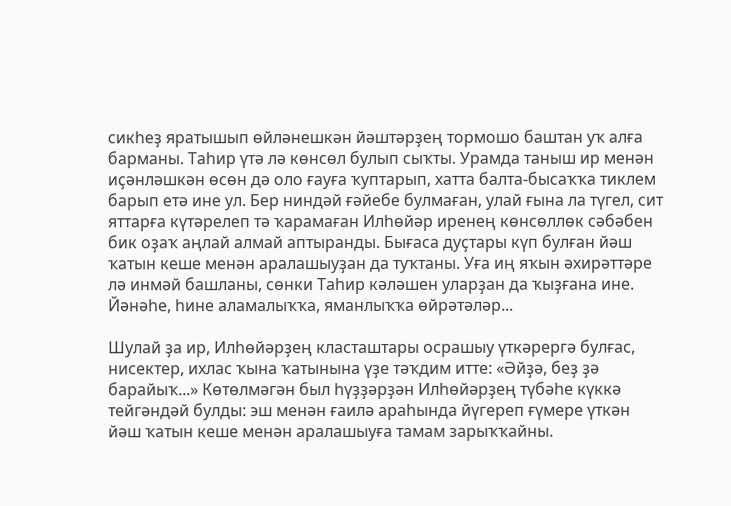сикһеҙ яратышып өйләнешкән йәштәрҙең тормошо баштан уҡ алға барманы. Таһир үтә лә көнсөл булып сыҡты. Урамда таныш ир менән иҫәнләшкән өсөн дә оло ғауға ҡуптарып, хатта балта-бысаҡҡа тиклем барып етә ине ул. Бер ниндәй ғәйебе булмаған, улай ғына ла түгел, сит яттарға күтәрелеп тә ҡарамаған Илһөйәр иренең көнсөллөк сәбәбен бик оҙаҡ аңлай алмай аптыранды. Бығаса дуҫтары күп булған йәш ҡатын кеше менән аралашыуҙан да туҡтаны. Уға иң яҡын әхирәттәре лә инмәй башланы, сөнки Таһир кәләшен уларҙан да ҡыҙғана ине. Йәнәһе, һине аламалыҡҡа, яманлыҡҡа өйрәтәләр...

Шулай ҙа ир, Илһөйәрҙең класташтары осрашыу үткәрергә булғас, нисектер, ихлас ҡына ҡатынына үҙе тәҡдим итте: «Әйҙә, беҙ ҙә барайыҡ...» Көтөлмәгән был һүҙҙәрҙән Илһөйәрҙең түбәһе күккә тейгәндәй булды: эш менән ғаилә араһында йүгереп ғүмере үткән йәш ҡатын кеше менән аралашыуға тамам зарыҡҡайны.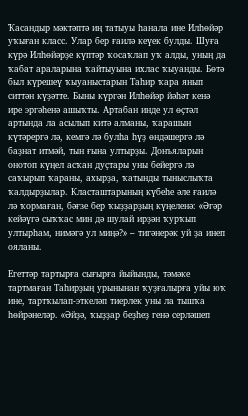Ҡасандыр мәктәптә иң татыуы һанала ине Илһөйәр уҡыған класс. Улар бер ғаилә кеүек булды. Шуға күрә Илһөйәрҙе күптәр ҡосаҡлап уҡ алды, уның да ҡабат араларына ҡайтыуына ихлас ҡыуанды. Бөтә был күрешеү ҡыуаныстарын Таһир ҡара янып ситтән күҙәтте. Быны күргән Илһөйәр йәһәт кенә ире эргәһенә ашыҡты. Артабан инде ул өҫтәл артында ла асылып китә алманы, ҡарашын күтәрергә лә, кемгә лә булһа һүҙ өндәшергә лә баҙнат итмәй, тын ғына ултырҙы. Донъяларын онотоп күңел асҡан дуҫтары уны бейергә лә саҡырып ҡараны, ахырҙа, ҡатынды тыныслыҡта ҡалдырҙылар. Класташтарының күбеһе әле ғаилә лә ҡормаған, бәғзе бер ҡыҙҙарҙың күңеленә: «Әгәр кейәүгә сыҡҡас мин дә шулай ирҙән ҡурҡып ултырһам, нимәгә ул миңә?» – тигәнерәк уй ҙа инеп ояланы.

Егеттәр тартырға сығырға йыйынды, тәмәке тартмаған Таһирҙың урынынан ҡуҙғалырға уйы юҡ ине, тартҡылап-эткеләп тиерлек уны ла тышҡа һөйрәнеләр. «Әйҙә, ҡыҙҙар беҙһеҙ генә серләшеп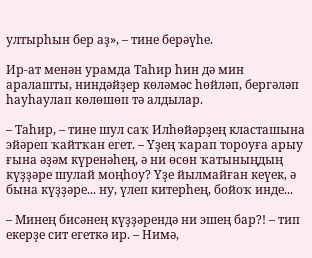ултырһын бер аҙ», – тине берәүһе.

Ир-ат менән урамда Таһир һин дә мин аралашты, ниндәйҙер көләмәс һөйләп, бергәләп һауһаулап көлөшөп тә алдылар.

– Таһир, – тине шул саҡ Илһөйәрҙең класташына эйәреп ҡайтҡан егет. – Үҙең ҡарап тороуға арыу ғына әҙәм күренәһең, ә ни өсөн ҡатыныңдың күҙҙәре шулай моңһоу? Үҙе йылмайған кеүек, ә бына күҙҙәре... ну, үлеп китерһең, бойоҡ инде...

– Минең бисәнең күҙҙәрендә ни эшең бар?! – тип екерҙе сит егеткә ир. – Нимә,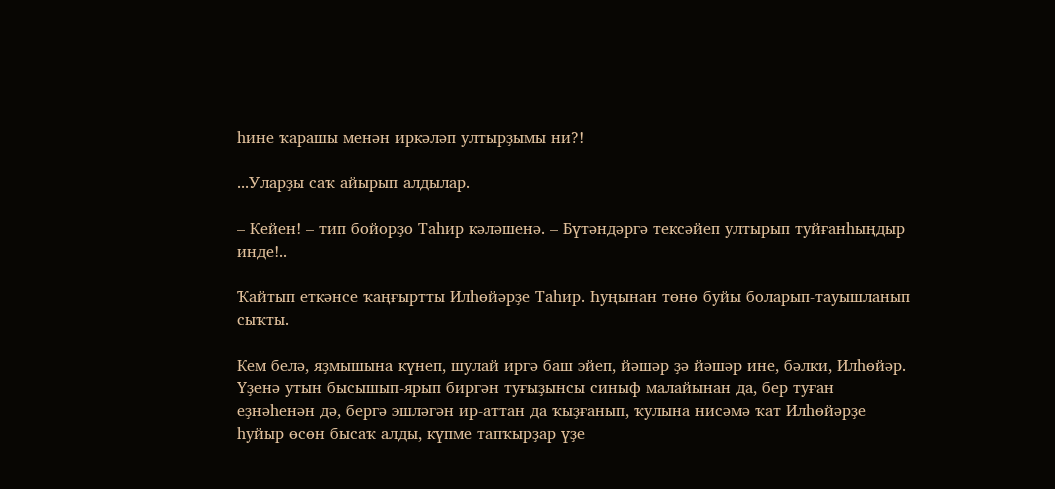һине ҡарашы менән иркәләп ултырҙымы ни?!

...Уларҙы саҡ айырып алдылар.

– Кейен! – тип бойорҙо Таһир кәләшенә. – Бүтәндәргә тексәйеп ултырып туйғанһыңдыр инде!..

Ҡайтып еткәнсе ҡаңғыртты Илһөйәрҙе Таһир. Һуңынан төнө буйы боларып-тауышланып сыҡты.

Кем белә, яҙмышына күнеп, шулай иргә баш эйеп, йәшәр ҙә йәшәр ине, бәлки, Илһөйәр. Үҙенә утын бысышып-ярып биргән туғыҙынсы синыф малайынан да, бер туған еҙнәһенән дә, бергә эшләгән ир-аттан да ҡыҙғанып, ҡулына нисәмә ҡат Илһөйәрҙе һуйыр өсөн бысаҡ алды, күпме тапҡырҙар үҙе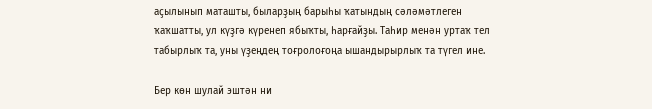аҫылынып маташты, быларҙың барыһы ҡатындың сәләмәтлеген ҡаҡшатты, ул күҙгә күренеп ябыҡты, һарғайҙы. Таһир менән уртаҡ тел табырлыҡ та, уны үҙеңдең тоғролоғоңа ышандырырлыҡ та түгел ине.

Бер көн шулай эштән ни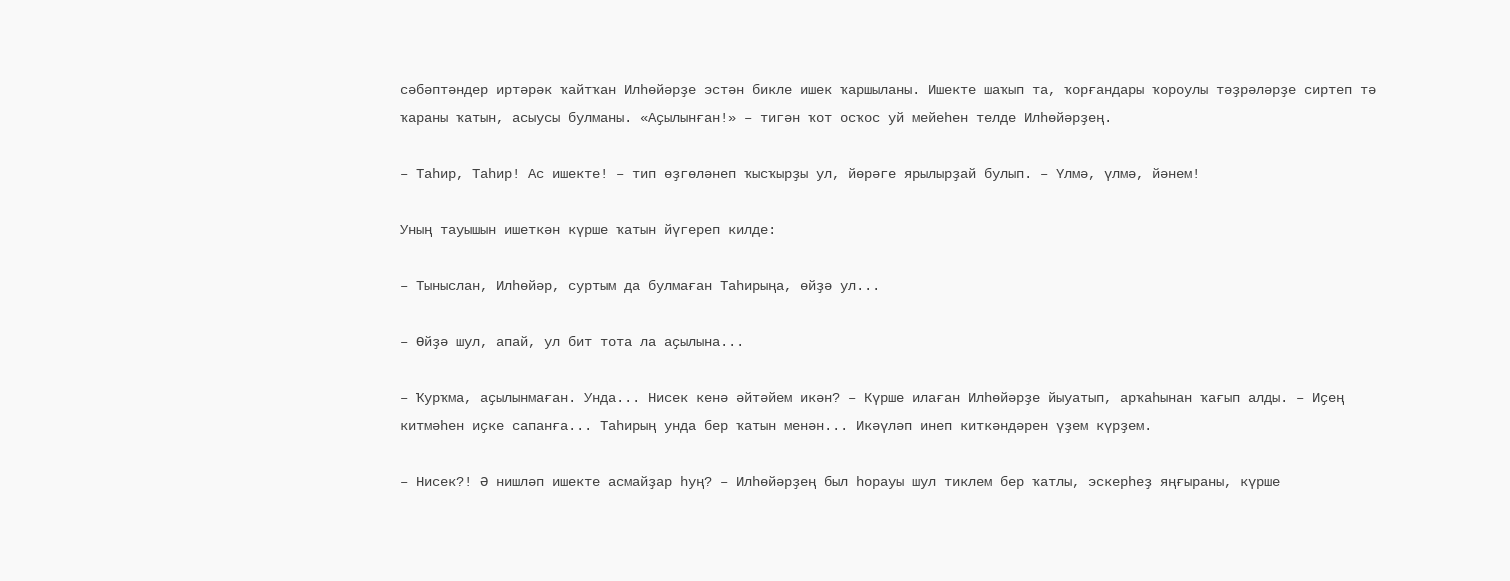сәбәптәндер иртәрәк ҡайтҡан Илһөйәрҙе эстән бикле ишек ҡаршыланы. Ишекте шаҡып та, ҡорғандары ҡороулы тәҙрәләрҙе сиртеп тә ҡараны ҡатын, асыусы булманы. «Аҫылынған!» – тигән ҡот осҡос уй мейеһен телде Илһөйәрҙең.

– Таһир, Таһир! Ас ишекте! – тип өҙгөләнеп ҡысҡырҙы ул, йөрәге ярылырҙай булып. – Үлмә, үлмә, йәнем!

Уның тауышын ишеткән күрше ҡатын йүгереп килде:

– Тыныслан, Илһөйәр, суртым да булмаған Таһирыңа, өйҙә ул...

– Өйҙә шул, апай, ул бит тота ла аҫылына...

– Ҡурҡма, аҫылынмаған. Унда... Нисек кенә әйтәйем икән? – Күрше илаған Илһөйәрҙе йыуатып, арҡаһынан ҡағып алды. – Иҫең китмәһен иҫке сапанға... Таһирың унда бер ҡатын менән... Икәүләп инеп киткәндәрен үҙем күрҙем.

– Нисек?! Ә нишләп ишекте асмайҙар һуң? – Илһөйәрҙең был һорауы шул тиклем бер ҡатлы, эскерһеҙ яңғыраны, күрше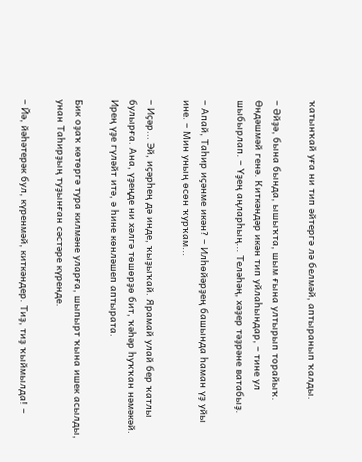ҡатынҡай уға ни тип әйтергә лә белмәй, аптыранып ҡалды.

– Әйҙә, бына бында, ышыҡта, шым ғына ултырып торайыҡ. Өндәшмәй генә. Киткәндәр икән тип уйлаһындар, – тине ул шыбырлап. – Үҙең аңларһың... Теләһәң, хәҙер тәҙрәне ватабыҙ.

– Апай, Таһир иҫәнме икән? – Илһөйәрҙең башында һаман үҙ уйы ине. – Мин уның өсөн ҡурҡам...

– Иҫәр... Эй, иҫәрһең дә инде, ҡыҙыҡай. Ярамай улай бер ҡатлы булырға. Ана, үҙеңде ни хәлгә төшөрҙө бит, ҡәһәр һуҡҡан нәмәкәй. Ирең үҙе гүләйт итә, ә һине көнләшеп аптырата.

Бик оҙаҡ көтөргә тура килмәне уларға, шыпырт ҡына ишек асылды, унан Таһирҙың туҙынған сәстәре күренде.

– Йә, йәһәтерәк бул, күренмәй, киткәндер. Тиҙ, тиҙ ҡыймылда! –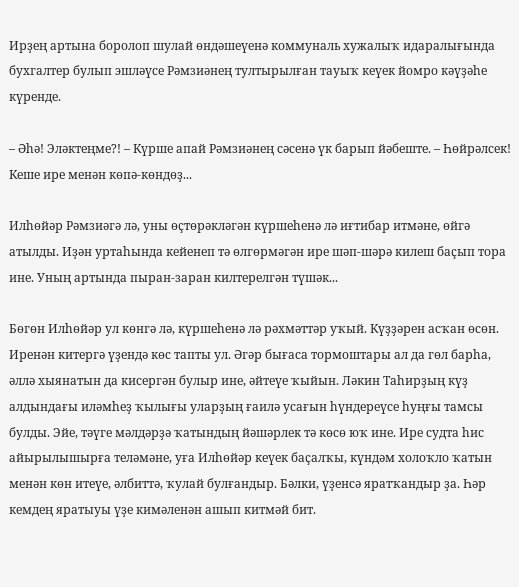Ирҙең артына боролоп шулай өндәшеүенә коммуналь хужалыҡ идаралығында бухгалтер булып эшләүсе Рәмзиәнең тултырылған тауыҡ кеүек йомро кәүҙәһе күренде.

– Әһә! Эләктеңме?! – Күрше апай Рәмзиәнең сәсенә үк барып йәбеште. – Һөйрәлсек! Кеше ире менән көпә-көндөҙ...

Илһөйәр Рәмзиәгә лә, уны өҫтөрәкләгән күршеһенә лә иғтибар итмәне, өйгә атылды. Иҙән уртаһында кейенеп тә өлгөрмәгән ире шәп-шәрә килеш баҫып тора ине. Уның артында пыран-заран килтерелгән түшәк...

Бөгөн Илһөйәр ул көнгә лә, күршеһенә лә рәхмәттәр уҡый. Күҙҙәрен асҡан өсөн. Иренән китергә үҙендә көс тапты ул. Әгәр бығаса тормоштары ал да гөл барһа, әллә хыянатын да кисергән булыр ине, әйтеүе ҡыйын. Ләкин Таһирҙың күҙ алдындағы иләмһеҙ ҡылығы уларҙың ғаилә усағын һүндереүсе һуңғы тамсы булды. Эйе, тәүге мәлдәрҙә ҡатындың йәшәрлек тә көсө юҡ ине. Ире судта һис айырылышырға теләмәне, уға Илһөйәр кеүек баҫалҡы, күндәм холоҡло ҡатын менән көн итеүе, әлбиттә, ҡулай булғандыр. Бәлки, үҙенсә яратҡандыр ҙа. Һәр кемдең яратыуы үҙе кимәленән ашып китмәй бит.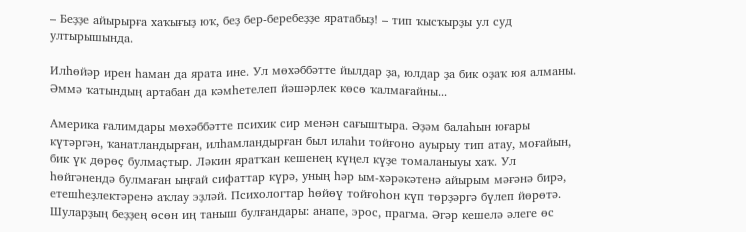– Беҙҙе айырырға хаҡығыҙ юҡ, беҙ бер-беребеҙҙе яратабыҙ! – тип ҡысҡырҙы ул суд ултырышында.

Илһөйәр ирен һаман да ярата ине. Ул мөхәббәтте йылдар ҙа, юлдар ҙа бик оҙаҡ юя алманы. Әммә ҡатындың артабан да кәмһетелеп йәшәрлек көсө ҡалмағайны...

Америка ғалимдары мөхәббәтте психик сир менән сағыштыра. Әҙәм балаһын юғары күтәргән, ҡанатландырған, илһамландырған был илаһи тойғоно ауырыу тип атау, моғайын, бик үк дөрөҫ булмаҫтыр. Ләкин яратҡан кешенең күңел күҙе томаланыуы хаҡ. Ул һөйгәнендә булмаған ыңғай сифаттар күрә, уның һәр ым-хәрәкәтенә айырым мәғәнә бирә, етешһеҙлектәренә аҡлау эҙләй. Психологтар һөйөү тойғоһон күп төрҙәргә бүлеп йөрөтә. Шуларҙың беҙҙең өсөн иң таныш булғандары: анапе, эрос, прагма. Әгәр кешелә әлеге өс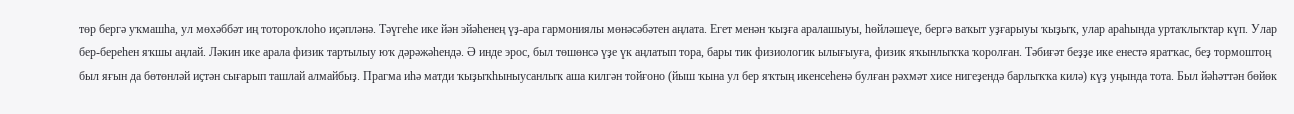төр бергә уҡмашһа, ул мөхәббәт иң тотороҡлоһо иҫәпләнә. Тәүгеһе ике йән эйәһенең үҙ-ара гармониялы мөнәсәбәтен аңлата. Егет менән ҡыҙға аралашыуы, һөйләшеүе, бергә ваҡыт уҙғарыуы ҡыҙыҡ, улар араһында уртаҡлыҡтар күп. Улар бер-береһен яҡшы аңлай. Ләкин ике арала физик тартылыу юҡ дәрәжәһендә. Ә инде эрос, был төшөнсә үҙе үк аңлатып тора, бары тик физиологик ылығыуға, физик яҡынлыҡҡа ҡоролған. Тәбиғәт беҙҙе ике енестә яратҡас, беҙ тормоштоң был яғын да бөтөнләй иҫтән сығарып ташлай алмайбыҙ. Прагма иһә матди ҡыҙыҡһыныусанлыҡ аша килгән тойғоно (йыш ҡына ул бер яҡтың икенсеһенә булған рәхмәт хисе нигеҙендә барлыҡҡа килә) күҙ уңында тота. Был йәһәттән бөйөк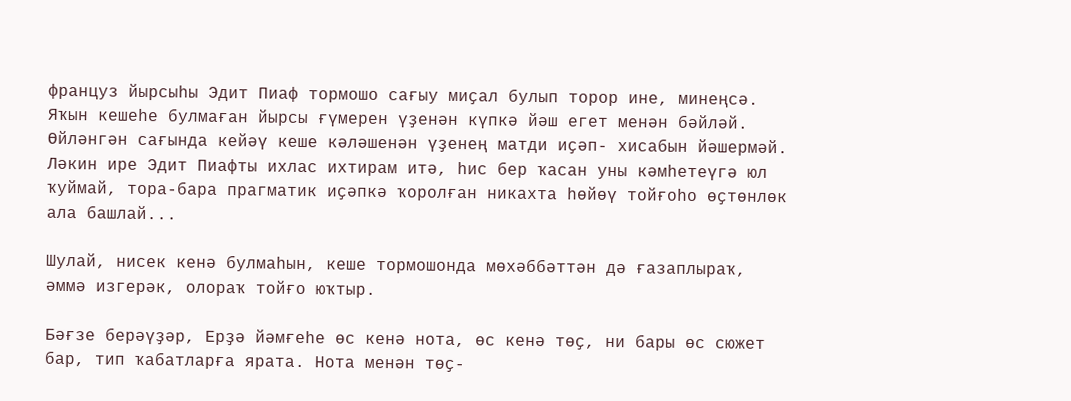француз йырсыһы Эдит Пиаф тормошо сағыу миҫал булып торор ине, минеңсә. Яҡын кешеһе булмаған йырсы ғүмерен үҙенән күпкә йәш егет менән бәйләй. Өйләнгән сағында кейәү кеше кәләшенән үҙенең матди иҫәп- хисабын йәшермәй. Ләкин ире Эдит Пиафты ихлас ихтирам итә, һис бер ҡасан уны кәмһетеүгә юл ҡуймай, тора-бара прагматик иҫәпкә ҡоролған никахта һөйөү тойғоһо өҫтөнлөк ала башлай...

Шулай, нисек кенә булмаһын, кеше тормошонда мөхәббәттән дә ғазаплыраҡ, әммә изгерәк, олораҡ тойғо юҡтыр.

Бәғзе берәүҙәр, Ерҙә йәмғеһе өс кенә нота, өс кенә төҫ, ни бары өс сюжет бар, тип ҡабатларға ярата. Нота менән төҫ-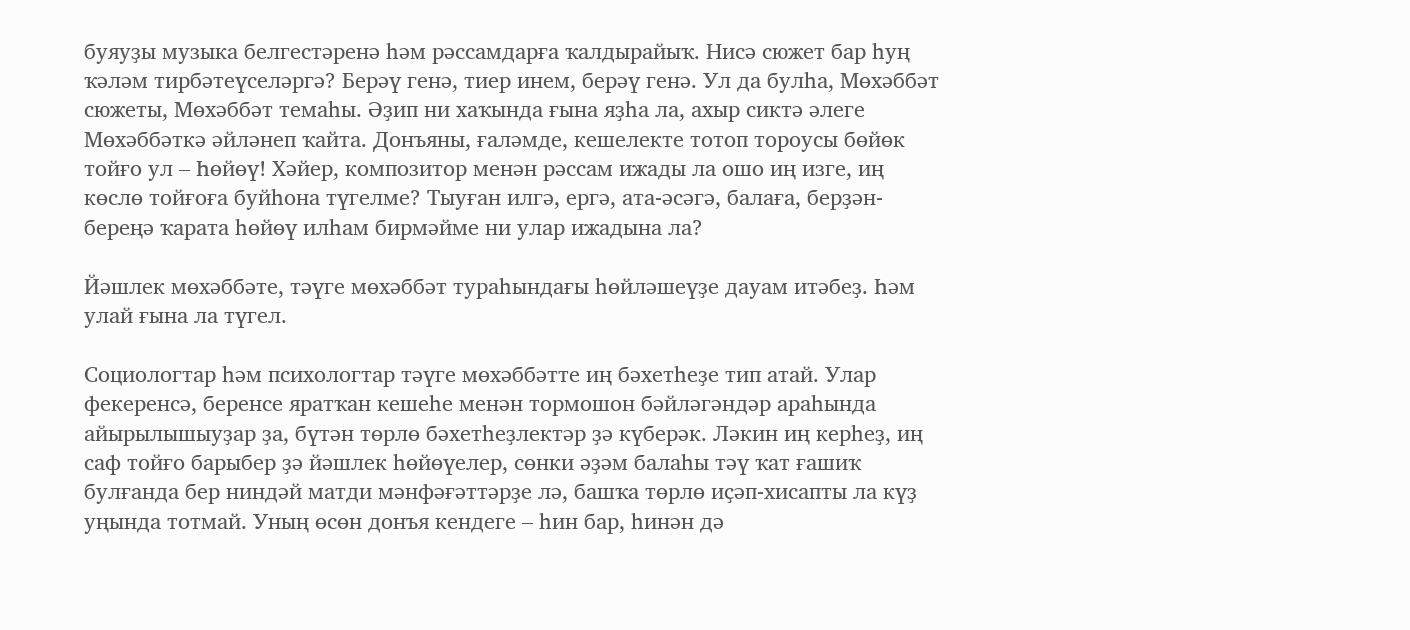буяуҙы музыка белгестәренә һәм рәссамдарға ҡалдырайыҡ. Нисә сюжет бар һуң ҡәләм тирбәтеүселәргә? Берәү генә, тиер инем, берәү генә. Ул да булһа, Мөхәббәт сюжеты, Мөхәббәт темаһы. Әҙип ни хаҡында ғына яҙһа ла, ахыр сиктә әлеге Мөхәббәткә әйләнеп ҡайта. Донъяны, ғаләмде, кешелекте тотоп тороусы бөйөк тойғо ул – Һөйөү! Хәйер, композитор менән рәссам ижады ла ошо иң изге, иң көслө тойғоға буйһона түгелме? Тыуған илгә, ергә, ата-әсәгә, балаға, берҙән-береңә ҡарата һөйөү илһам бирмәйме ни улар ижадына ла?

Йәшлек мөхәббәте, тәүге мөхәббәт тураһындағы һөйләшеүҙе дауам итәбеҙ. Һәм улай ғына ла түгел.

Социологтар һәм психологтар тәүге мөхәббәтте иң бәхетһеҙе тип атай. Улар фекеренсә, беренсе яратҡан кешеһе менән тормошон бәйләгәндәр араһында айырылышыуҙар ҙа, бүтән төрлө бәхетһеҙлектәр ҙә күберәк. Ләкин иң керһеҙ, иң саф тойғо барыбер ҙә йәшлек һөйөүелер, сөнки әҙәм балаһы тәү ҡат ғашиҡ булғанда бер ниндәй матди мәнфәғәттәрҙе лә, башҡа төрлө иҫәп-хисапты ла күҙ уңында тотмай. Уның өсөн донъя кендеге – һин бар, һинән дә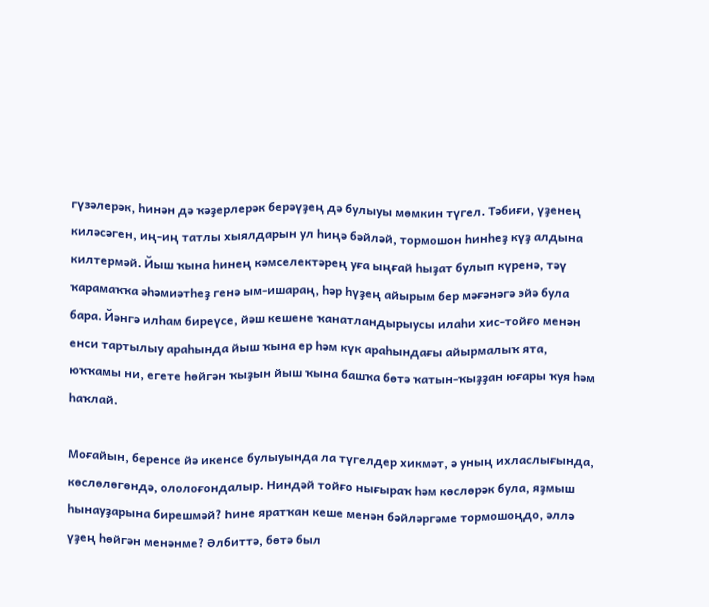гүзәлерәк, һинән дә ҡәҙерлерәк берәүҙең дә булыуы мөмкин түгел. Тәбиғи, үҙенең киләсәген, иң-иң татлы хыялдарын ул һиңә бәйләй, тормошон һинһеҙ күҙ алдына килтермәй. Йыш ҡына һинең кәмселектәрең уға ыңғай һыҙат булып күренә, тәү ҡарамаҡҡа әһәмиәтһеҙ генә ым-ишараң, һәр һүҙең айырым бер мәғәнәгә эйә була бара. Йәнгә илһам биреүсе, йәш кешене ҡанатландырыусы илаһи хис-тойғо менән енси тартылыу араһында йыш ҡына ер һәм күк араһындағы айырмалыҡ ята, юҡҡамы ни, егете һөйгән ҡыҙын йыш ҡына башҡа бөтә ҡатын-ҡыҙҙан юғары ҡуя һәм һаҡлай.

Моғайын, беренсе йә икенсе булыуында ла түгелдер хикмәт, ә уның ихласлығында, көслөлөгөндә, ололоғондалыр. Ниндәй тойғо нығыраҡ һәм көслөрәк була, яҙмыш һынауҙарына бирешмәй? Һине яратҡан кеше менән бәйләргәме тормошоңдо, әллә үҙең һөйгән менәнме? Әлбиттә, бөтә был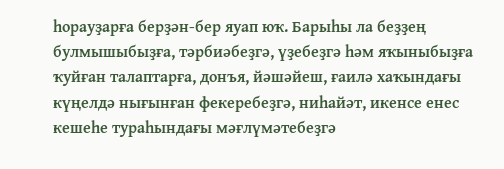һорауҙарға берҙән-бер яуап юҡ. Барыһы ла беҙҙең булмышыбыҙға, тәрбиәбеҙгә, үҙебеҙгә һәм яҡыныбыҙға ҡуйған талаптарға, донъя, йәшәйеш, ғаилә хаҡындағы күңелдә нығынған фекеребеҙгә, ниһайәт, икенсе енес кешеһе тураһындағы мәғлүмәтебеҙгә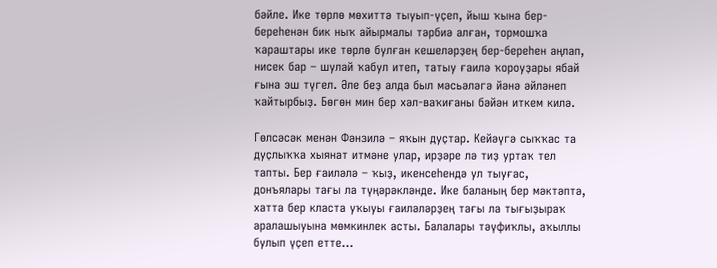бәйле. Ике төрлө мөхиттә тыуып-үҫеп, йыш ҡына бер-береһенән бик ныҡ айырмалы тәрбиә алған, тормошҡа ҡараштары ике төрлө булған кешеләрҙең бер-береһен аңлап, нисек бар – шулай ҡабул итеп, татыу ғаилә ҡороуҙары ябай ғына эш түгел. Әле беҙ алда был мәсьәләгә йәнә әйләнеп ҡайтырбыҙ. Бөгөн мин бер хәл-ваҡиғаны бәйән иткем килә.

Гөлсәсәк менән Фәнзилә – яҡын дуҫтар. Кейәүгә сыҡҡас та дуҫлыҡҡа хыянат итмәне улар, ирҙәре лә тиҙ уртаҡ тел тапты. Бер ғаиләлә – ҡыҙ, икенсеһендә ул тыуғас, донъялары тағы ла түңәрәкләнде. Ике баланың бер мәктәптә, хатта бер класта уҡыуы ғаиләләрҙең тағы ла тығыҙыраҡ аралашыуына мөмкинлек асты. Балалары тәүфиҡлы, аҡыллы булып үҫеп етте...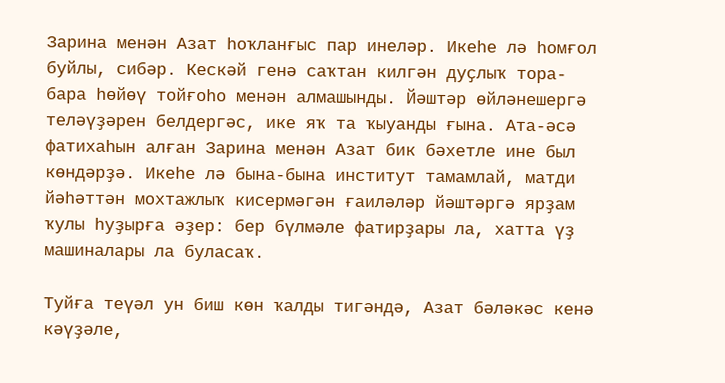Зарина менән Азат һоҡланғыс пар инеләр. Икеһе лә һомғол буйлы, сибәр. Кескәй генә саҡтан килгән дуҫлыҡ тора-бара һөйөү тойғоһо менән алмашынды. Йәштәр өйләнешергә теләүҙәрен белдергәс, ике яҡ та ҡыуанды ғына. Ата-әсә фатихаһын алған Зарина менән Азат бик бәхетле ине был көндәрҙә. Икеһе лә бына-бына институт тамамлай, матди йәһәттән мохтажлыҡ кисермәгән ғаиләләр йәштәргә ярҙам ҡулы һуҙырға әҙер: бер бүлмәле фатирҙары ла, хатта үҙ машиналары ла буласаҡ.

Туйға теүәл ун биш көн ҡалды тигәндә, Азат бәләкәс кенә кәүҙәле,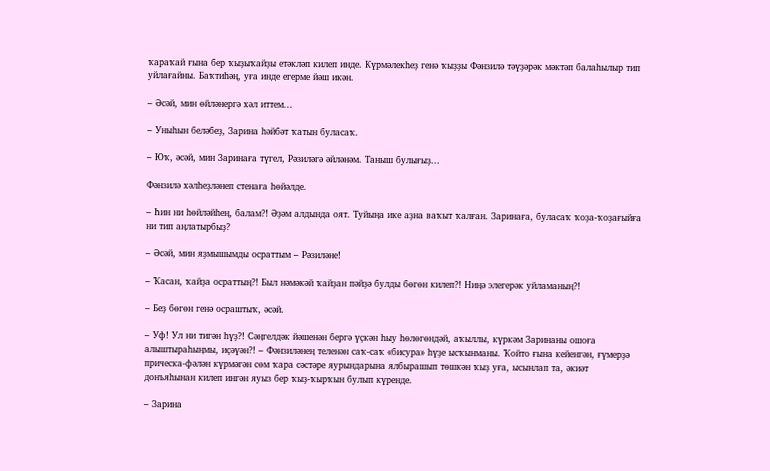ҡараҡай ғына бер ҡыҙыҡайҙы етәкләп килеп инде. Күрмәлекһеҙ генә ҡыҙҙы Фәнзилә тәүҙәрәк мәктәп балаһылыр тип уйлағайны. Баҡтиһәң, уға инде егерме йәш икән.

– Әсәй, мин өйләнергә хәл иттем...

– Уныһын беләбеҙ, Зарина һәйбәт ҡатын буласаҡ.

– Юҡ, әсәй, мин Заринаға түгел, Рәзиләгә әйләнәм. Таныш булығыҙ...

Фәнзилә хәлһеҙләнеп стенаға һөйәлде.

– Һин ни һөйләйһең, балам?! Әҙәм алдында оят. Туйыңа ике аҙна ваҡыт ҡалған. Заринаға, буласаҡ ҡоҙа-ҡоҙағыйға ни тип аңлатырбыҙ?

– Әсәй, мин яҙмышымды осраттым – Рәзиләне!

– Ҡасан, ҡайҙа осраттың?! Был нәмәкәй ҡайҙан пәйҙә булды бөгөн килеп?! Ниңә элегерәк уйламаның?!

– Беҙ бөгөн генә осраштыҡ, әсәй.

– Уф! Ул ни тигән һүҙ?! Сәңгелдәк йәшенән бергә үҫкән һыу һөлөгөндәй, аҡыллы, күркәм Заринаны ошоға алыштыраһыңмы, иҫәүән?! – Фәнзиләнең теленән саҡ-саҡ «бисура» һүҙе ысҡынманы. Ҡойто ғына кейенгән, ғүмерҙә прическа-фәлән күрмәгән сөм ҡара сәстәре яурындарына ялбырашып төшкән ҡыҙ уға, ысынлап та, әкиәт донъяһынан килеп ингән яуыз бер ҡыҙ-ҡырҡын булып күренде.

– Зарина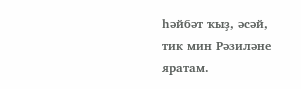һәйбәт ҡыҙ, әсәй, тик мин Рәзиләне яратам.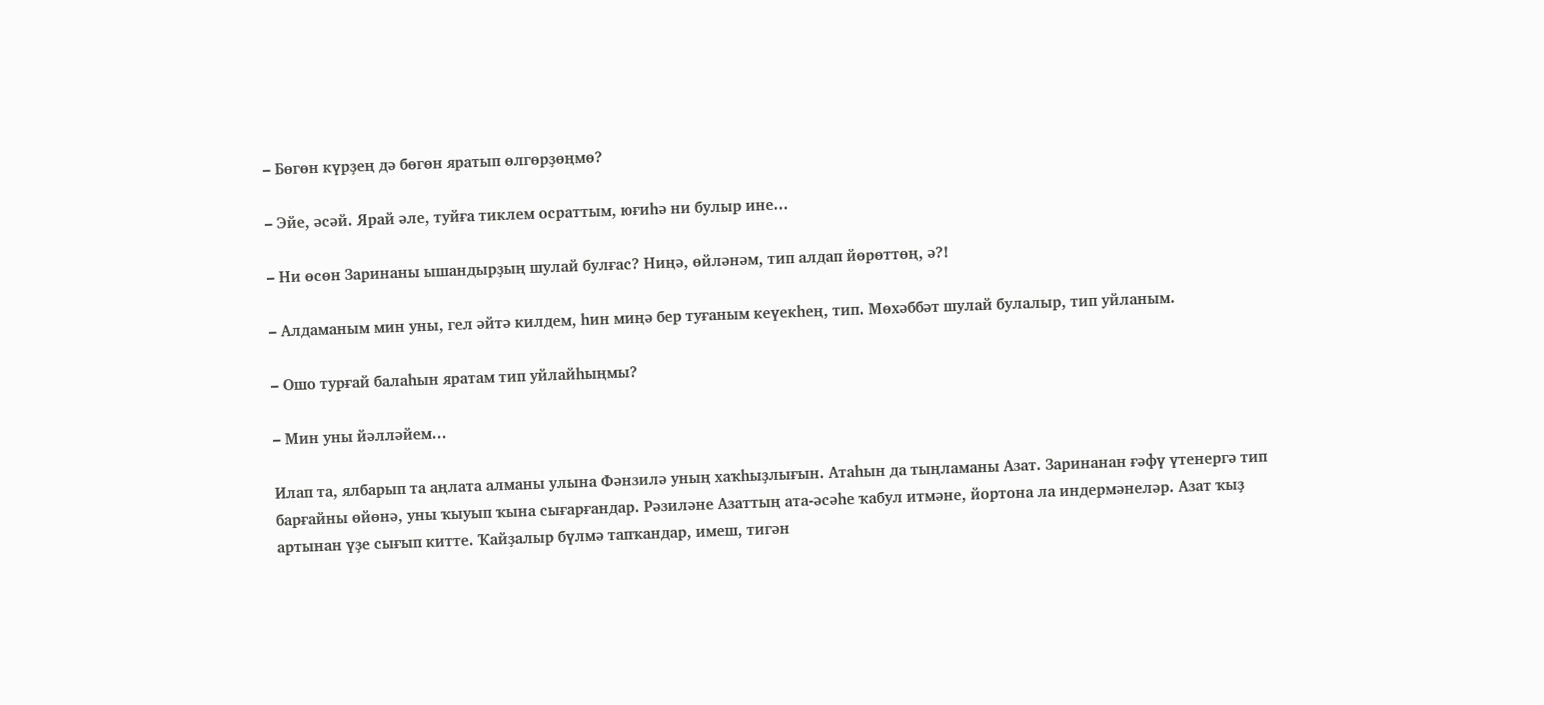– Бөгөн күрҙең дә бөгөн яратып өлгөрҙөңмө?

– Эйе, әсәй. Ярай әле, туйға тиклем осраттым, юғиһә ни булыр ине...

– Ни өсөн Заринаны ышандырҙың шулай булғас? Ниңә, өйләнәм, тип алдап йөрөттөң, ә?!

– Алдаманым мин уны, гел әйтә килдем, һин миңә бер туғаным кеүекһең, тип. Мөхәббәт шулай булалыр, тип уйланым.

– Ошо турғай балаһын яратам тип уйлайһыңмы?

– Мин уны йәлләйем...

Илап та, ялбарып та аңлата алманы улына Фәнзилә уның хаҡһыҙлығын. Атаһын да тыңламаны Азат. Заринанан ғәфү үтенергә тип барғайны өйөнә, уны ҡыуып ҡына сығарғандар. Рәзиләне Азаттың ата-әсәһе ҡабул итмәне, йортона ла индермәнеләр. Азат ҡыҙ артынан үҙе сығып китте. Ҡайҙалыр бүлмә тапҡандар, имеш, тигән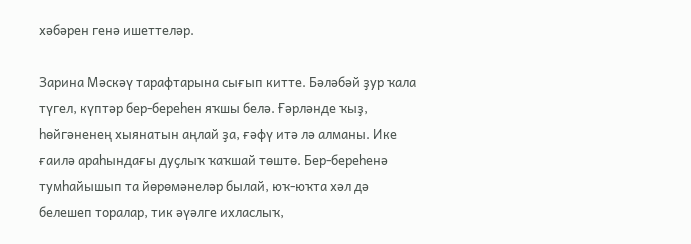хәбәрен генә ишеттеләр.

Зарина Мәскәү тарафтарына сығып китте. Бәләбәй ҙур ҡала түгел, күптәр бер-береһен яҡшы белә. Ғәрләнде ҡыҙ, һөйгәненең хыянатын аңлай ҙа, ғәфү итә лә алманы. Ике ғаилә араһындағы дуҫлыҡ ҡаҡшай төштө. Бер-береһенә тумһайышып та йөрөмәнеләр былай, юҡ-юҡта хәл дә белешеп торалар, тик әүәлге ихласлыҡ,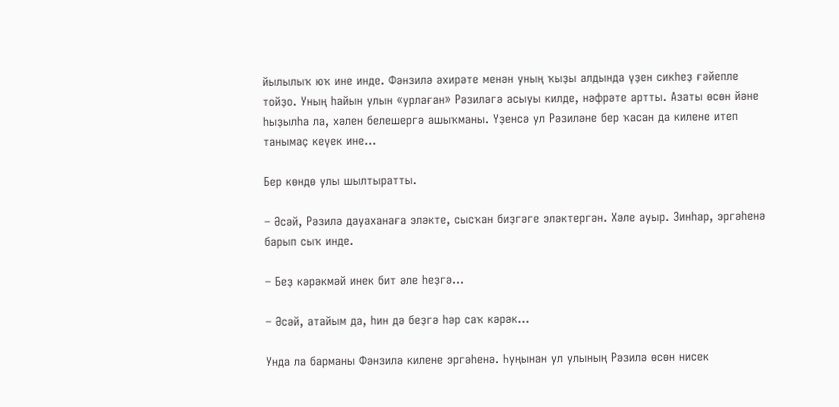йылылыҡ юҡ ине инде. Фәнзилә әхирәте менән уның ҡыҙы алдында үҙен сикһеҙ ғәйепле тойҙо. Уның һайын улын «урлаған» Рәзиләгә асыуы килде, нәфрәте артты. Азаты өсөн йәне һыҙылһа ла, хәлен белешергә ашыҡманы. Үҙенсә ул Рәзиләне бер ҡасан да килене итеп танымаҫ кеүек ине...

Бер көндө улы шылтыратты.

– Әсәй, Рәзилә дауаханаға эләкте, сысҡан биҙгәге эләктергән. Хәле ауыр. Зинһар, эргәһенә барып сыҡ инде.

– Беҙ кәрәкмәй инек бит әле һеҙгә...

– Әсәй, атайым да, һин дә беҙгә һәр саҡ кәрәк...

Унда ла барманы Фәнзилә килене эргәһенә. Һуңынан ул улының Рәзилә өсөн нисек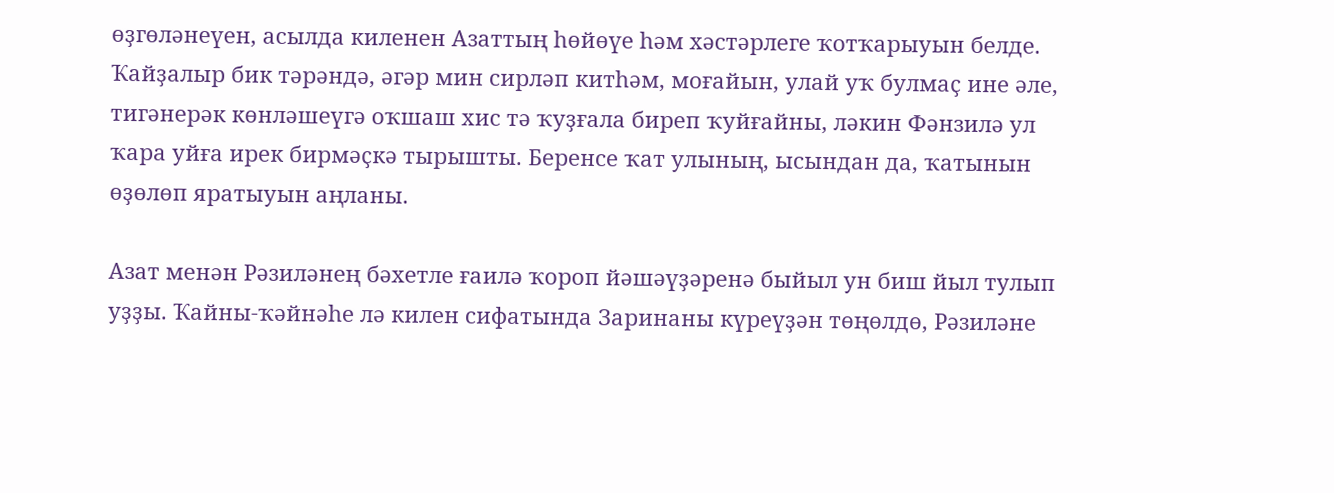өҙгөләнеүен, асылда киленен Азаттың һөйөүе һәм хәстәрлеге ҡотҡарыуын белде. Ҡайҙалыр бик тәрәндә, әгәр мин сирләп китһәм, моғайын, улай уҡ булмаҫ ине әле, тигәнерәк көнләшеүгә оҡшаш хис тә ҡуҙғала биреп ҡуйғайны, ләкин Фәнзилә ул ҡара уйға ирек бирмәҫкә тырышты. Беренсе ҡат улының, ысындан да, ҡатынын өҙөлөп яратыуын аңланы.

Азат менән Рәзиләнең бәхетле ғаилә ҡороп йәшәүҙәренә быйыл ун биш йыл тулып уҙҙы. Ҡайны-ҡәйнәһе лә килен сифатында Заринаны күреүҙән төңөлдө, Рәзиләне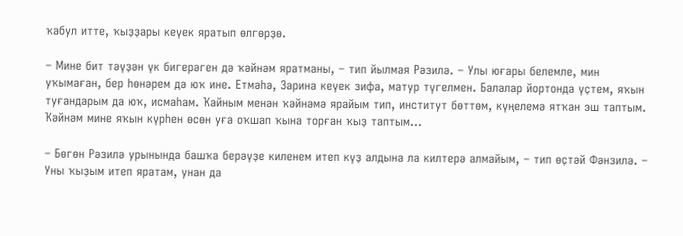ҡабул итте, ҡыҙҙары кеүек яратып өлгөрҙө.

– Мине бит тәүҙән үк бигерәген дә ҡәйнәм яратманы, – тип йылмая Рәзилә. – Улы юғары белемле, мин уҡымаған, бер һөнәрем дә юҡ ине. Етмәһә, Зарина кеүек зифа, матур түгелмен. Балалар йортонда үҫтем, яҡын туғандарым да юҡ, исмаһам. Ҡайным менән ҡәйнәмә ярайым тип, институт бөттөм, күңелемә ятҡан эш таптым. Ҡәйнәм мине яҡын күрһен өсөн уға оҡшап ҡына торған ҡыҙ таптым...

– Бөгөн Рәзилә урынында башҡа берәүҙе киленем итеп күҙ алдына ла килтерә алмайым, – тип өҫтәй Фәнзилә. – Уны ҡыҙым итеп яратам, унан да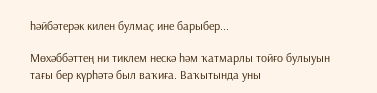һәйбәтерәк килен булмаҫ ине барыбер...

Мөхәббәттең ни тиклем нескә һәм ҡатмарлы тойғо булыуын тағы бер күрһәтә был ваҡиға. Ваҡытында уны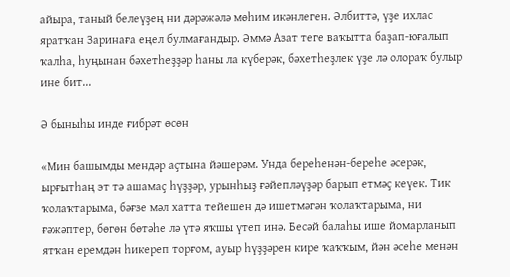айыра, таный белеүҙең ни дәрәжәлә мөһим икәнлеген. Әлбиттә, үҙе ихлас яратҡан Заринаға еңел булмағандыр. Әммә Азат теге ваҡытта баҙап-юғалып ҡалһа, һуңынан бәхетһеҙҙәр һаны ла күберәк, бәхетһеҙлек үҙе лә олораҡ булыр ине бит...

Ә быныһы инде ғибрәт өсөн

«Мин башымды мендәр аҫтына йәшерәм. Унда береһенән-береһе әсерәк, ырғытһаң эт тә ашамаҫ һүҙҙәр, урынһыҙ ғәйепләүҙәр барып етмәҫ кеүек. Тик ҡолаҡтарыма, бәғзе мәл хатта тейешен дә ишетмәгән ҡолаҡтарыма, ни ғәжәптер, бөгөн бөтәһе лә үтә яҡшы үтеп инә. Бесәй балаһы ише йомарланып ятҡан еремдән һикереп торғом, ауыр һүҙҙәрен кире ҡаҡҡым, йән әсеһе менән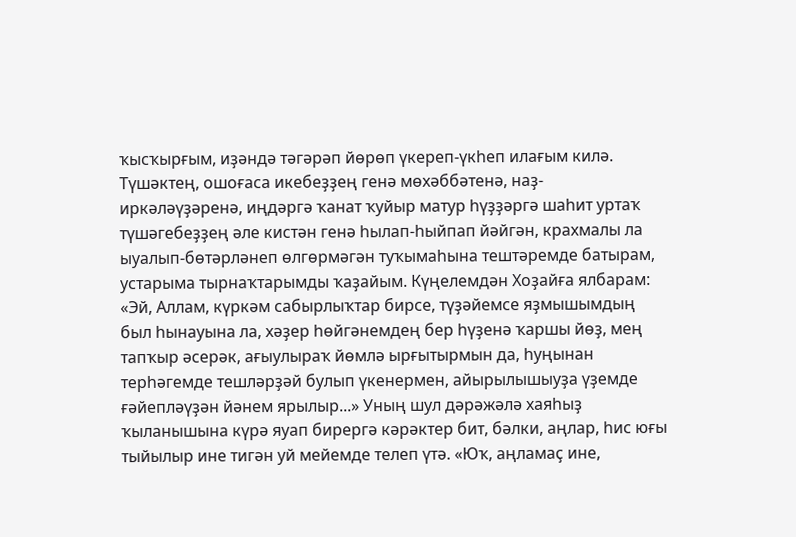ҡысҡырғым, иҙәндә тәгәрәп йөрөп үкереп-үкһеп илағым килә. Түшәктең, ошоғаса икебеҙҙең генә мөхәббәтенә, наҙ- иркәләүҙәренә, иңдәргә ҡанат ҡуйыр матур һүҙҙәргә шаһит уртаҡ түшәгебеҙҙең әле кистән генә һылап-һыйпап йәйгән, крахмалы ла ыуалып-бөтәрләнеп өлгөрмәгән туҡымаһына тештәремде батырам, устарыма тырнаҡтарымды ҡаҙайым. Күңелемдән Хоҙайға ялбарам: «Эй, Аллам, күркәм сабырлыҡтар бирсе, түҙәйемсе яҙмышымдың был һынауына ла, хәҙер һөйгәнемдең бер һүҙенә ҡаршы йөҙ, мең тапҡыр әсерәк, ағыулыраҡ йөмлә ырғытырмын да, һуңынан терһәгемде тешләрҙәй булып үкенермен, айырылышыуҙа үҙемде ғәйепләүҙән йәнем ярылыр...» Уның шул дәрәжәлә хаяһыҙ ҡыланышына күрә яуап бирергә кәрәктер бит, бәлки, аңлар, һис юғы тыйылыр ине тигән уй мейемде телеп үтә. «Юҡ, аңламаҫ ине,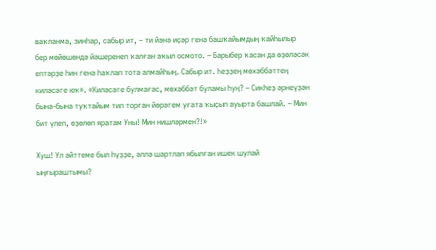ваҡланма, зинһар, сабыр ит, – ти йәнә иҫәр генә башҡайымдың ҡайһылыр бер мөйөшөндә йәшеренеп ҡалған аҡыл осмото. – Барыбер ҡасан да өҙөләсәк ептәрҙе һин генә һаҡлап тота алмайһың. Сабыр ит. Һеҙҙең мөхәббәттең киләсәге юҡ». «Киләсәге булмағас, мөхәббәт буламы һуң? – Сикһеҙ әрнеүҙән бына-бына туҡтайым тип торған йөрәгем уғата ҡыҫып ауырта башлай. – Мин бит үлеп, өҙөлөп яратам Уны! Мин нишләрмен?!»

Хуш! Ул әйттеме был һүҙҙе, әллә шартлап ябылған ишек шулай ыңғыраштымы?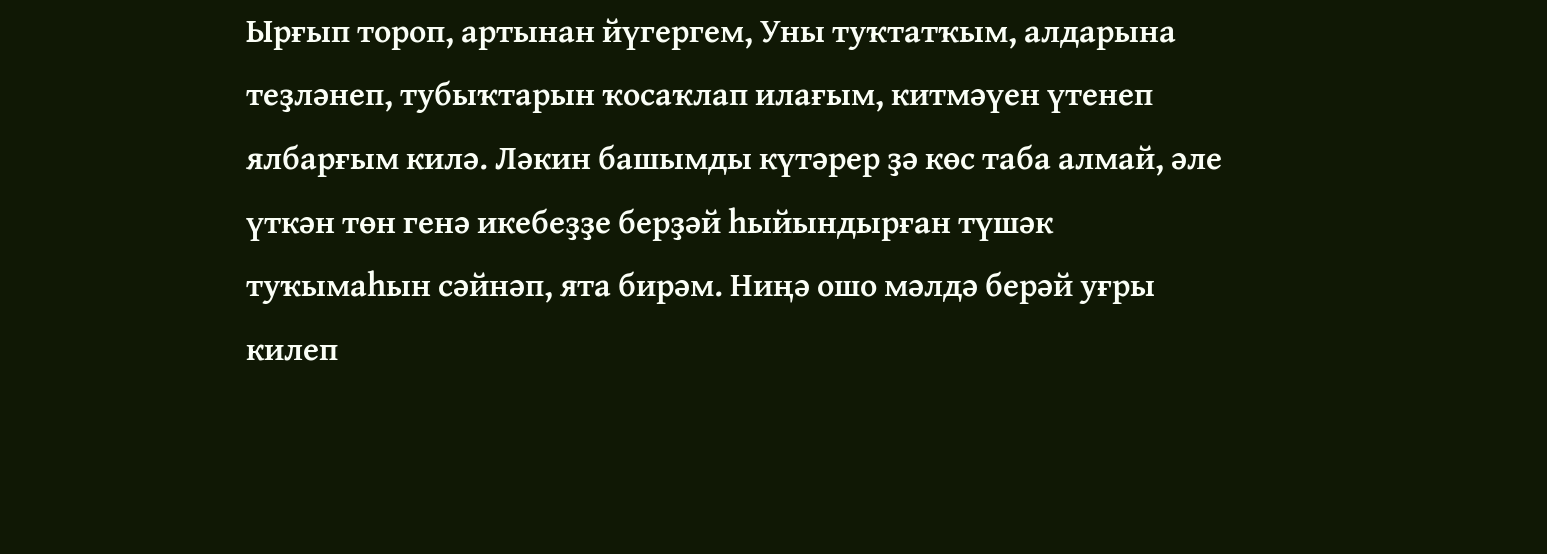Ырғып тороп, артынан йүгергем, Уны туҡтатҡым, алдарына теҙләнеп, тубыҡтарын ҡосаҡлап илағым, китмәүен үтенеп ялбарғым килә. Ләкин башымды күтәрер ҙә көс таба алмай, әле үткән төн генә икебеҙҙе берҙәй һыйындырған түшәк туҡымаһын сәйнәп, ята бирәм. Ниңә ошо мәлдә берәй уғры килеп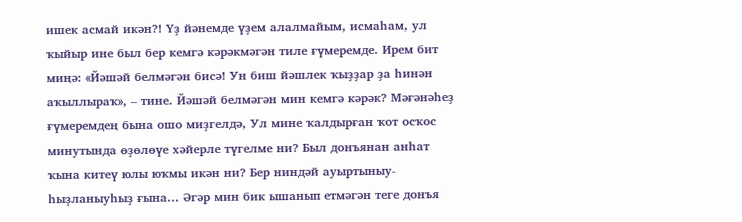ишек асмай икән?! Үҙ йәнемде үҙем алалмайым, исмаһам, ул ҡыйыр ине был бер кемгә кәрәкмәгән тиле ғүмеремде. Ирем бит миңә: «Йәшәй белмәгән бисә! Ун биш йәшлек ҡыҙҙар ҙа һинән аҡыллыраҡ», – тине. Йәшәй белмәгән мин кемгә кәрәк? Мәғәнәһеҙ ғүмеремдең бына ошо миҙгелдә, Ул мине ҡалдырған ҡот осҡос минутында өҙөлөүе хәйерле түгелме ни? Был донъянан анһат ҡына китеү юлы юҡмы икән ни? Бер ниндәй ауыртыныу-һыҙланыуһыҙ ғына... Әгәр мин бик ышанып етмәгән теге донъя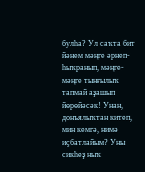булһа? Ул саҡта бит йәнем мәңге әрнеп-һыҡранып, мәңге-мәңге тынғылыҡ тапмай аҙашып йөрөйәсәк! Унан, донъялыҡтан китеп, мин кемгә, нимә иҫбатлайым? Уны сикһеҙ ныҡ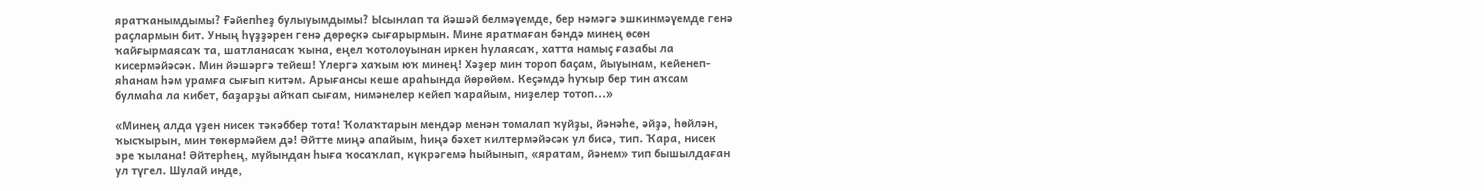яратҡанымдымы? Ғәйепһеҙ булыуымдымы? Ысынлап та йәшәй белмәүемде, бер нәмәгә эшкинмәүемде генә раҫлармын бит. Уның һүҙҙәрен генә дөрөҫкә сығарырмын. Мине яратмаған бәндә минең өсөн ҡайғырмаясаҡ та, шатланасаҡ ҡына, еңел ҡотолоуынан иркен һулаясаҡ, хатта намыҫ ғазабы ла кисермәйәсәк. Мин йәшәргә тейеш! Үлергә хаҡым юҡ минең! Хәҙер мин тороп баҫам, йыуынам, кейенеп-яһанам һәм урамға сығып китәм. Арығансы кеше араһында йөрөйөм. Кеҫәмдә һуҡыр бер тин аҡсам булмаһа ла кибет, баҙарҙы айҡап сығам, нимәнелер кейеп ҡарайым, ниҙелер тотоп...»

«Минең алда үҙен нисек тәкәббер тота! Ҡолаҡтарын мендәр менән томалап ҡуйҙы, йәнәһе, әйҙә, һөйлән, ҡысҡырын, мин төкөрмәйем дә! Әйтте миңә апайым, һиңә бәхет килтермәйәсәк ул бисә, тип. Ҡара, нисек эре ҡылана! Әйтерһең, муйындан һыға ҡосаҡлап, күкрәгемә һыйынып, «яратам, йәнем» тип бышылдаған ул түгел. Шулай инде,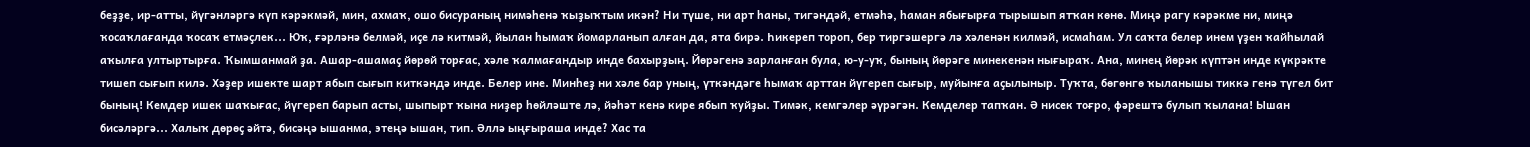беҙҙе, ир-атты, йүгәнләргә күп кәрәкмәй, мин, ахмаҡ, ошо бисураның нимәһенә ҡыҙыҡтым икән? Ни түше, ни арт һаны, тигәндәй, етмәһә, һаман ябығырға тырышып ятҡан көнө. Миңә рагу кәрәкме ни, миңә ҡосаҡлағанда ҡосаҡ етмәҫлек... Юҡ, ғәрләнә белмәй, иҫе лә китмәй, йылан һымаҡ йомарланып алған да, ята бирә. Һикереп тороп, бер тиргәшергә лә хәленән килмәй, исмаһам. Ул саҡта белер инем үҙен ҡайһылай аҡылға ултыртырға. Ҡымшанмай ҙа. Ашар-ашамаҫ йөрөй торғас, хәле ҡалмағандыр инде бахырҙың. Йөрәгенә зарланған була, ю-у-уҡ, бының йөрәге минекенән нығыраҡ. Ана, минең йөрәк күптән инде күкрәкте тишеп сығып килә. Хәҙер ишекте шарт ябып сығып киткәндә инде. Белер ине. Минһеҙ ни хәле бар уның, үткәндәге һымаҡ арттан йүгереп сығыр, муйынға аҫылыныр. Туҡта, бөгөнгө ҡыланышы тиккә генә түгел бит бының! Кемдер ишек шаҡығас, йүгереп барып асты, шыпырт ҡына ниҙер һөйләште лә, йәһәт кенә кире ябып ҡуйҙы. Тимәк, кемгәлер әүрәгән. Кемделер тапҡан. Ә нисек тоғро, фәрештә булып ҡылана! Ышан бисәләргә... Халыҡ дөрөҫ әйтә, бисәңә ышанма, этеңә ышан, тип. Әллә ыңғыраша инде? Хас та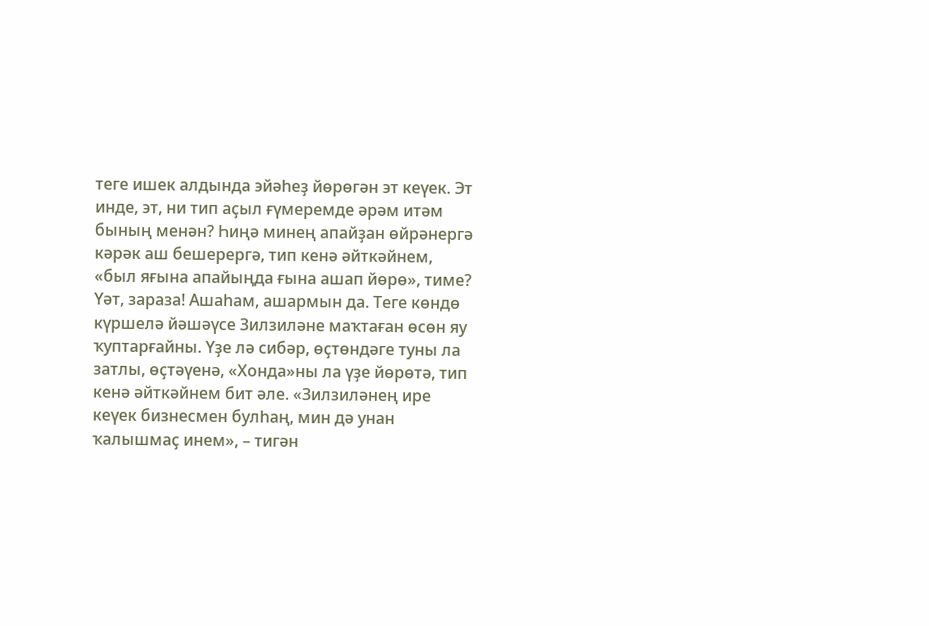теге ишек алдында эйәһеҙ йөрөгән эт кеүек. Эт инде, эт, ни тип аҫыл ғүмеремде әрәм итәм бының менән? Һиңә минең апайҙан өйрәнергә кәрәк аш бешерергә, тип кенә әйткәйнем, «был яғына апайыңда ғына ашап йөрө», тиме? Үәт, зараза! Ашаһам, ашармын да. Теге көндө күршелә йәшәүсе Зилзиләне маҡтаған өсөн яу ҡуптарғайны. Үҙе лә сибәр, өҫтөндәге туны ла затлы, өҫтәүенә, «Хонда»ны ла үҙе йөрөтә, тип кенә әйткәйнем бит әле. «Зилзиләнең ире кеүек бизнесмен булһаң, мин дә унан ҡалышмаҫ инем», – тигән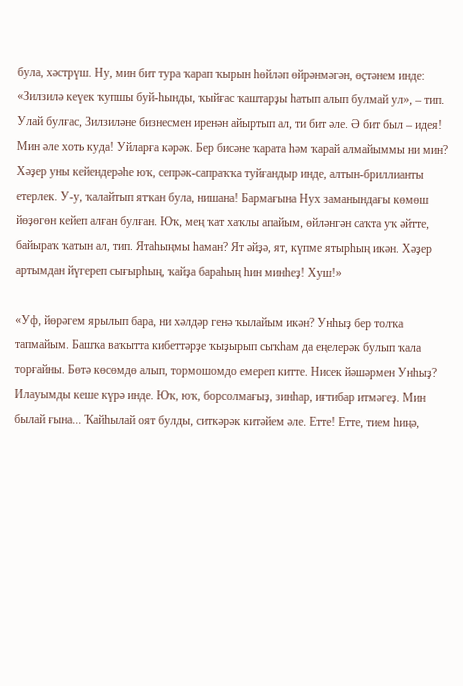була, хәстрүш. Ну, мин бит тура ҡарап ҡырын һөйләп өйрәнмәгән, өҫтәнем инде: «Зилзилә кеүек ҡупшы буй-һынды, ҡыйғас ҡаштарҙы һатып алып булмай ул», – тип. Улай булғас, Зилзиләне бизнесмен иренән айыртып ал, ти бит әле. Ә бит был – идея! Мин әле хоть куда! Уйларға кәрәк. Бер бисәне ҡарата һәм ҡарай алмайыммы ни мин? Хәҙер уны кейендерәһе юҡ, сепрәк-сапраҡҡа туйғандыр инде, алтын-бриллианты етерлек. У-у, ҡалайтып ятҡан була, нишана! Бармағына Нух заманындағы көмөш йөҙөгөн кейеп алған булған. Юҡ, мең ҡат хаҡлы апайым, өйләнгән саҡта уҡ әйтте, байыраҡ ҡатын ал, тип. Ятаһыңмы һаман? Ят әйҙә, ят, күпме ятырһың икән. Хәҙер артымдан йүгереп сығырһың, ҡайҙа бараһың һин минһеҙ! Хуш!»

«Уф, йөрәгем ярылып бара, ни хәлдәр генә ҡылайым икән? Унһыҙ бер толҡа тапмайым. Башҡа ваҡытта кибеттәрҙе ҡыҙырып сыҡһам да еңелерәк булып ҡала торғайны. Бөтә көсөмдө алып, тормошомдо емереп китте. Нисек йәшәрмен Унһыҙ? Илауымды кеше күрә инде. Юҡ, юҡ, борсолмағыҙ, зинһар, иғтибар итмәгеҙ. Мин былай ғына... Ҡайһылай оят булды, ситкәрәк китәйем әле. Етте! Етте, тием һиңә,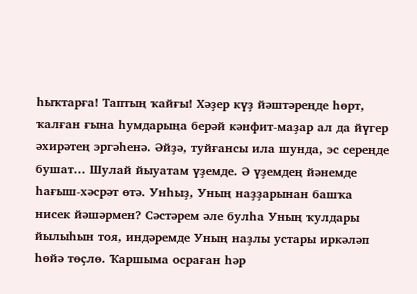һыҡтарға! Таптың ҡайғы! Хәҙер күҙ йәштәреңде һөрт, ҡалған ғына һумдарыңа берәй кәнфит-маҙар ал да йүгер әхирәтең эргәһенә. Әйҙә, туйғансы ила шунда, эс сереңде бушат... Шулай йыуатам үҙемде. Ә үҙемдең йәнемде һағыш-хәсрәт өтә. Унһыҙ, Уның наҙҙарынан башҡа нисек йәшәрмен? Сәстәрем әле булһа Уның ҡулдары йылыһын тоя, индәремде Уның наҙлы устары иркәләп һөйә төҫлө. Ҡаршыма осраған һәр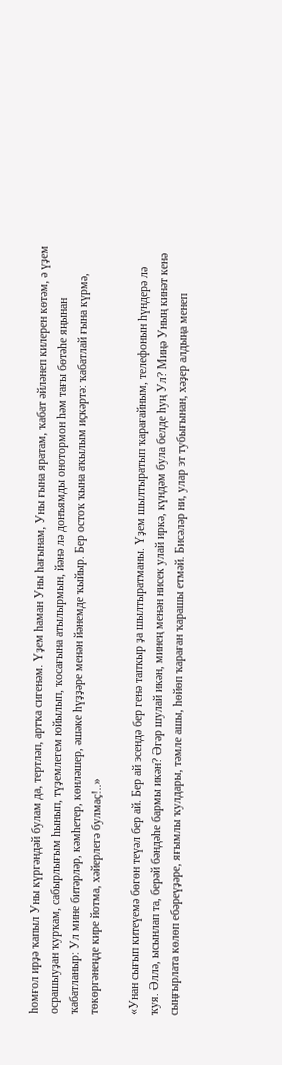һомғол ирҙә ҡапыл Уны күргәндәй булам да, тертләп, артҡа сигенәм. Үҙем һаман Уны һағынам, Уны ғына яратам, ҡабат әйләнеп килерен көтәм, ә үҙем осрашыуҙан ҡурҡам, сабырлығым һынып, түҙемлегем юйылып, ҡосағына атылырмын, йәнә лә донъямды онотормон һәм тағы бөтәһе яңынан ҡабатланыр: Ул мине битәрләр, кәмһетер, көнләшер, әшәке һүҙҙәре менән йәнемде ҡыйыр. Бер остоҡ ҡына аҡылым иҫкәртә: ҡабатлай ғына күрмә, төкөргәнеңде кире йотма, хәйерлегә булмаҫ!..»

«Унан сығып китеүемә бөгөн теүәл бер ай. Бер ай эсендә бер генә тапҡыр ҙа шылтыратманы. Үҙем шылтыратып ҡарағайным, телефонын һүндерә лә ҡуя. Әллә, ысынлап та, берәй бәндәһе бармы икән? Әгәр шулай икән, минең менән нисек улай иркә, күндәм була белде һуң Ул? Миңә Уның кинәт кенә сыңғырлата көлөп ебәреүҙәре, яғымлы ҡулдары, тәмле ашы, һөйөп ҡараған ҡарашы етмәй. Бисәләр ни, улар эт тубығынан, хәҙер алдыңа менеп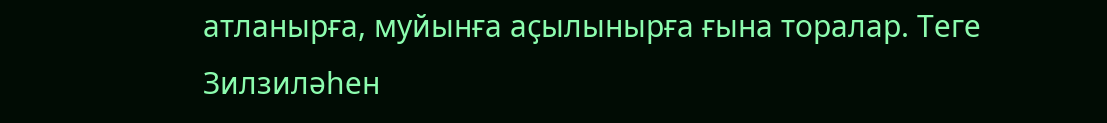атланырға, муйынға аҫылынырға ғына торалар. Теге Зилзиләһен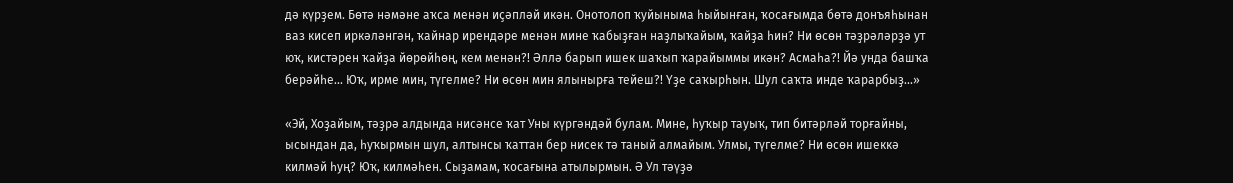дә күрҙем. Бөтә нәмәне аҡса менән иҫәпләй икән. Онотолоп ҡуйыныма һыйынған, ҡосағымда бөтә донъяһынан ваз кисеп иркәләнгән, ҡайнар ирендәре менән мине ҡабыҙған наҙлыҡайым, ҡайҙа һин? Ни өсөн тәҙрәләрҙә ут юҡ, кистәрен ҡайҙа йөрөйһөң, кем менән?! Әллә барып ишек шаҡып ҡарайыммы икән? Асмаһа?! Йә унда башҡа берәйһе... Юҡ, ирме мин, түгелме? Ни өсөн мин ялынырға тейеш?! Үҙе саҡырһын. Шул саҡта инде ҡарарбыҙ...»

«Эй, Хоҙайым, тәҙрә алдында нисәнсе ҡат Уны күргәндәй булам. Мине, һуҡыр тауыҡ, тип битәрләй торғайны, ысындан да, һуҡырмын шул, алтынсы ҡаттан бер нисек тә таный алмайым. Улмы, түгелме? Ни өсөн ишеккә килмәй һуң? Юҡ, килмәһен. Сыҙамам, ҡосағына атылырмын. Ә Ул тәүҙә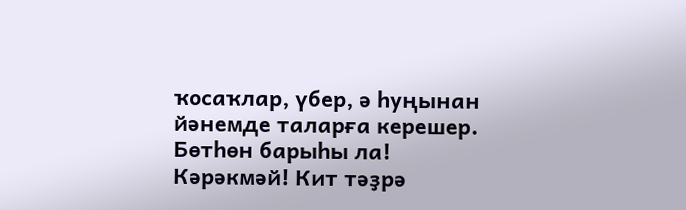ҡосаҡлар, үбер, ә һуңынан йәнемде таларға керешер. Бөтһөн барыһы ла! Кәрәкмәй! Кит тәҙрә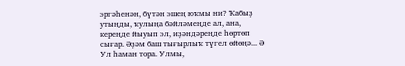эргәһенән, бүтән эшең юҡмы ни? Ҡабыҙ утыңды, ҡулыңа бәйләмеңде ал, ана, кереңде йыуып эл, иҙәндәреңде һөртөп сығар. Әҙәм баш тығырлыҡ түгел өйөңә... Ә Ул һаман тора. Улмы,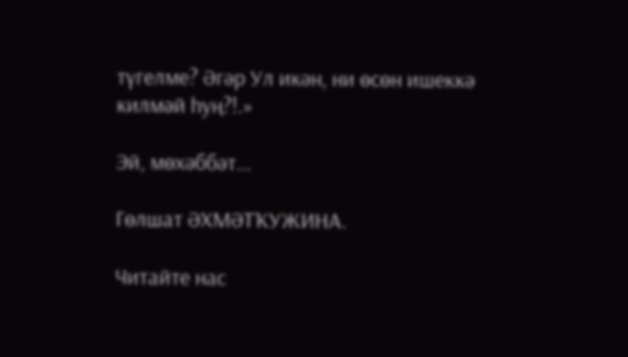түгелме? Әгәр Ул икән, ни өсөн ишеккә килмәй һуң?!.»

Эй, мөхәббәт...

Гөлшат ӘХМӘТҠУЖИНА.

Читайте нас